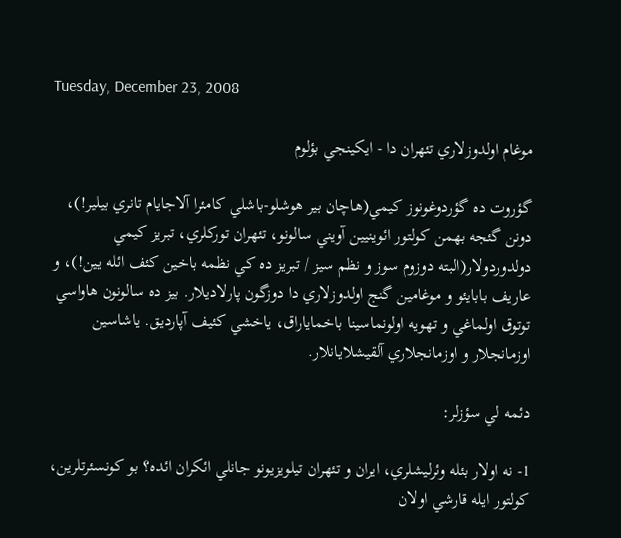Tuesday, December 23, 2008

موغام اولدوزلاري تئهران دا - ايكينجي بؤلوم

گؤروت ده گؤردوغونوز كيمي(هاچان بير هوشلو-باشلي كامئرا آلاجايام تانري بيلير!)، دونن گئجه بهمن كولتور ائوينيين آويني سالونو، تئهران توركلري، تبريز كيمي دولدوردولار(البته دوزوم سوز و نظم سيز / تبريز ده كي نظمه باخين كئف ائله يين!)، و عاريف بابايئو و موغامين گنج اولدوزلاري دا دوزگون پارلاديلار. بيز ده سالونون هاواسي توتوق اولماغي و تهويه اولونماسينا باخماياراق، ياخشي كئيف آپارديق. ياشاسين اوزمانجلار و اوزمانجلاري آلقيشلايانلار.

دئمه لي سؤزلر:

1- نه اولار بئله وئرليشلري، ايران و تئهران تيلويزيونو جانلي ائكران ائده؟ بو كونسئرتلرين، كولتور ايله قارشي اولان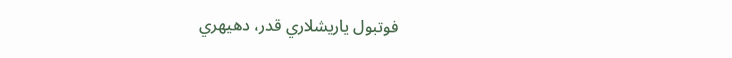فوتبول ياريشلاري قدر، دهيهري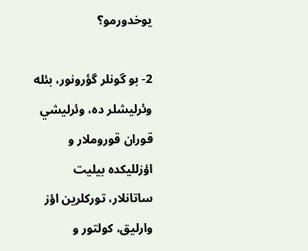يوخدورمو؟

2- بو گونلر گؤرونور، بئله وئرليشلر ده، وئرليشي قوران قوروملار و اؤزلليكده بيليت ساتانلار، توركلرين اؤز وارليق، كولتور و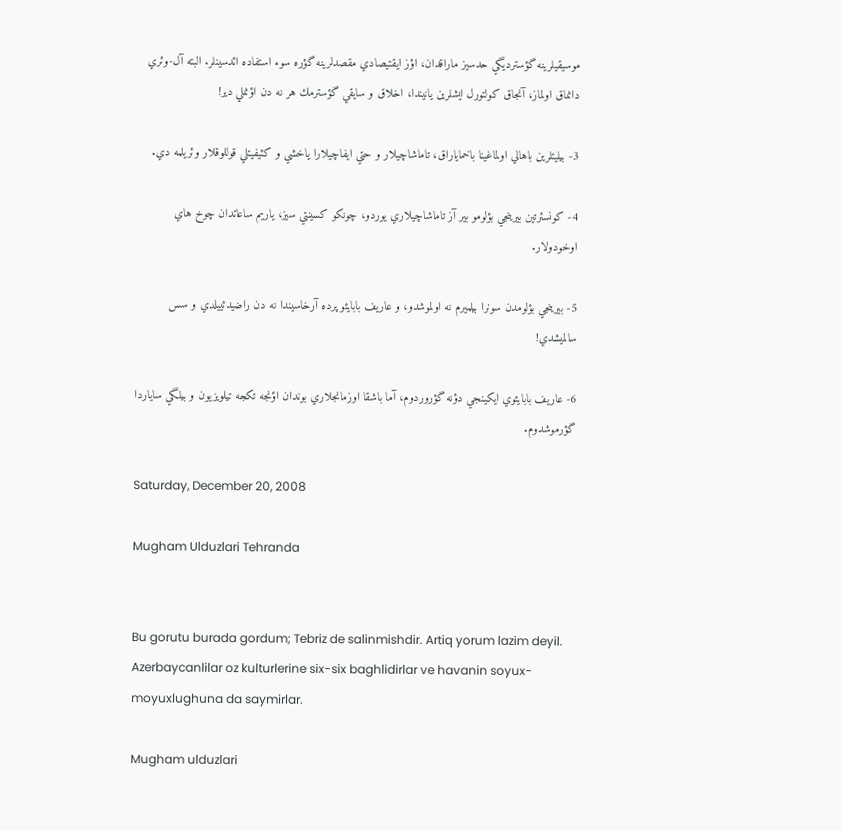موسيقيلرينه گؤسترديگي حدسيز ماراقدان، اؤز ايقتيصادي مقصدلرينه گؤره سوء استفاده ائدسينلر. البته آل-وئري دانماق اولماز، آنجاق كولتورل ايشلرين يانيندا، اخلاق و سايقي گؤسترمك هر نه دن اؤنملي دير!

3- بيليتلرين باهالي اولماغينا باخماياراق، تاماشاچيلار و حتي ايفاچيلارا ياخشي و كئيفيتلي قوللوقلار وئريلمه دي.

4- كونسئرتين بيرينجي بؤلومو بير آز تاماشاچيلاري يوردو، چونكو كسينتي سيز، ياريم ساعاتدان چوخ هاي اوخودولار.

5- بيرينجي بؤلومدن سونرا بيلميرم نه اولموشدو، و عاريف بابايئو پرده آرخاسيندا نه دن راضيدئييلدي و سس سالميشدي!

6- عاريف بابايئوي ايكينجي دؤنه گؤروردوم، آما باشقا اوزمانجلاري بوندان اؤنجه تكجه تيلويزيون و بيلگي ساياردا گؤرموشدوم.

Saturday, December 20, 2008

Mugham Ulduzlari Tehranda


Bu gorutu burada gordum; Tebriz de salinmishdir. Artiq yorum lazim deyil. Azerbaycanlilar oz kulturlerine six-six baghlidirlar ve havanin soyux-moyuxlughuna da saymirlar.

Mugham ulduzlari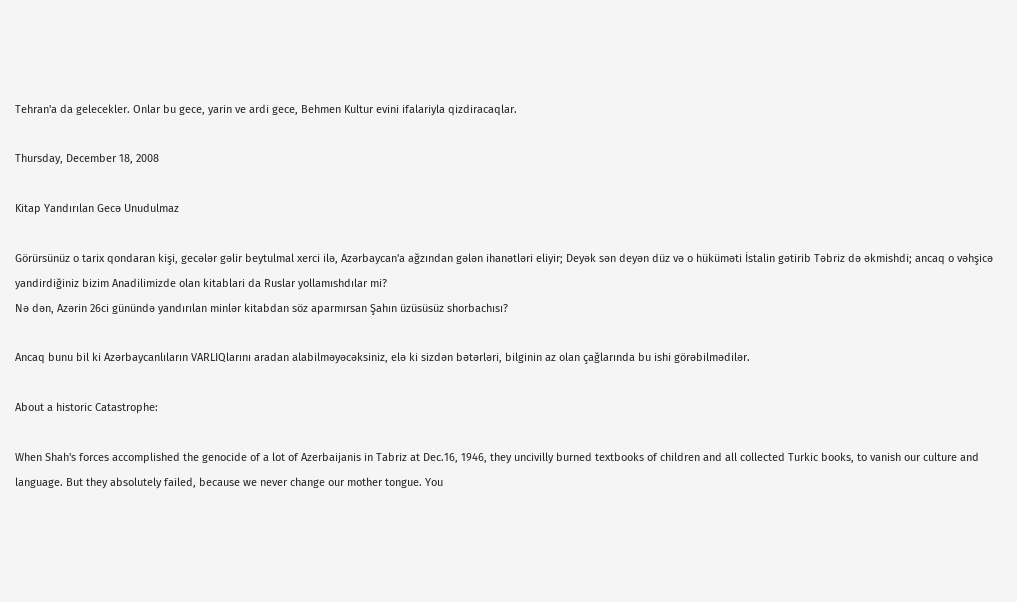Tehran'a da gelecekler. Onlar bu gece, yarin ve ardi gece, Behmen Kultur evini ifalariyla qizdiracaqlar.

Thursday, December 18, 2008

Kitap Yandırılan Gecə Unudulmaz

Görürsünüz o tarix qondaran kişi, gecələr gəlir beytulmal xerci ilə, Azərbaycan'a ağzından gələn ihanətləri eliyir; Deyək sən deyən düz və o hüküməti İstalin gətirib Təbriz də əkmishdi; ancaq o vəhşicə yandirdiğiniz bizim Anadilimizde olan kitablari da Ruslar yollamıshdılar mi?
Nə dən, Azərin 26ci günündə yandırılan minlər kitabdan söz aparmırsan Şahın üzüsüsüz shorbachısı?

Ancaq bunu bil ki Azərbaycanlıların VARLIQlarını aradan alabilməyəcəksiniz, elə ki sizdən bətərləri, bilginin az olan çağlarında bu ishi görəbilmədilər.

About a historic Catastrophe:

When Shah's forces accomplished the genocide of a lot of Azerbaijanis in Tabriz at Dec.16, 1946, they uncivilly burned textbooks of children and all collected Turkic books, to vanish our culture and language. But they absolutely failed, because we never change our mother tongue. You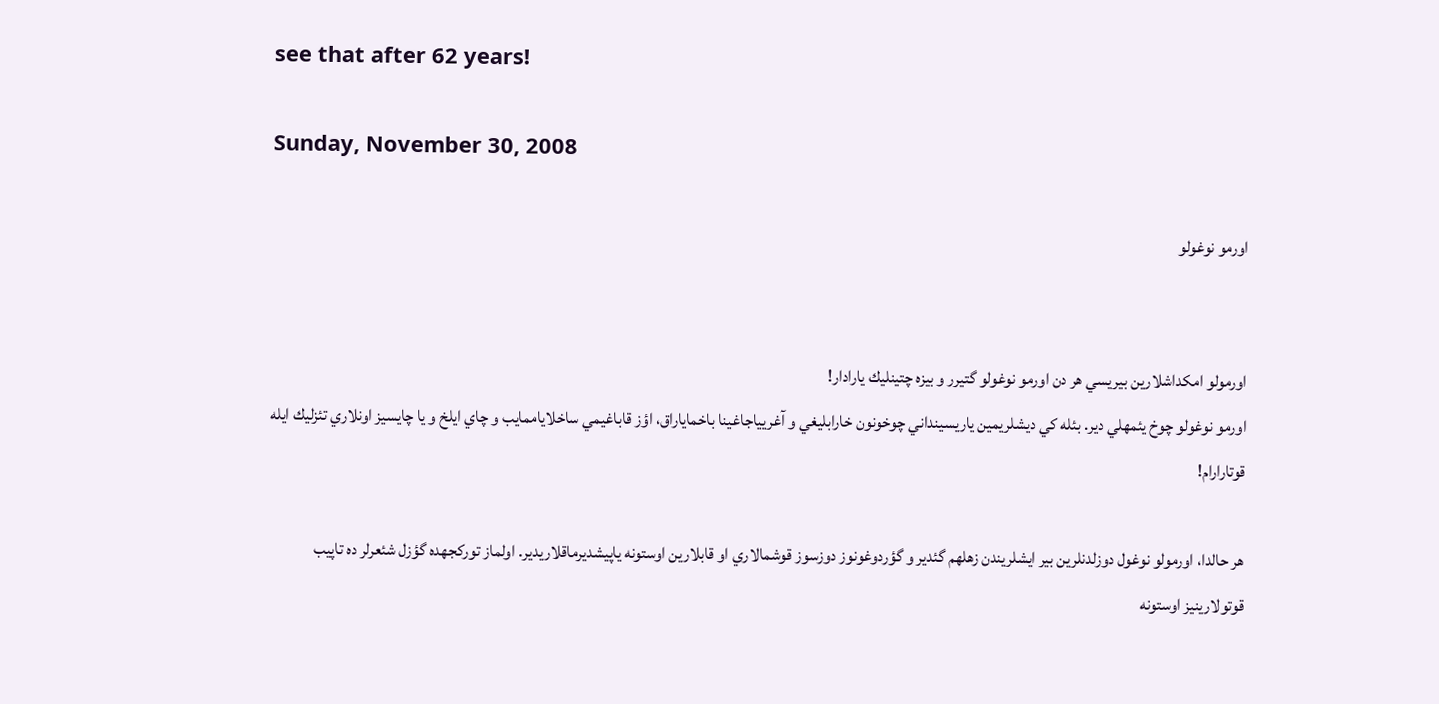see that after 62 years!

Sunday, November 30, 2008

اورمو نوغولو


اورمولو امكداشلارين بيريسي هر دن اورمو نوغولو گتيرر و بيزه چتينليك يارادار!
اورمو نوغولو چوخ يئمهلي دير. بئله كي ديشلريمين ياريسينداني چوخونون خارابليغي و آغريياجاغينا باخماياراق، اؤز قاباغيمي ساخلاياممايب و چاي ايلخ و يا چايسيز اونلاري تئزليك ايله قوتارارام!

هر حالدا، اورمولو نوغول دوزلدنلرين بير ايشلريندن زهلهم گئدير و گؤردوغونوز دوزسوز قوشمالاري او قابلارين اوستونه ياپيشديرماقلاريدير. اولماز توركجهده گؤزل شئعرلر ده تاپيب قوتولارينيز اوستونه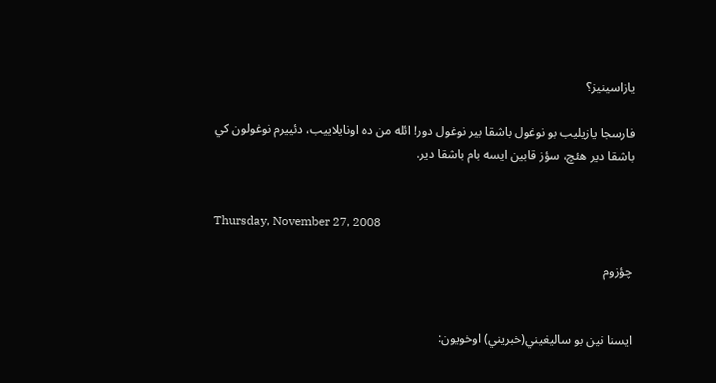يازاسينيز؟

فارسجا يازيليب بو نوغول باشقا بير نوغول دور! ائله من ده اونايلاييب، دئييرم نوغولون كي باشقا دير هئچ، سؤز قابين ايسه بام باشقا دير.


Thursday, November 27, 2008

چؤزوم


ايسنا نين بو ساليغيني(خبريني) اوخويون: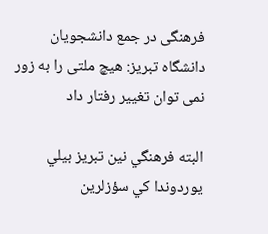فرهنگی در جمع دانشجویان دانشگاه تبریز: هیچ ملتی را به زور نمی توان تغییر رفتار داد

البته فرهنگي نين تبريز بيلي يوردوندا كي سؤزلرين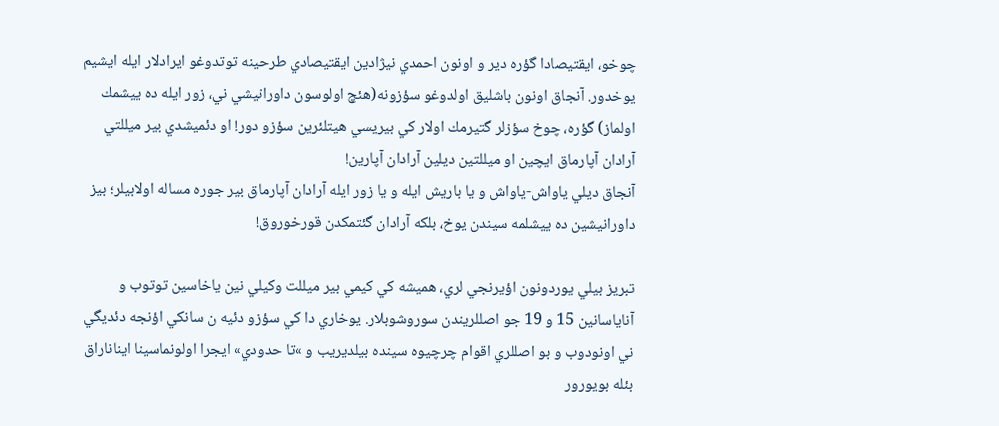چوخو، ايقتيصادا گؤره دير و اونون احمدي نيژادين ايقتيصادي طرحينه توتدوغو ايرادلار ايله ايشيم يوخدور. آنجاق اونون باشليق اولدوغو سؤزونه(هئچ اولوسون داورانيشي ني، زور ايله ده ييشمك اولماز) گؤره، چوخ سؤزلر گتيرمك اولار كي بيريسي هيتلئرين سؤزو دور! او دئميشدي بير ميللتي آرادان آپارماق ايچين او ميللتين ديلين آرادان آپارين!
آنجاق ديلي ياواش-ياواش و يا باريش ايله و يا زور ايله آرادان آپارماق بير جوره مساله اولابيلر؛ بيز داورانيشين ده ييشلمه سيندن يوخ، بلكه آرادان گئتمكدن قورخوروق!

تبريز بيلي يوردونون اؤيرنجي لري، هميشه كي كيمي بير ميللت وكيلي نين ياخاسين توتوب و آناياسانين 15 و 19 جو اصللريندن سوروشوبلار. يوخاري دا كي سؤزو دئيه ن سانكي اؤنجه دئديگي ني اونودوب و بو اصللري اقوام چرچيوه سينده بيلديريب و »تا حدودي» ايجرا اولونماسينا ايناناراق بئله بويورور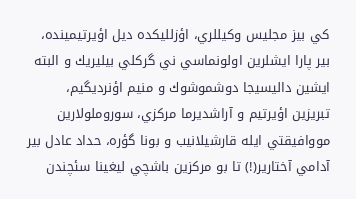كي بيز مجليس وكيللري، اؤزلليكده ديل اؤيرتيمينده، بير پارا ايشلرين اولونماسي ني گركلي بيليريك و البته ايشين داليسيجا دوشموشوك و منيم اؤنرديگيم، تبريزين اؤيرتيم و آراشديرما مركزي، سوروملولارين مووافيقتي ايله قارشيلانيب و بونا گؤره، حداد عادل بير آدامي آختارير(!) تا بو مركزين باشچي ليغينا سئچندن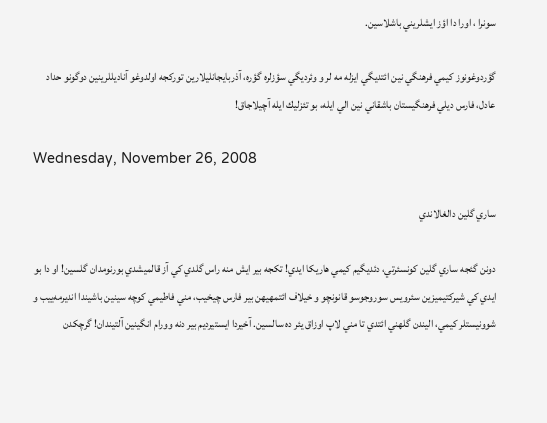سونرا ، اورا دا اؤز ايشلريني باشلاسين.

گؤردوغونوز كيمي فرهنگي نين ائتديگي ايزله مه لر و وئرديگي سؤزلره گؤره، آذربايجانليلارين توركجه اولدوغو آناديللرينين دوگونو حداد عادل، فارس ديلي فرهنگيستان باشقاني نين الي ايله، بو تئزليك ايله آچيلاجاق!

Wednesday, November 26, 2008

ساري گلين دالغالاندي

دونن گئجه ساري گلين كونسئرتي، دئديگيم كيمي هاريكا ايدي! تكجه بير ايش منه راس گلدي كي آز قالميشدي بورنومدان گلسين! او دا بو ايدي كي شيركتيميزين سئرويس سوروجوسو قانونچو و خيلاف ائتمهيهن بير فارس چيخيب، مني فاطيمي كوچه سينين باشيندا انديرمه‌ييب و شوونيستلر كيمي، اليندن گلهني ائتدي تا مني لاپ اوزاق يئر ده سالسين. آخيردا ايستيرديم بير دنه وورام انگينين آلتيندان! گرچكدن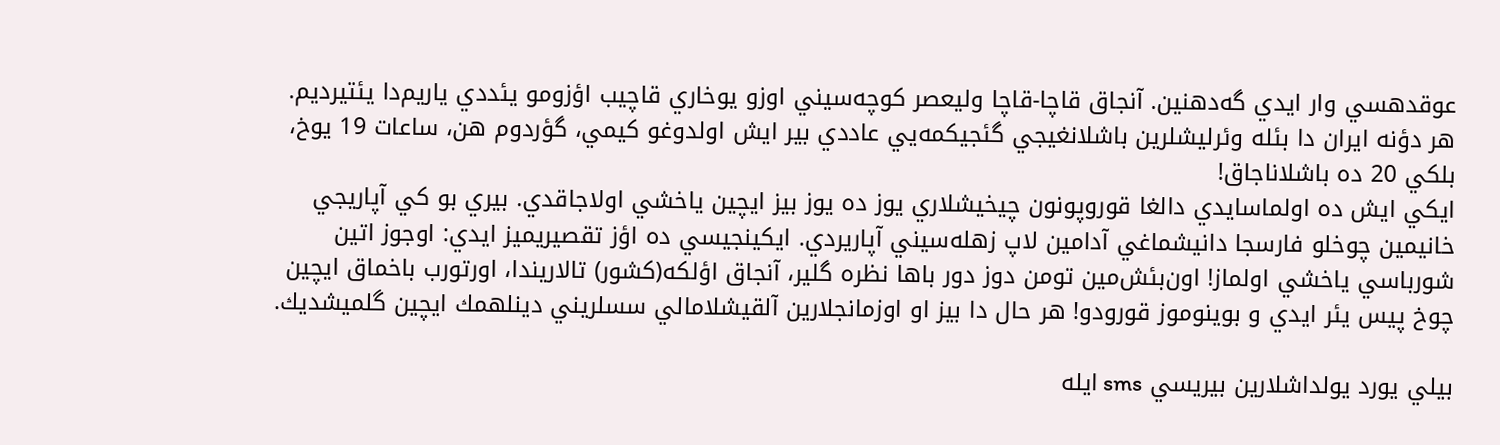عوقدهسي وار ايدي گه‌دهنين. آنجاق قاچا-قاچا وليعصر كوچه‌سيني اوزو يوخاري قاچيب اؤزومو يئددي ياريم‌دا يئتيرديم. هر دؤنه ايران دا بئله وئرليشلرين باشلانغيجي گئجيكمه‌يي عاددي بير ايش اولدوغو كيمي، گؤردوم هن، ساعات 19 يوخ، بلكي 20 ده باشلاناجاق!
ايكي ايش ده اولماسايدي دالغا قوروپونون چيخيشلاري يوز ده يوز بيز ايچين ياخشي اولاجاقدي. بيري بو كي آپاريجي خانيمين چوخلو فارسجا دانيشماغي آدامين لاپ زهله‌سيني آپاريردي. ايكينجيسي ده اؤز تقصيريميز ايدي: اوجوز اتين شورباسي ياخشي اولماز! اون‌بئش‌مين تومن دوز دور باها نظره گلير، آنجاق اؤلكه(كشور) تالاريندا، اورتورب باخماق ايچين چوخ پيس يئر ايدي و بوينوموز قورودو! هر حال دا بيز او اوزمانجلارين آلقيشلامالي سسلريني دينلهمك ايچين گلميشديك.

بيلي يورد يولداشلارين بيريسي sms ايله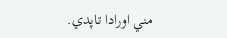مني اورادا تاپدي.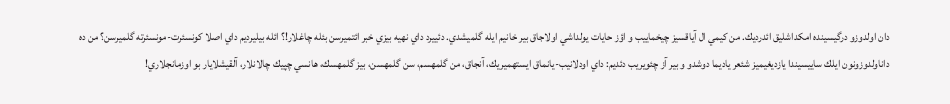دان اولدوزو درگيسينده امكداشليق ائدرديك. من كيمي ال آياقسيز چيخماييب و اؤز حايات يولداشي اولاجاق بير خانيم ايله گلميشدي. دئييرد داي نهيه بيزي خبر ائتميرسن بئله چاغلار!؟ ائله بيليرديم داي اصلا كونسئرت-مونسئرته گلميرسن؟ من ده داناولدوزونون ايلك ساييسيندا يازديغيميز شئعر ياديما دوشدو و بير آز چئويريب دئديم: داي اودلانيب-يانماق ايستهميريك، آنجاق، من گلمهسم، سن گلمهسن، بيز گلمهسك، هانسي چپيك چالانلار، آلقيشلايار بو اوزمانجلاري!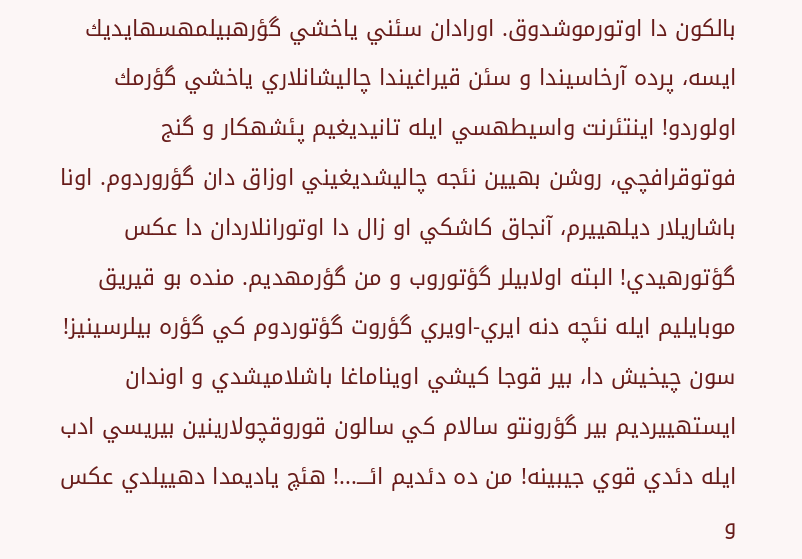بالكون دا اوتورموشدوق. اورادان سئني ياخشي گؤرهبيلمهسهايديك ايسه، پرده آرخاسيندا و سئن قيراغيندا چاليشانلاري ياخشي گؤرمك اولوردو! اينتئرنت واسيطهسي ايله تانيديغيم پئشهكار و گنج فوتوقرافچي، روشن بهيين نئجه چاليشديغيني اوزاق دان گؤروردوم. اونا باشاريلار ديلهييرم، آنجاق كاشكي او زال دا اوتورانلاردان دا عكس گؤتورهيدي! البته اولابيلر گؤتوروب و من گؤرمهديم. منده بو قيريق موبايليم ايله نئچه دنه ايري-اويري گؤروت گؤتوردوم كي گؤره بيلرسينيز! سون چيخيش دا، بير قوجا كيشي اويناماغا باشلاميشدي و اوندان ايستهييرديم بير گؤرونتو سالام كي سالون قوروقچولارينين بيريسي ادب ايله دئدي قوي جيبينه! من ده دئديم ائـــ...! هئچ ياديمدا دهييلدي عكس و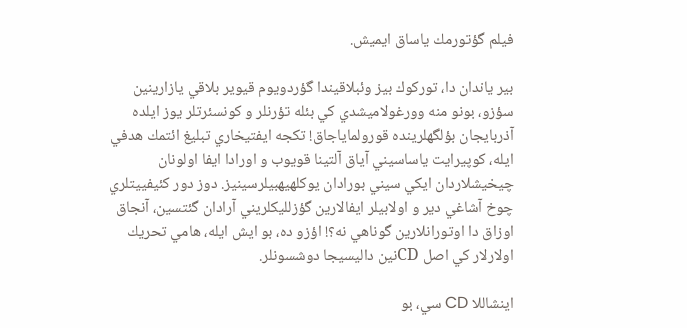فيلم گؤتورمك ياساق ايميش.

بير ياندان دا، توركوك بيز وئبلاقيندا گؤردويوم قيوير بلاقي يازارينين سؤزو، بونو منه وورغولاميشدي كي بئله تؤرنلر و كونسئرتلر يوز ايلده آذربايجان بؤلگهلرينده قورولماياجاق! تكجه ايفتيخاري تبليغ ائتمك هدفي ايله، كوپيرايت ياساسيني آياق آلتينا قويوب و اورادا ايفا اولونان چيخيشلاردان ايكي سيني بورادان يوكلهيهبيلرسينيز. دوز دور كئيفييتلري چوخ آشاغي دير و اولابيلر ايفالارين گؤزلليكلريني آرادان گئتسين، آنجاق اوزاق دا اوتورانلارين گوناهي نه؟! اؤزو ده، بو ايش ايله، هامي تحريك اولارلار كي اصل CDنين داليسيجا دوشسونلر.

اينشاللا CD سي، بو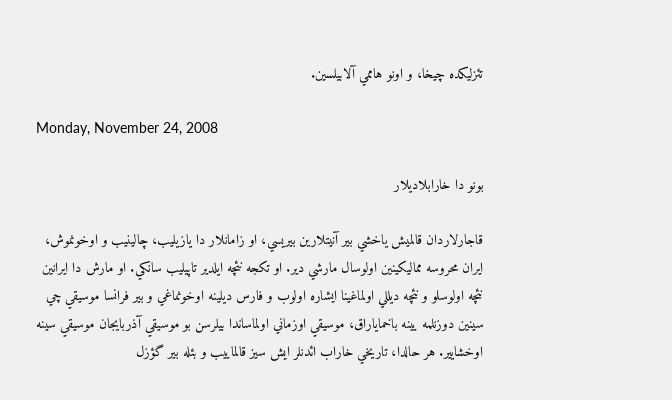تئزليكده چيخا، و اونو هاممي آلابيلسين.

Monday, November 24, 2008

بونو دا خارابلاديلار

قاجارلاردان قالميش ياخشي بير آنيتلارين بيريسي، او زامانلار دا يازيليب، چالينيب و اوخونموش، ايران محروسه مماليكينين اولوسال مارشي دير. او تكجه نئچه ايلدير تاپيليب سانكي. او مارش دا ايرانين نئچه اولوسلو و نئچه ديللي اولماغينا ايشاره اولوب و فارس ديلينه اوخونماغي و بير فرانسا موسيقي چي سينين دوزنلمه يينه باخماياراق، موسيقي اوزماني اولماساندا بيلرسن بو موسيقي آذربايجان موسيقي سينه اوخشايير. هر حالدا، تاريخي خاراب ائدنلر ايش سيز قالماييب و بئله بير گؤزل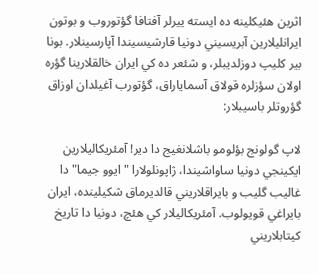اثرين هئيكلينه ده ايسته ييرلر آفتافا گؤتوروب و بوتون ايرانليلارين آبريسيني دونيا قارشيسيندا آپارسينلار. بونا بير كليپ دوزلديبلر، و شئعر ده كي ايران خالقلارينا گؤره اولان سؤزلره قولاق آسماياراق، گؤتورب آغيلدان اوزاق گؤروتلر باسيبلار:

لاپ گولونج بؤلومو باشلانغيج دا دير! آمئريكاليلارين ايكينجي دونيا ساواشيندا، ژاپونلولارا "ايوو جيما" دا غاليب گليب و بايراقلاريني قالديرماق شكيلينده، ايران بايراغي قويولوب. آمئريكاليلار كي هئچ، دونيا دا تاريخ كيتابلاريني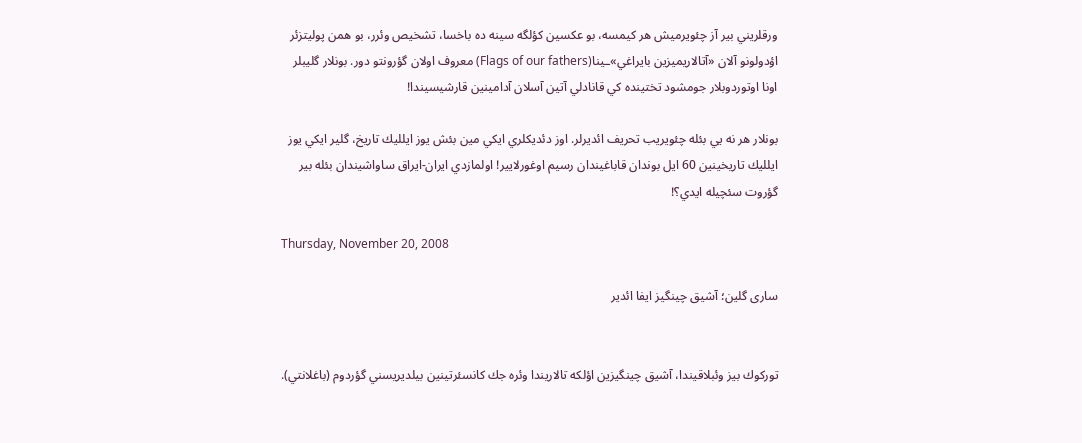ورقلريني بير آز چئويرميش هر كيمسه، بو عكسين كؤلگه سينه ده باخسا، تشخيص وئرر، بو همن پوليتزئر اؤدولونو آلان «آتالاريميزين بايراغي»ـينا(Flags of our fathers) معروف اولان گؤرونتو دور. بونلار گليبلر اونا اوتوردوبلار جومشود تختينده كي قانادلي آتين آسلان آدامينين قارشيسيندا!

بونلار هر نه يي بئله چئويريب تحريف ائديرلر. اوز دئديكلري ايكي مين بئش يوز ايلليك تاريخ، گلير ايكي يوز ايلليك تاريخينين 60 ايل بوندان قاباغيندان رسيم اوغورلايير! اولمازدي ايران-ايراق ساواشيندان بئله بير گؤروت سئچيله ايدي؟!

Thursday, November 20, 2008

ساری گلین؛ آشيق چينگيز ايفا ائدير


توركوك بيز وئبلاقيندا، آشيق چينگيزين اؤلكه تالاريندا وئره جك كانسئرتينين بيلديريسني گؤردوم (باغلانتي).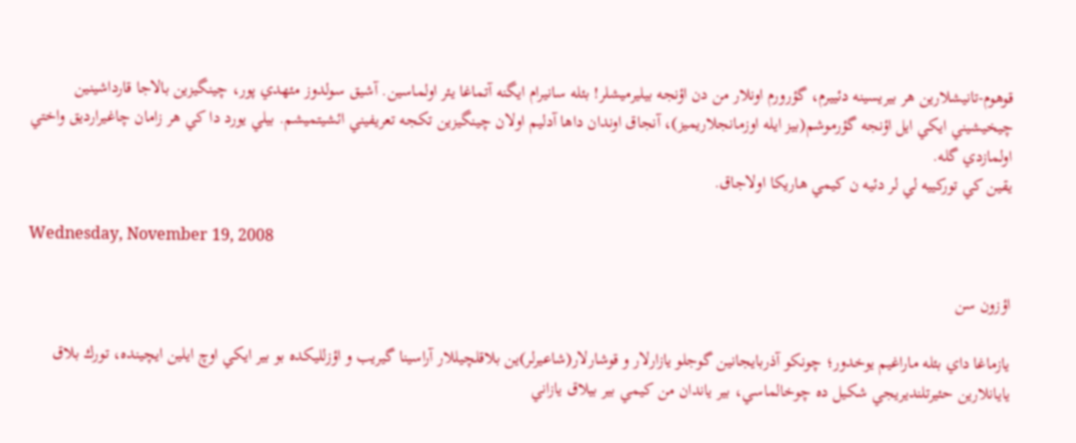قوهوم-تانيشلارين هر بيريسينه دئييرم، گؤرورم اونلار من دن اؤنجه بيليرميشلر! بئله سانيرام ايگنه آتماغا يئر اولماسين. آشيق سولدوز مئهدي پور، چينگيزين بالاجا قارداشينين چيخيشيني ايكي ايل اؤنجه گؤرموشم(بيز ايله اوزمانجلاريميز)، آنجاق اوندان داها آدليم اولان چينگيزين تكجه تعريفيني ائشيتميشم. بيلي يورد دا كي هر زامان چاغيرارديق واختي اولمازدي گله.
يقين كي توركييه لي لر دئيه ن كيمي هاريكا اولاجاق.

Wednesday, November 19, 2008

اؤزون سن

يازماغا داي بئله ماراغيم يوخدور؛ چونكو آذربايجانين گوجلو يازارلار و قوشارلار(شاعيرلر)ين بلاقلچيللار آراسينا گيريب و اؤزلليكده بو بير ايكي اوچ ايلين ايچينده، تورك بلاق يايانلارين حئيرتلنديريجي شكيل ده چوخالماسي، بير ياندان من كيمي بير بيلاق يازاني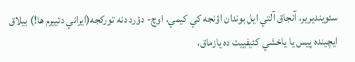سئوينديرير، آنجاق آلتي ايل بوندان اؤنجه كي كيمي، اوچ- دؤرد دنه توركجه(ايراني دئييرم ها!) بيلاق ايچينده پيس يا ياخشي كئيفييت ده يازماق،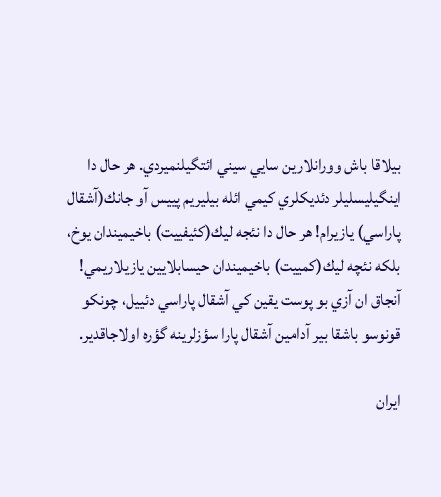بيلاقا باش وورانلارين سايي سيني ائتگيلنميردي. هر حال دا اينگيليسليلر دئديكلري كيمي ائله بيليريم پييس آو جانك(آشقال پاراسي) يازيرام! هر حال دا نئجه ليك(كئيفييت) باخيميندان يوخ، بلكه نئچه ليك(كمييت) باخيميندان حيسابلايين يازيلاريمي! آنجاق ان آزي بو پوست يقين كي آشقال پاراسي دئييل، چونكو قونوسو باشقا بير آدامين آشقال پارا سؤزلرينه گؤره اولاجاقدير.

ايران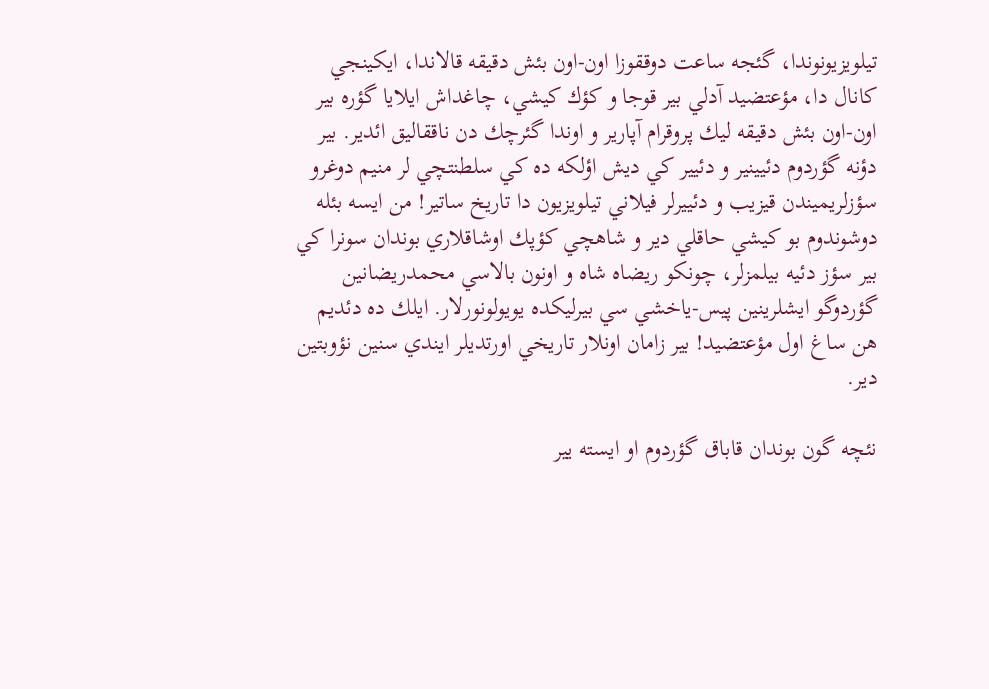تيلويزيونوندا، گئجه ساعت دوققوزا اون-اون بئش دقيقه قالاندا، ايكينجي كانال دا، مؤعتضيد آدلي بير قوجا و كؤك كيشي، چاغداش ايلايا گؤره بير اون-اون بئش دقيقه ليك پروقرام آپارير و اوندا گئرچك دن ناققاليق ائدير. بير دؤنه گؤردوم دئيينير و دئيير كي ديش اؤلكه ده كي سلطنتچي لر منيم دوغرو سؤزلريميندن قيزيب و دئييرلر فيلاني تيلويزيون دا تاريخ ساتير! من ايسه بئله دوشوندوم بو كيشي حاقلي دير و شاهچي كؤپك اوشاقلاري بوندان سونرا كي بير سؤز دئيه بيلمزلر، چونكو ريضاه شاه و اونون بالاسي محمدريضانين گؤردوگو ايشلرينين پيس-ياخشي سي بيرليكده يويولونورلار. ايلك ده دئديم هن ساغ اول مؤعتضيد! بير زامان اونلار تاريخي اورتديلر ايندي سنين نؤوبتين دير.

نئچه گون بوندان قاباق گؤردوم او ايسته يير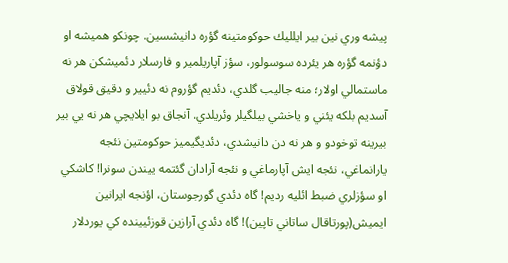پيشه وري نين بير ايلليك حوكومتينه گؤره دانيشسين. چونكو هميشه او دؤنمه گؤره هر يئرده سوسولور، سؤز آپاريلمير و فارسلار دئميشكن هر نه ماستمالي اولار؛ منه جاليب گلدي، دئديم گؤروم نه دئيير و دقيق قولاق آسديم بلكه يئني و ياخشي بيلگيلر وئريلدي. آنجاق بو ايلايچي هر نه يي بير بيرينه توخودو و هر نه دن دانيشدي، دئديگيميز حوكومتين نئجه يارانماغي، نئجه ايش آپارماغي و نئجه آرادان گئتمه ييندن سونرا! كاشكي او سؤزلري ضبط ائليه رديم! گاه دئدي گورجوستان، اؤنجه ايرانين ايميش(پورتاقال ساتاني تاپين)! گاه دئدي آرازين قوزئيينده كي يوردلار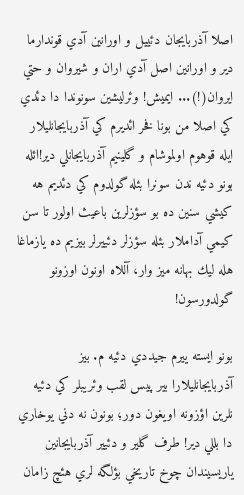اصلا آذربايجان دئييل و اورانين آدي قوندارما دير و اورانين اصل آدي اران و شيروان و حتي ايروان(!)... ايميش! وئرليشين سونوندا دا دئدي كي اصلا من بونا فخر ائديرم كي آذربايجانليلار ايله قوهوم اولموشام و گلينيم آذربايجانلي دير‍!ائله بونو دئيه ندن سونرا بئله گولدوم كي دئديم هه كيشي سنين ده بو سؤزلرين باعيث اولور تا سن كيمي آداملار بئله سؤزلر دئييرلر بيزيم ده يازماغا هله ليك بهانه ميز وار، آللاه اونون اوزونو گولدورسون!

بونو ايسته ييرم جيددي دئيه م. بيز آذربايجانليلارا بير پيس لقب وئريبلر كي دئيه نلرين اؤزونه اويغون دور؛ بونون نه دني يوخاري دا بللي دير! طرف گلير و دئيير آذربايجانين ياريسيندان چوخ تاريخي بؤلگه لري هئچ زامان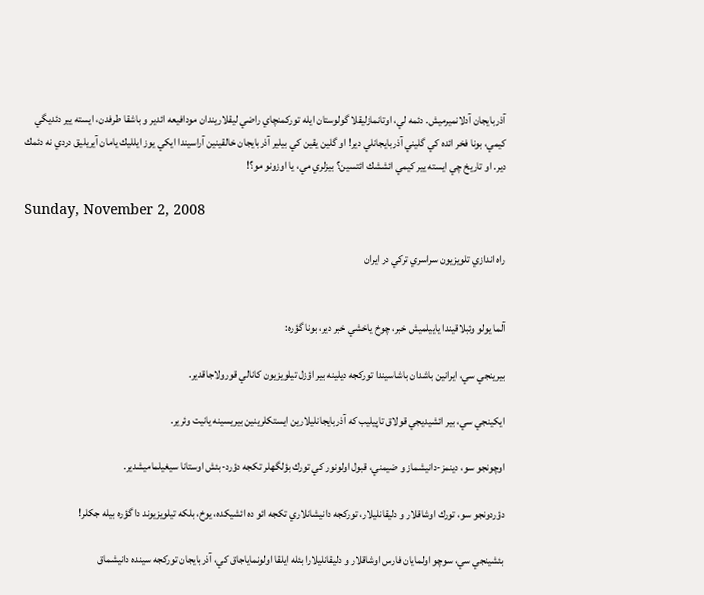آذربايجان آدلانميرميش. دئمه لي، اوتانمازليقلا گولوستان ايله توركمنچاي راضي ليقلاريندان مودافيعه ائدير و باشقا طرفدن، ايسته يير دئديگي كيمي، بونا فخر ائده كي گليني آ‌ذربايجانلي دير! او گلين يقين كي بيلير آذربايجان خالقينين آراسيندا ايكي يوز ايلليك يامان آيريليق دردي نه دئمك دير. او تاريخ چي ايسته يير كيمي ائششك ائتسين؟ بيزلري مي، يا اوزونو مو؟!

Sunday, November 2, 2008

راه اندازي تلويزيون سراسري تركي در ايران


آلما يولو وئبلاقيندا ياييلميش خبر، چوخ ياخشي خبر دير، بونا گؤره:

بيرينجي سي، ايرانين باشدان باشاسيندا توركجه ديلينه بير اؤزل تيلويزيون كانالي قورولاجاقدير.

ايكينجي سي، بير ائشيديجي قولاق تاپيليب كه آذربايجانليلارين ايستكلرينين بيريسينه يانيت وئرير.

اوچونجو سو، دينمز-دانيشماز و ضيمني، قبول اولونور كي تورك بؤلگهلر تكجه دؤرد-بئش اوستانا سيغيلماميشدير.

دؤردونجو سو، تورك اوشاقلار و دليقانليلار، توركجه دانيشانلاري تكجه ائو ده ائشيكده، يوخ، بلكه تيلويزيوند دا گؤره بيله جكلر!

بئشينجي سي، سوچو اولمايان فارس اوشاقلار و دليقانليلارا بئله ايلقا اولونماياجاق كي، آذربايجان توركجه سينده دانيشماق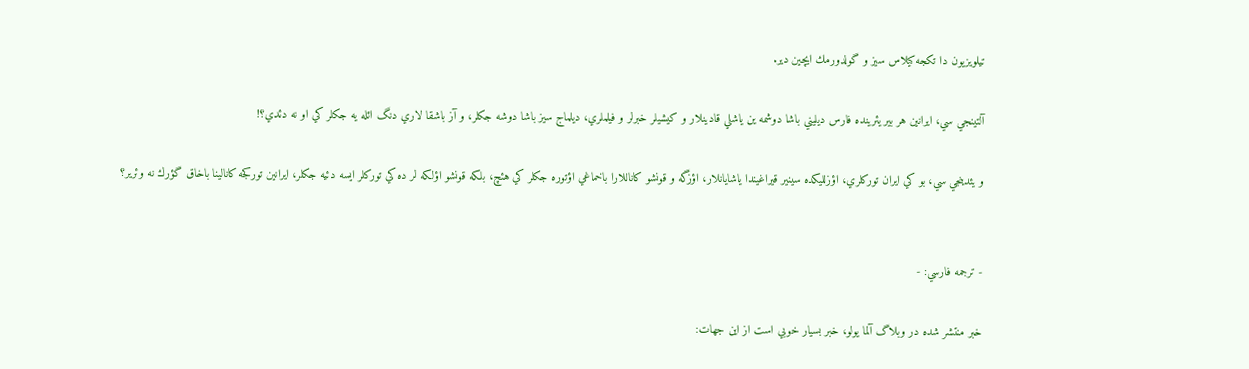تيلويزيون دا تكجه كيلاس سيز و گولدورمك ايچين دير.

آلتينجي سي، ايرانين هر بير يئرينده فارس ديليني باشا دوشمه ين ياشلي قادينلار و كيشيلر خبرلر و فيلملري، ديلماج سيز باشا دوشه جكلر، و آز باشقا لاري دنگ ائله يه جكلر كي او نه دئدي؟!

و يئدينجي سي، بو كي ايران توركلري، اؤزلليكده سينير قيراغيندا ياشايانلار، اؤزگه و قونشو كاناللارا باخماغي اؤتوره جكلر كي هئچ، بلكه قونشو اؤلكه لر ده كي توركلر ايسه دئيه جكلر، ايرانين توركجه كانالينا باخاق گؤرك نه وئرير؟


- ترجمه فارسي: -

خبر منتشر شده در وبلاگ آلما يولو، خبر بسيار خوبي است از اين جهات: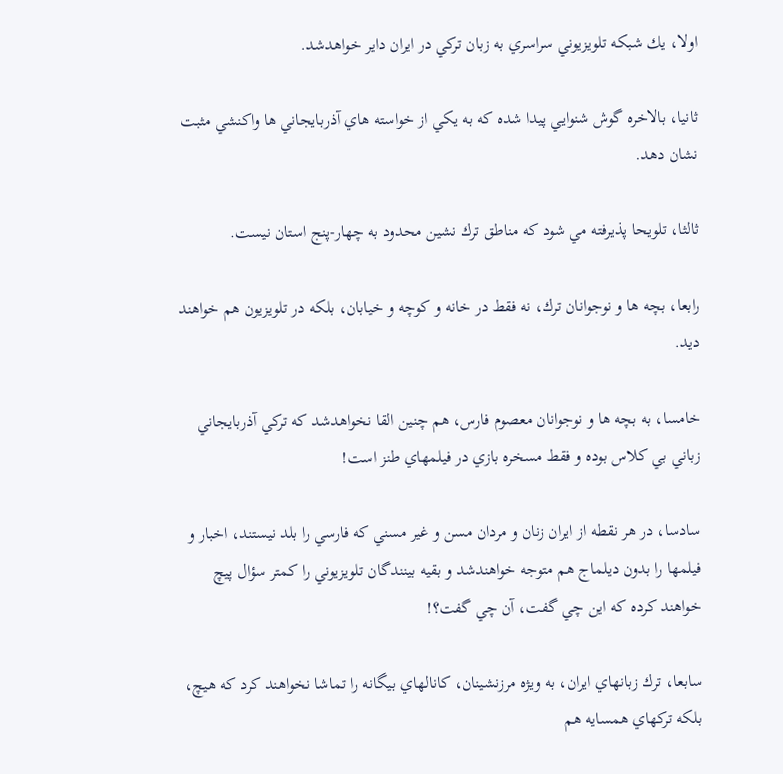اولا، يك شبكه تلويزيوني سراسري به زبان تركي در ايران داير خواهدشد.

ثانيا، بالاخره گوش شنوايي پيدا شده كه به يكي از خواسته هاي آذربايجاني ها واكنشي مثبت نشان دهد.

ثالثا، تلويحا پذيرفته مي شود كه مناطق ترك نشين محدود به چهار-پنج استان نيست.

رابعا، بچه ها و نوجوانان ترك، نه فقط در خانه و كوچه و خيابان، بلكه در تلويزيون هم خواهند ديد.

خامسا، به بچه ها و نوجوانان معصوم فارس، هم چنين القا نخواهدشد كه تركي آذربايجاني زباني بي كلاس بوده و فقط مسخره بازي در فيلمهاي طنز است!

سادسا، در هر نقطه از ايران زنان و مردان مسن و غير مسني كه فارسي را بلد نيستند، اخبار و فيلمها را بدون ديلماج هم متوجه خواهندشد و بقيه بينندگان تلويزيوني را كمتر سؤال پيچ خواهند كرده كه اين چي گفت، آن چي گفت؟!

سابعا، ترك زبانهاي ايران، به ويژه مرزنشينان، كانالهاي بيگانه را تماشا نخواهند كرد كه هيچ، بلكه تركهاي همسايه هم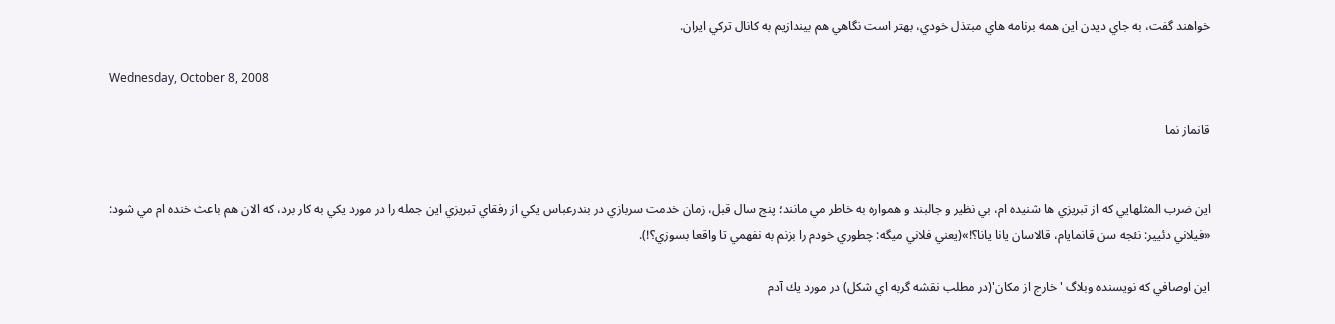خواهند گفت، به جاي ديدن اين همه برنامه هاي مبتذل خودي، بهتر است نگاهي هم بيندازيم به كانال تركي ايران.

Wednesday, October 8, 2008

قانماز نما


اين ضرب المثلهايي كه از تبريزي ها شنيده ام، بي نظير و جالبند و همواره به خاطر مي مانند؛ پنج سال قبل، زمان خدمت سربازي در بندرعباس يكي از رفقاي تبريزي اين جمله را در مورد يكي به كار برد، كه الان هم باعث خنده ام مي شود:
«فيلاني دئيير: نئجه سن قانمايام، قالاسان يانا يانا؟!»(يعني فلاني ميگه: چطوري خودم را بزنم به نفهمي تا واقعا بسوزي؟!).

اين اوصافي كه نويسنده وبلاگ 'خارج از مكان'(در مطلب نقشه گربه اي شكل) در مورد يك آدم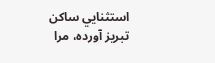استثنايي ساكن تبريز آورده، مرا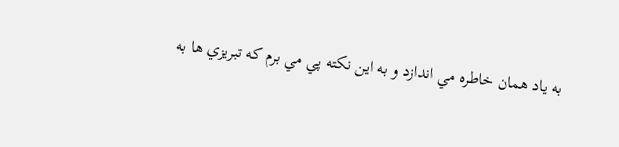به ياد همان خاطره مي اندازد و به اين نكته پي مي برم كه تبريزي ها به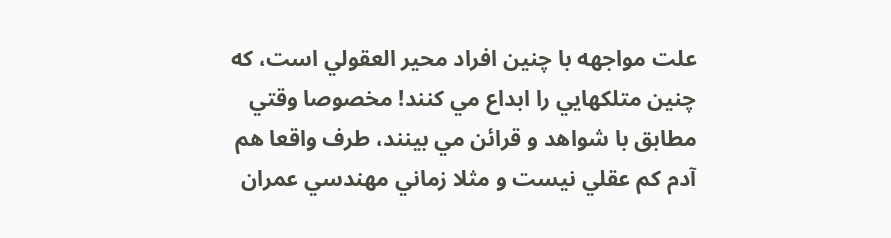علت مواجهه با چنين افراد محير العقولي است، كه چنين متلكهايي را ابداع مي كنند! مخصوصا وقتي مطابق با شواهد و قرائن مي بينند، طرف واقعا هم آدم كم عقلي نيست و مثلا زماني مهندسي عمران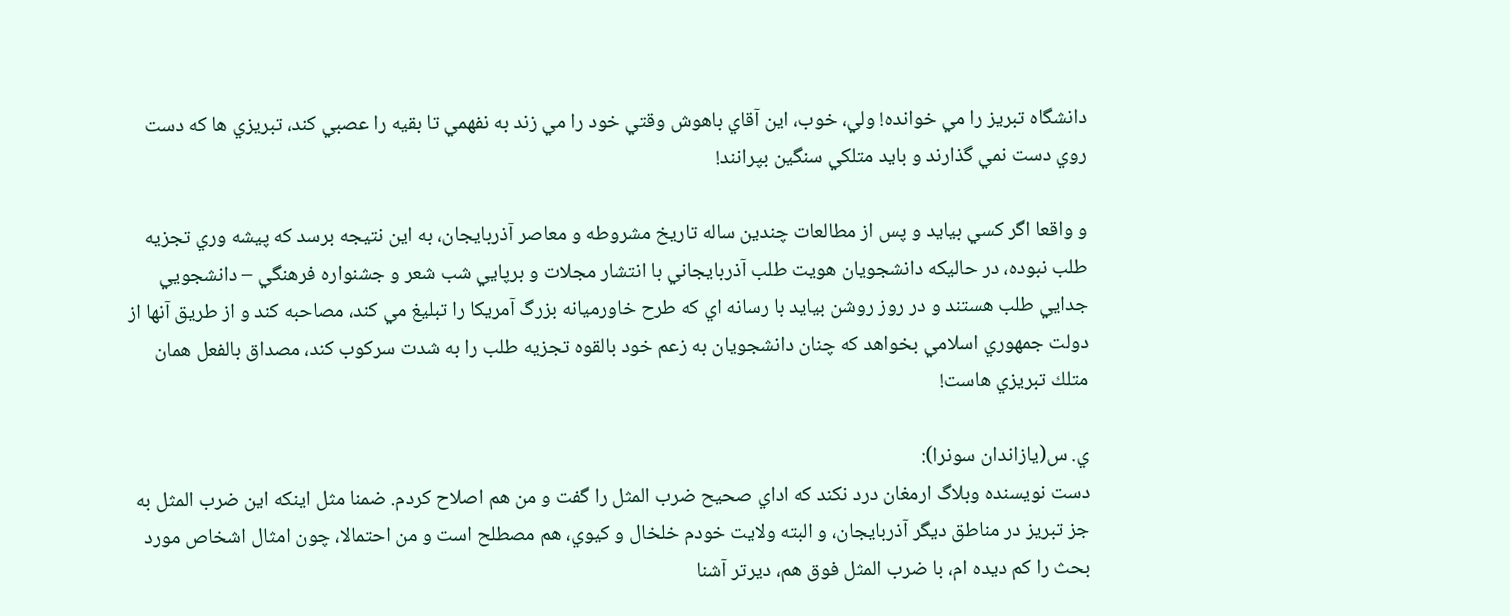دانشگاه تبريز را مي خوانده! ولي، خوب، اين آقاي باهوش وقتي خود را مي زند به نفهمي تا بقيه را عصبي كند، تبريزي ها كه دست روي دست نمي گذارند و بايد متلكي سنگين بپرانند!

و واقعا اگر كسي بيايد و پس از مطالعات چندين ساله تاريخ مشروطه و معاصر آذربايجان، به اين نتيجه برسد كه پيشه وري تجزيه طلب نبوده، در حاليكه دانشجويان هويت طلب آذربايجاني با انتشار مجلات و برپايي شب شعر و جشنواره فرهنگي – دانشجويي جدايي طلب هستند و در روز روشن بيايد با رسانه اي كه طرح خاورميانه بزرگ آمريكا را تبليغ مي كند، مصاحبه كند و از طريق آنها از دولت جمهوري اسلامي بخواهد كه چنان دانشجويان به زعم خود بالقوه تجزيه طلب را به شدت سركوب كند، مصداق بالفعل همان متلك تبريزي هاست!

ي. س(يازاندان سونرا):
دست نويسنده وبلاگ ارمغان درد نكند كه اداي صحيح ضرب المثل را گفت و من هم اصلاح كردم. ضمنا مثل اينكه اين ضرب المثل به جز تبريز در مناطق ديگر آذربايجان، و البته ولايت خودم خلخال و كيوي، هم مصطلح است و من احتمالا، چون امثال اشخاص مورد بحث را كم ديده ام، با ضرب المثل فوق هم، ديرتر آشنا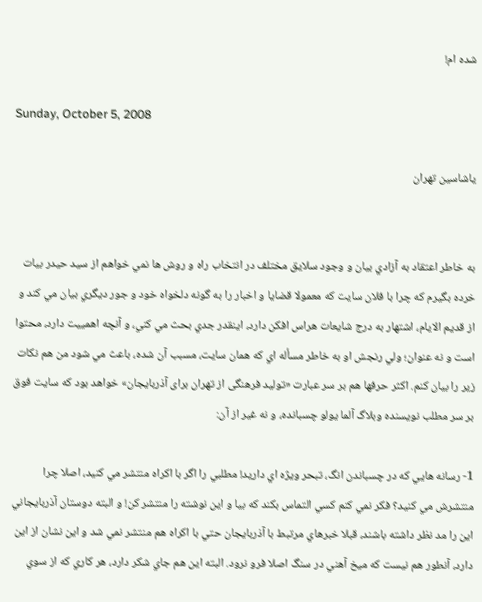شده ام!

Sunday, October 5, 2008

ياشاسين تهران


به خاطر اعتقاد به آزادي بيان و وجود سلايق مختلف در انتخاب راه و روش ها نمي خواهم از سيد حيدر بيات خرده بگيرم كه چرا با فلان سايت كه معمولا قضايا و اخبار را به گونه دلخواه خود و جور ديگري بيان مي كند و از قديم الايام، اشتهار به درج شايعات هراس افكن دارد، اينقدر جدي بحث مي كني، و آنچه اهمييت دارد، محتوا است و نه عنوان؛ ولي رنجش او به خاطر مسأله اي كه همان سايت، مسبب آن شده، باعث مي شود من هم نكات زير را بيان كنم. اكثر حرفها هم بر سر عبارت «تولید فرهنگی از تهران برای آذربایجان» خواهد بود كه سايت فوق بر سر مطلب نويسنده وبلاگ آلما يولو چسبانده، و نه غير از آن:

1- رسانه هايي كه در چسباندن انگ، تبحر ويژه اي داريد! مطلبي را اگر با اكراه منتشر مي كنيد، اصلا چرا منتشرش مي كنيد؟ فكر نمي كنم كسي التماس بكند كه بيا و اين نوشته را منتشر كن! و البته دوستان آذربايجاني اين را مد نظر داشته باشند، قبلا خبرهاي مرتبط با آذربايجان حتي با اكراه هم منتشر نمي شد و اين نشان از اين دارد، آنطور هم نيست كه ميخ آهني در سنگ اصلا فرو نرود. البته اين هم جاي شكر دارد، هر كاري كه از سوي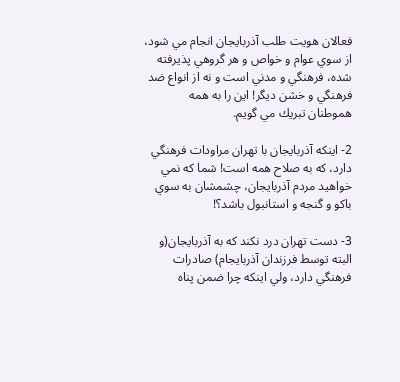فعالان هويت طلب آذربايجان انجام مي شود، از سوي عوام و خواص و هر گروهي پذيرفته شده، فرهنگي و مدني است و نه از انواع ضد فرهنگي و خشن ديگر! اين را به همه هموطنان تبريك مي گويم.

2- اينكه آذربايجان با تهران مراودات فرهنگي دارد، كه به صلاح همه است! شما كه نمي خواهيد مردم آذربايجان، چشمشان به سوي باكو و گنجه و استانبول باشد؟!

3- دست تهران درد نكند كه به آذربايجان(و البته توسط فرزندان آذربايجام) صادرات فرهنگي دارد، ولي اينكه چرا ضمن پناه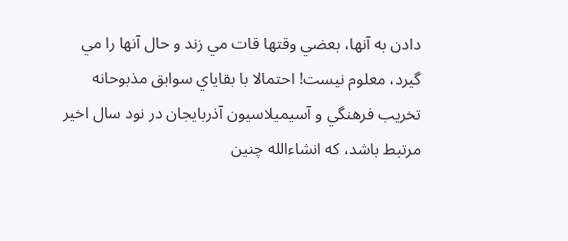دادن به آنها، بعضي وقتها قات مي زند و حال آنها را مي گيرد، معلوم نيست! احتمالا با بقاياي سوابق مذبوحانه تخريب فرهنگي و آسيميلاسيون آذربايجان در نود سال اخير مرتبط باشد، كه انشاءالله چنين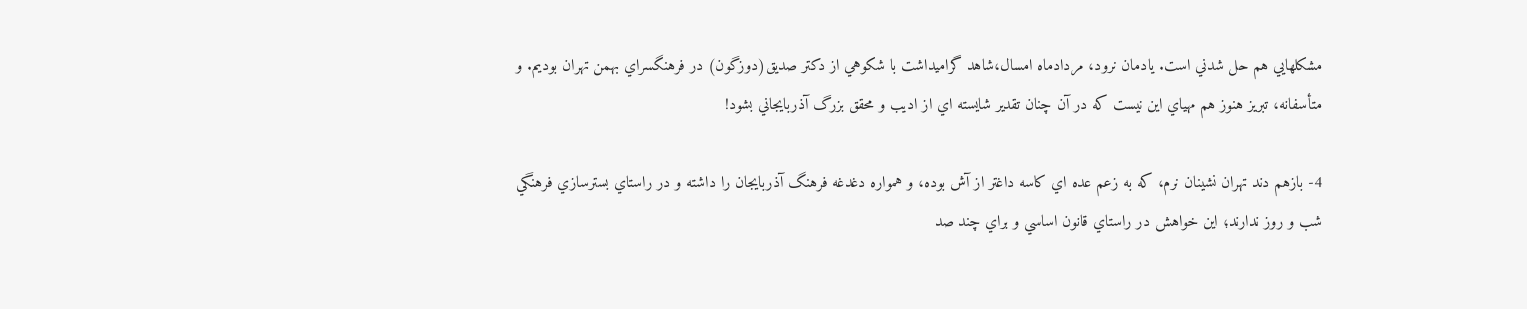مشكلهايي هم حل شدني است. يادمان نرود، مردادماه امسال،شاهد گراميداشت با شكوهي از دكتر صديق(دوزگون) در فرهنگسراي بهمن تهران بوديم. و متأسفانه، تبريز هنوز هم مهياي اين نيست كه در آن چنان تقدير شايسته اي از اديب و محقق بزرگ آذربايجاني بشود!

4- بازهم دند تهران نشينان نرم، كه به زعم عده اي كاسه داغتر از آش بوده، و همواره دغدغه فرهنگ آذربايجان را داشته و در راستاي بسترسازي فرهنگي شب و روز ندارند؛ اين خواهش در راستاي قانون اساسي و براي چند صد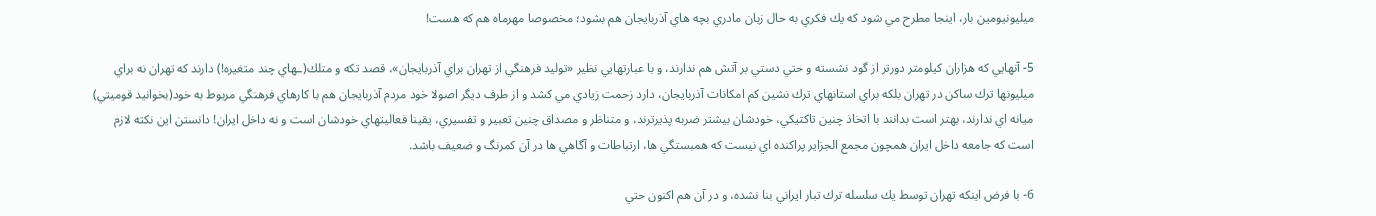ميليونيومين بار، اينجا مطرح مي شود كه يك فكري به حال زبان مادري بچه هاي آذربايجان هم بشود؛ مخصوصا مهرماه هم كه هست!

5- آنهايي كه هزاران كيلومتر دورتر از گود نشسته و حتي دستي بر آتش هم ندارند، و با عبارتهايي نظير «توليد فرهنگي از تهران براي آذربايجان»، قصد تكه و متلك(ـهاي چند متغيره!) دارند كه تهران نه براي ميليونها ترك ساكن در تهران بلكه براي استانهاي ترك نشين كم امكانات آ‌ذربايجان، دارد زحمت زيادي مي كشد و از طرف ديگر اصولا خود مردم آذربايجان هم با كارهاي فرهنگي مربوط به خود(بخوانيد قوميتي) ميانه اي ندارند، بهتر است بدانند با اتخاذ چنين تاكتيكي، خودشان بيشتر ضربه پذيرترند، و متناظر و مصداق چنين تعبير و تفسيري، يقينا فعاليتهاي خودشان است و نه داخل ايران! دانستن اين نكته لازم است كه جامعه داخل ايران همچون مجمع الجزاير پراكنده اي نيست كه همبستگي ها، ارتباطات و آگاهي ها در آن كمرنگ و ضعيف باشد.

6- با فرض اينكه تهران توسط يك سلسله ترك تبار ايراني بنا نشده، و در آن هم اكنون حتي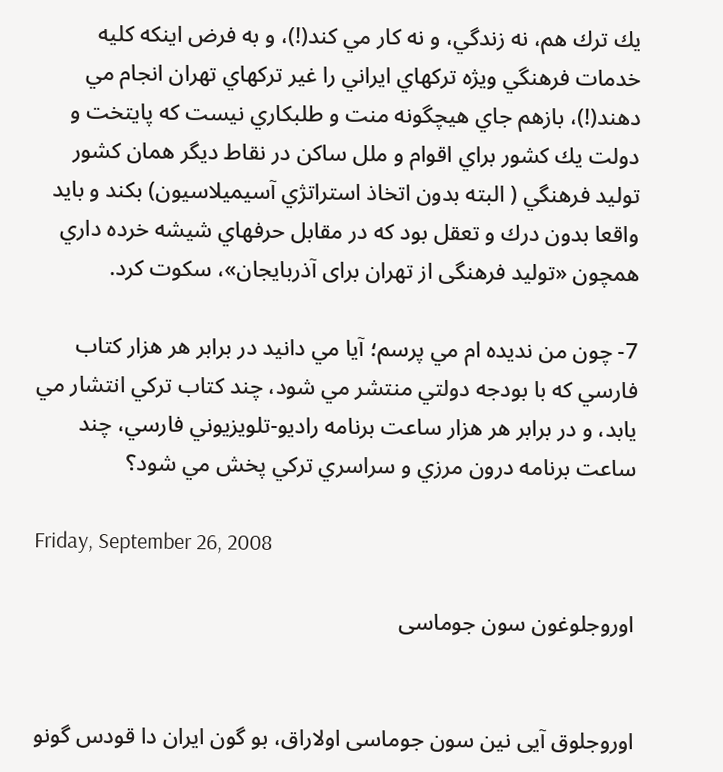يك ترك هم، نه زندگي، و نه كار مي كند(!)، و به فرض اينكه كليه خدمات فرهنگي ويژه تركهاي ايراني را غير تركهاي تهران انجام مي دهند(!)، بازهم جاي هيچگونه منت و طلبكاري نيست كه پايتخت و دولت يك كشور براي اقوام و ملل ساكن در نقاط ديگر همان كشور توليد فرهنگي ( البته بدون اتخاذ استراتژي آسيميلاسيون) بكند و بايد واقعا بدون درك و تعقل بود كه در مقابل حرفهاي شيشه خرده داري همچون «تولید فرهنگی از تهران برای آذربایجان»، سكوت كرد.

7- چون من نديده ام مي پرسم؛ آيا مي دانيد در برابر هر هزار كتاب فارسي كه با بودجه دولتي منتشر مي شود، چند كتاب تركي انتشار مي يابد، و در برابر هر هزار ساعت برنامه راديو-تلويزيوني فارسي، چند ساعت برنامه درون مرزي و سراسري تركي پخش مي شود؟

Friday, September 26, 2008

اوروجلوغون سون جوماسی


اوروجلوق آیی نین سون جوماسی اولاراق، بو گون ایران دا قودس گونو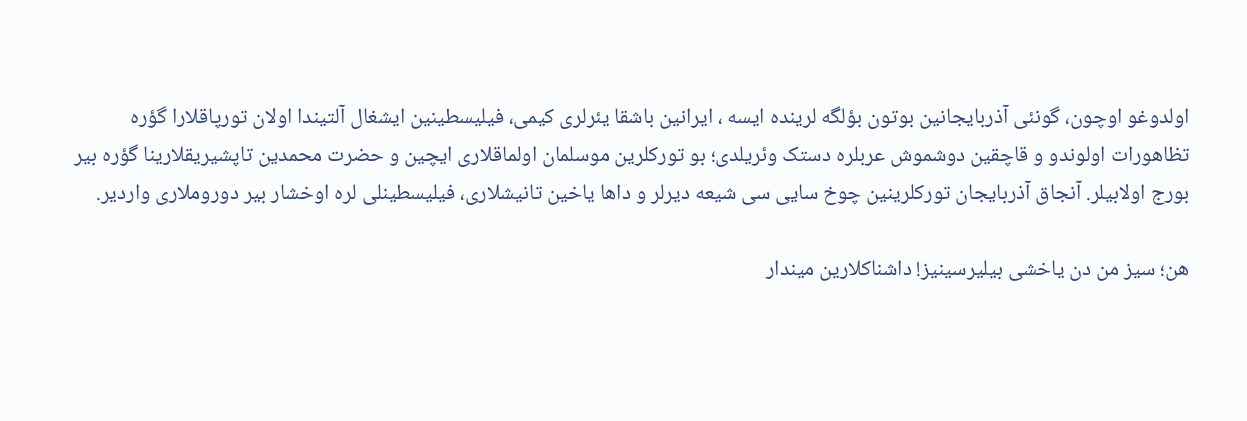اولدوغو اوچون، گونئی آذربایجانین بوتون بؤلگه لرینده ایسه ، ایرانین باشقا یئرلری کیمی، فیلیسطینین ایشغال آلتیندا اولان تورپاقلارا گؤره تظاهورات اولوندو و قاچقین دوشموش عربلره دستک وئریلدی؛ بو تورکلرین موسلمان اولماقلاری ایچین و حضرت محمدین تاپشیریقلارینا گؤره بیر بورج اولابیلر. آنجاق آذربایجان تورکلرینین چوخ سایی سی شیعه دیرلر و داها یاخین تانیشلاری، فیلیسطینلی لره اوخشار بیر دوروملاری واردیر.

هن؛ سیز من دن یاخشی بیلیرسینیز! داشناکلارین میندار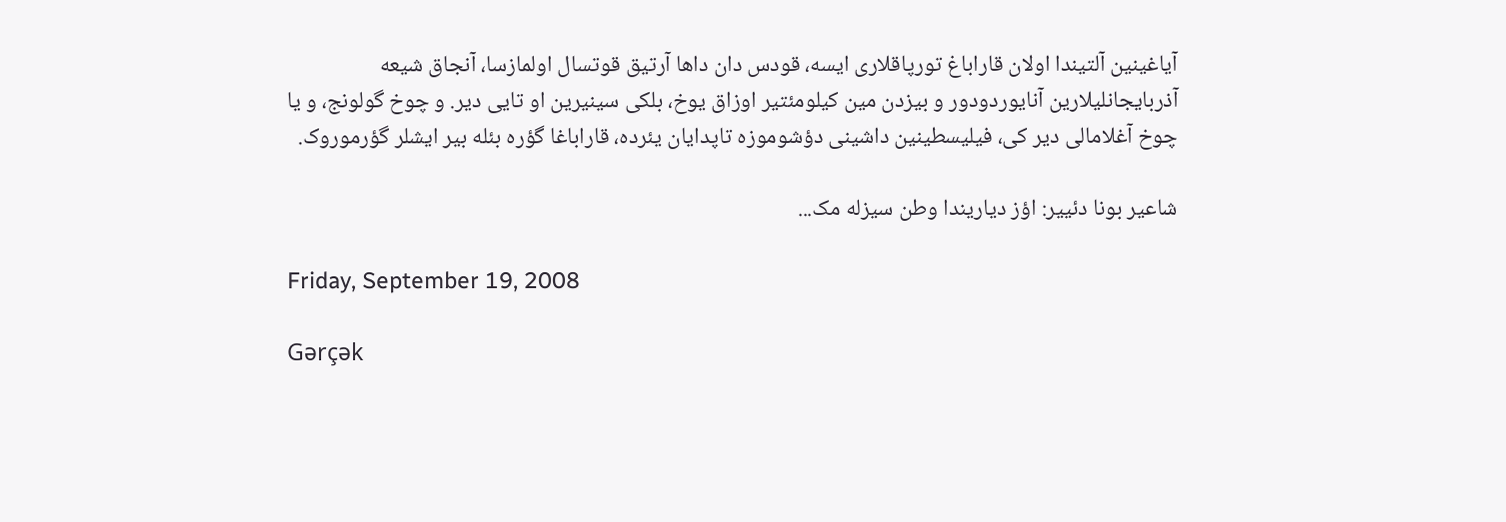آیاغینین آلتیندا اولان قاراباغ تورپاقلاری ایسه، قودس دان داها آرتیق قوتسال اولمازسا، آنجاق شیعه آذربایجانلیلارین آنایوردودور و بیزدن مین کیلومئتیر اوزاق یوخ، بلکی سینیرین او تایی دیر. و چوخ گولونج، و یا چوخ آغلامالی دیر کی، فیلیسطینین داشینی دؤشوموزه تاپدایان یئرده، قاراباغا گؤره بئله بیر ایشلر گؤرموروک.

شاعیر بونا دئییر: اؤز دیاریندا وطن سیزله مک...

Friday, September 19, 2008

Gərçək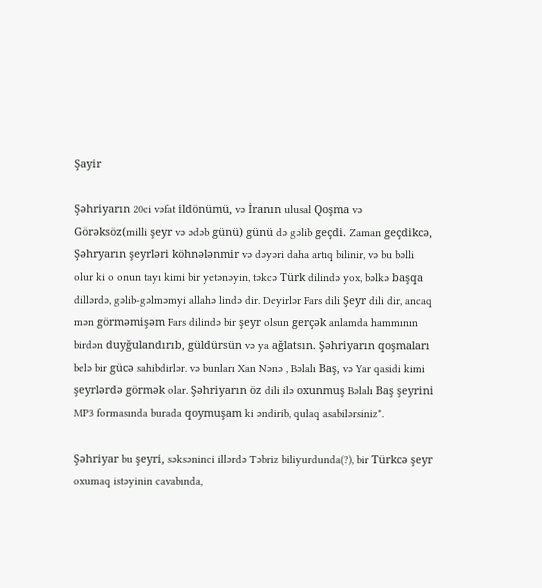Şayir

Şəhriyarın 20ci vəfat ildönümü, və İranın ulusal Qoşma və Görəksöz(milli şeyr və ədəb günü) günü də gəlib geçdi. Zaman geçdikcə, Şəhryarın şeyrləri köhnələnmir və dəyəri daha artıq bilinir, və bu bəlli olur ki o onun tayı kimi bir yetənəyin, təkcə Türk dilində yox, bəlkə başqa dillərdə, gəlib-gəlməmyi allahə lində dir. Deyirlər Fars dili Şeyr dili dir, ancaq mən görməmişəm Fars dilində bir şeyr olsun gerçək anlamda hammının birdən duyğulandırıb, güldürsün və ya ağlatsın. Şəhriyarın qoşmaları belə bir gücə sahibdirlər. və bunları Xan Nənə , Bəlalı Baş, və Yar qasidi kimi şeyrlərdə görmək olar. Şəhriyarın öz dili ilə oxunmuş Bəlalı Baş şeyrini MP3 formasında burada qoymuşam ki əndirib, qulaq asabilərsiniz*.

Şəhriyar bu şeyri, səksəninci illərdə Təbriz biliyurdunda(?), bir Türkcə şeyr oxumaq istəyinin cavabında,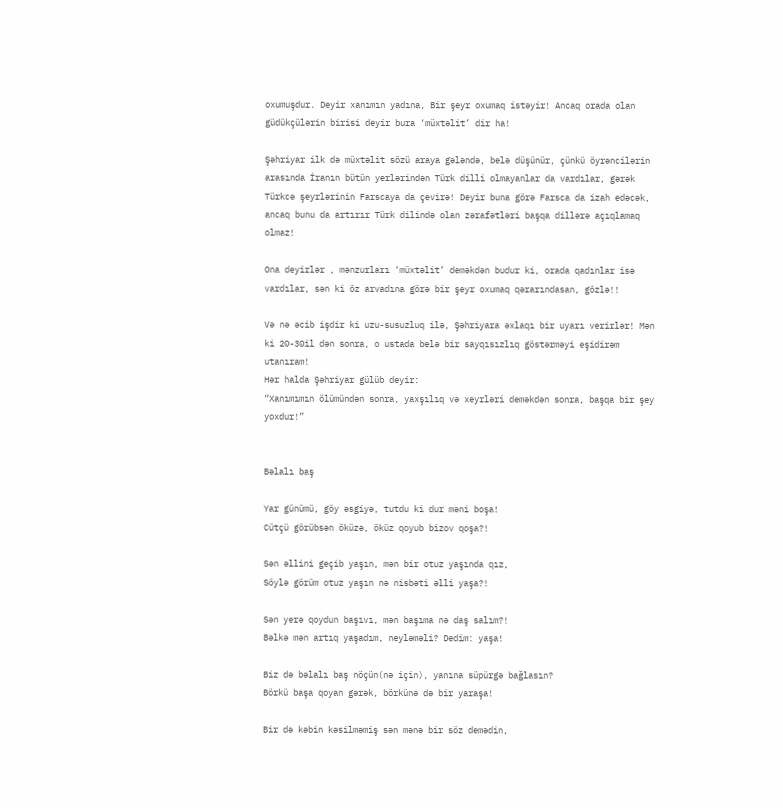oxumuşdur. Deyir xanımın yadına, Bir şeyr oxumaq istəyir! Ancaq orada olan güdükçülərin birisi deyir bura ‘müxtəlit’ dir ha!

Şəhriyar ilk də müxtəlit sözü araya gələndə, belə düşünür, çünkü öyrəncilərin arasında İranın bütün yerlərindən Türk dilli olmayanlar da vardılar, gərək Türkcə şeyrlərinin Farscaya da çevirə! Deyir buna görə Farsca da izah edəcək, ancaq bunu da artırır Türk dilində olan zərafətləri başqa dillərə açıqlamaq olmaz!

Ona deyirlər , mənzurları ‘müxtəlit’ deməkdən budur ki, orada qadınlar isə vardılar, sən ki öz arvadına görə bir şeyr oxumaq qərarındasan, gözlə!!

Və nə əcib işdir ki uzu-susuzluq ilə, Şəhriyara əxlaqı bir uyarı verirlər! Mən ki 20-30il dən sonra, o ustada belə bir sayqısızlıq göstərməyi eşidirəm utanıram!
Hər halda Şəhriyar gülüb deyir:
“Xanımımın ölümündən sonra, yaxşılıq və xeyrləri deməkdən sonra, başqa bir şey yoxdur!”


Bəlalı baş

Yar günümü, göy əsgiyə, tutdu ki dur məni boşa!
Cütçü görübsən öküzə, öküz qoyub bizov qoşa?!

Sən əllini geçib yaşın, mən bir otuz yaşında qız,
Söylə görüm otuz yaşın nə nisbəti əlli yaşa?!

Sən yerə qoydun başıvı, mən başıma nə daş salım?!
Bəlkə mən artıq yaşadım, neyləməli? Dedim: yaşa!

Biz də bəlalı baş nöçün(nə için), yanına süpürgə bağlasın?
Börkü başa qoyan gərək, börkünə də bir yaraşa!

Bir də kəbin kəsilməmiş sən mənə bir söz demədin,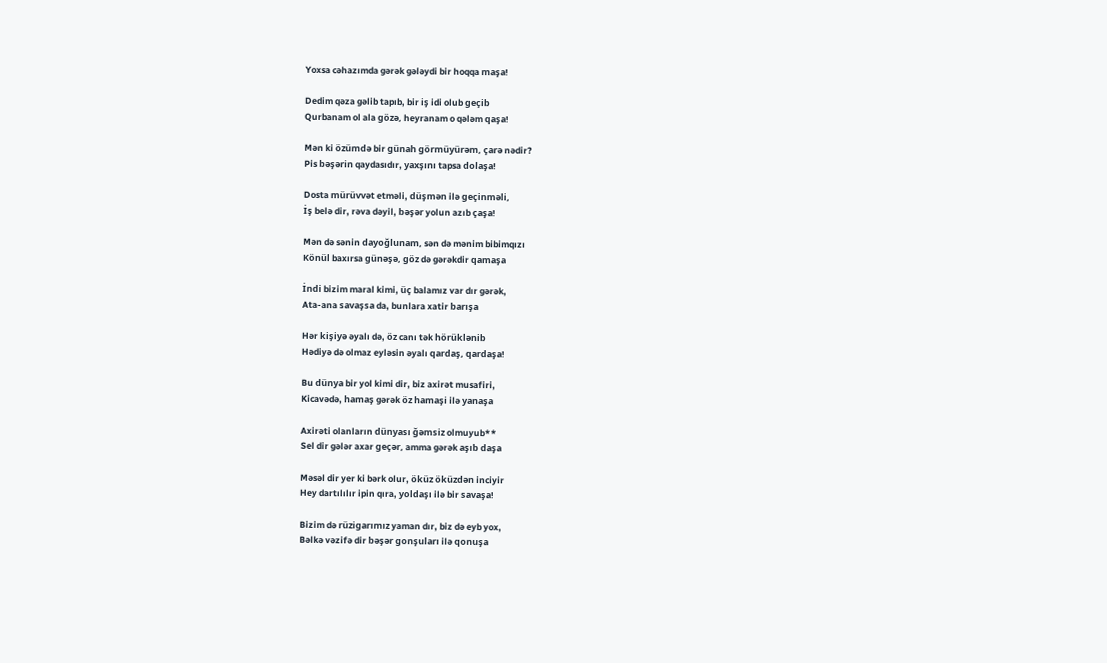Yoxsa cəhazımda gərək gələydi bir hoqqa maşa!

Dedim qəza gəlib tapıb, bir iş idi olub geçib
Qurbanam ol ala gözə, heyranam o qələm qaşa!

Mən ki özümdə bir günah görmüyürəm, çarə nədir?
Pis bəşərin qaydasıdır, yaxşını tapsa dolaşa!

Dosta mürüvvət etməli, düşmən ilə geçinməli,
İş belə dir, rəva dəyil, bəşər yolun azıb çaşa!

Mən də sənin dayoğlunam, sən də mənim bibimqızı
Könül baxırsa günəşə, göz də gərəkdir qamaşa

İndi bizim maral kimi, üç balamız var dır gərək,
Ata-ana savaşsa da, bunlara xatir barışa

Hər kişiyə əyalı də, öz canı tək hörüklənib
Hədiyə də olmaz eyləsin əyalı qardaş, qardaşa!

Bu dünya bir yol kimi dir, biz axirət musafiri,
Kicavədə, hamaş gərək öz hamaşi ilə yanaşa

Axirəti olanların dünyası ğəmsiz olmuyub**
Sel dir gələr axar geçər, amma gərək aşıb daşa

Məsəl dir yer ki bərk olur, öküz öküzdən inciyir
Hey dartılılır ipin qıra, yoldaşı ilə bir savaşa!

Bizim də rüzigarımız yaman dır, biz də eyb yox,
Bəlkə vəzifə dir bəşər gonşuları ilə qonuşa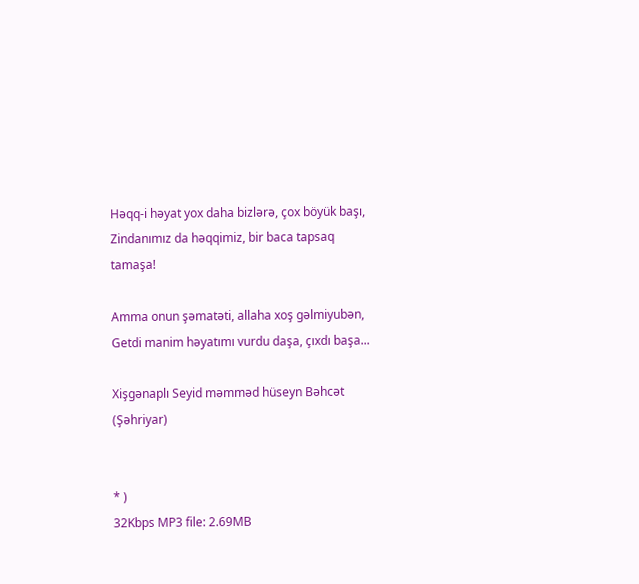Həqq-i həyat yox daha bizlərə, çox böyük başı,
Zindanımız da həqqimiz, bir baca tapsaq tamaşa!

Amma onun şəmatəti, allaha xoş gəlmiyubən,
Getdi manim həyatımı vurdu daşa, çıxdı başa...

Xişgənaplı Seyid məmməd hüseyn Bəhcət (Şəhriyar)


* )
32Kbps MP3 file: 2.69MB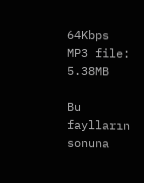64Kbps MP3 file: 5.38MB

Bu faylların sonuna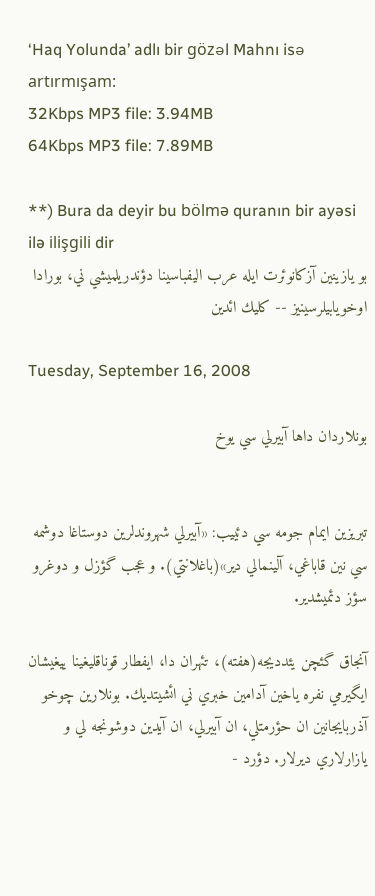‘Haq Yolunda’ adlı bir gözәl Mahnı isә artırmışam:
32Kbps MP3 file: 3.94MB
64Kbps MP3 file: 7.89MB

**) Bura da deyir bu bölmə quranın bir ayəsi ilə ilişgili dir
بو يازينين آزكانوئرت ايله عرب اليفباسينا دؤندريلميشي ني، بورادا اوخويابيلرسينيز -- كليك ائدين

Tuesday, September 16, 2008

بونلاردان داها آبيرلي سي يوخ


تبريزين ايمام جومه سي دئييب: «آبيرلي شهروندلرين دوستاغا دوشمه سي نين قاباغي، آلينمالي دير»(باغلانتي). و عجب گؤزل و دوغرو سؤز دئميشدير.

آنجاق گئچن يئدديجه(هفته)، تئهران دا، ايفطار قوناقليغينا ييغيشان ايگيرمي نفره ياخين آدامين خبري ني ائشيتديك. بونلارين چوخو آذربايجانين ان حؤرمتلي، ان آبيرلي، ان آيدين دوشونجه لي و يازارلاري ديرلار. دؤرد -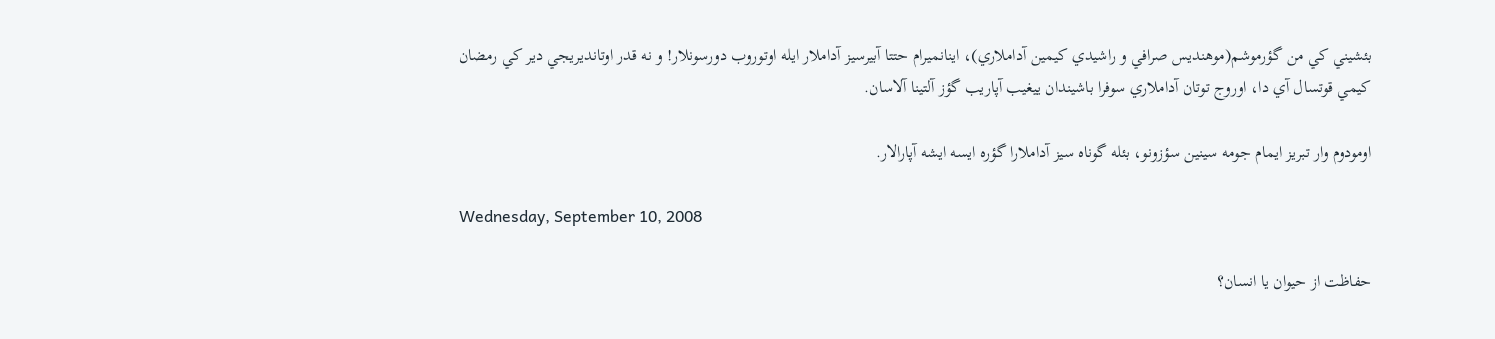بئشيني كي من گؤرموشم(موهنديس صرافي و راشيدي كيمين آداملاري)، اينانميرام حتتا آبيرسيز آداملار ايله اوتوروب دورسونلار! و نه قدر اوتانديريجي دير كي رمضان كيمي قوتسال آي دا، اوروج توتان آداملاري سوفرا باشيندان ييغيب آپاريب گؤز آلتينا آلاسان.

اومودوم وار تبريز ايمام جومه سينين سؤزونو، بئله گوناه سيز آداملارا گؤره ايسه ايشه آپارالار.

Wednesday, September 10, 2008

حفاظت از حيوان يا انسان؟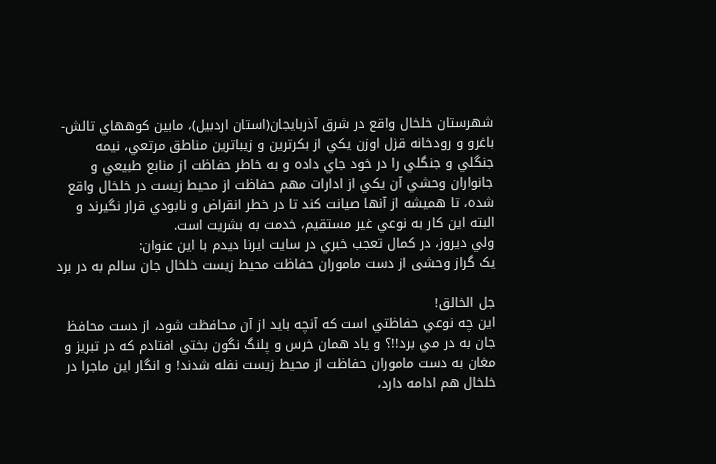شهرستان خلخال واقع در شرق آذربايجان(استان اردبيل)، مابين كوههاي تالش-باغرو و رودخانه قزل اوزن يكي از بكرترين و زيباترين مناطق مرتعي، نيمه جنگلي و جنگلي را در خود جاي داده و به خاطر حفاظت از منابع طبيعي و جانواران وحشي آن يكي از ادارات مهم حفاظت از محيط زيست در خلخال واقع شده، تا هميشه از آنها صيانت كند تا در خطر انقراض و نابودي قرار نگيرند و البته اين كار به نوعي غير مستقيم، خدمت به بشريت است.
ولي ديروز، در كمال تعجب خبري در سايت ايرنا ديدم با اين عنوان:
يک گراز وحشی از دست ماموران حفاظت محیط زیست خلخال جان سالم به در برد

جل الخالق!
اين چه نوعي حفاظتي است كه آنچه بايد از آن محافظت شود، از دست محافظ جان به در مي برد!!؟ و ياد همان خرس و پلنگ نگون بختي افتادم كه در تبريز و مغان به دست ماموران حفاظت از محيط زيست نفله شدند! و انگار اين ماجرا در خلخال هم ادامه دارد،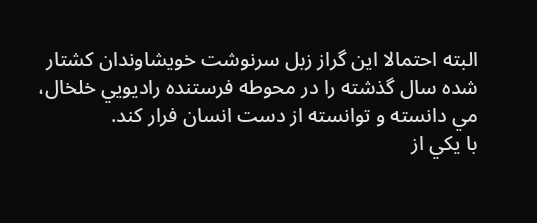البته احتمالا اين گراز زبل سرنوشت خويشاوندان كشتار شده سال گذشته را در محوطه فرستنده راديويي خلخال، مي دانسته و توانسته از دست انسان فرار كند.
با يكي از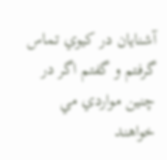آشنايان در كيوي تماس گرفتم و گفتم اگر در چنين مواردي مي خواهند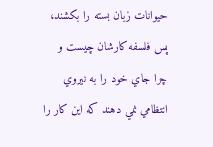حيوانات زبان بسته را بكشند، پس فلسفه كارشان چيست و چرا جاي خود را به نيروي انتظامي نمي دهند كه اين كار را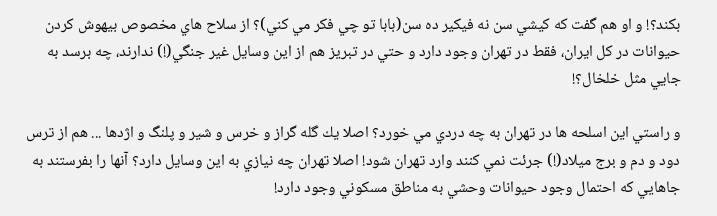بكند؟! و او هم گفت كه كيشي سن نه فيكير ده سن(بابا تو چي فكر مي كني)؟ از سلاح هاي مخصوص بيهوش كردن حيوانات در كل ايران، فقط در تهران وجود دارد و حتي در تبريز هم از اين وسايل غير جنگي(!) ندارند، چه برسد به جايي مثل خلخال؟!

و راستي اين اسلحه ها در تهران به چه دردي مي خورد؟ اصلا يك گله گراز و خرس و شير و پلنگ و اژدها ... هم از ترس دود و دم و برج ميلاد(!) جرئت نمي كنند وارد تهران شود! اصلا تهران چه نيازي به اين وسايل دارد؟ آنها را بفرستند به جاهايي كه احتمال وجود حيوانات وحشي به مناطق مسكوني وجود دارد!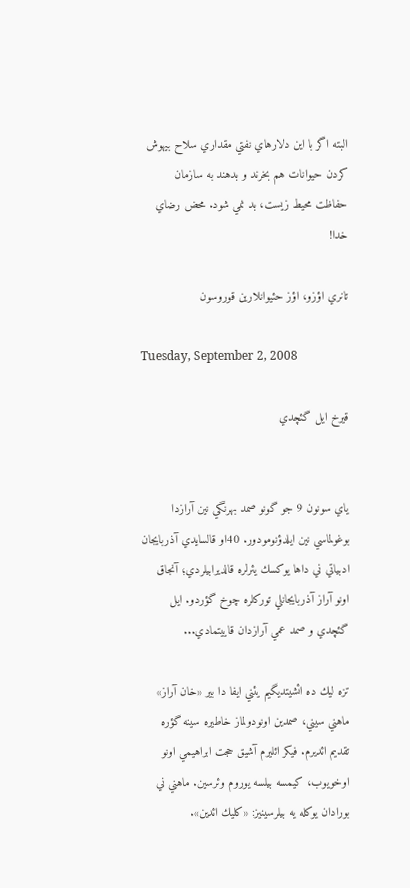البته اگر با اين دلارهاي نفتي مقداري سلاح بيهوش كردن حيوانات هم بخرند و بدهند به سازمان حفاظت محيط زيست، بد نمي شود. محض رضاي خدا!

تانري اؤزو، اؤز حئيوانلارين قوروسون

Tuesday, September 2, 2008

قيرخ ايل گئچدي


ياي سونون 9 جو گونو صمد بهرنگي نين آرازدا بوغولماسي نين ايلدؤنومودور. 40او قالسايدي آذربايجان ادبياتي ني داها يوكسك يئرلره قالديرابيلردي؛ آنجاق اونو آراز آذربايجانلي توركلره چوخ گؤردو. ايل گئچدي و صمد عمي آرازدان قاييتمادي...

تزه ليك ده ائشيتديگيم يئني ايفا دا بير «خان آراز» ماهني سيني، صمدين اونودولماز خاطيره سينه گؤره تقديم ائديرم. فيكر ائليرم آشيق حجت ابراهيمي اونو اوخويوب، كيمسه بيلسه يوروم وئرسين. ماهني ني بورادان يوكله يه بيلرسينيز: «كليك ائدين».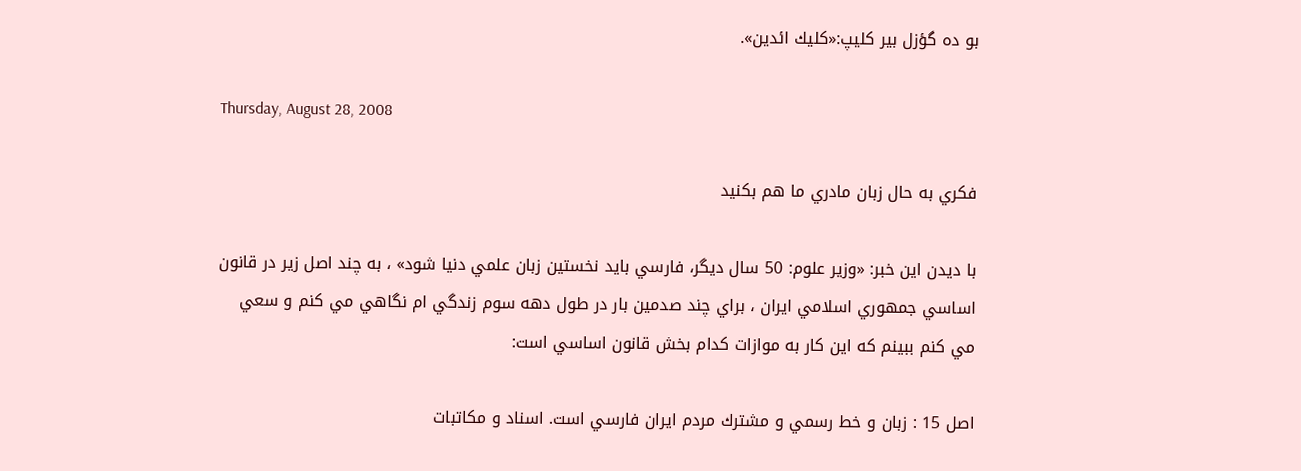بو ده گؤزل بير كليپ:«كليك ائدين».

Thursday, August 28, 2008

فكري به حال زبان مادري ما هم بكنيد

با ديدن اين خبر: «وزير علوم: 50 سال ديگر، فارسي بايد نخستين زبان علمي دنيا شود» ، به چند اصل زير در قانون اساسي جمهوري اسلامي ايران ، براي چند صدمين بار در طول دهه سوم زندگي ام نگاهي مي كنم و سعي مي كنم ببينم كه اين كار به موازات كدام بخش قانون اساسي است:

اصل 15 : زبان و خط رسمي و مشترك مردم ايران فارسي است. اسناد و مكاتبات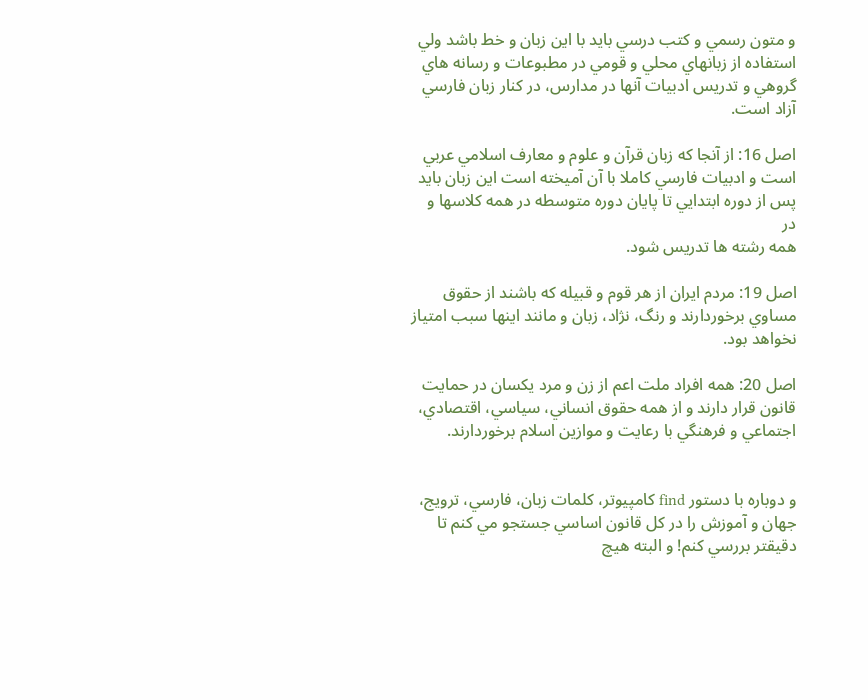و متون رسمي و كتب درسي بايد با اين زبان و خط باشد ولي استفاده از زبانهاي محلي و قومي در مطبوعات و رسانه هاي گروهي و تدريس ادبيات آنها در مدارس، در كنار زبان فارسي آزاد است.

اصل 16: از آنجا كه زبان قرآن و علوم و معارف اسلامي عربي است و ادبيات فارسي كاملا با آن آميخته است اين زبان بايد پس از دوره ابتدايي تا پايان دوره متوسطه در همه كلاسها و در
همه رشته ها تدريس شود.

اصل 19: مردم ايران از هر قوم و قبيله كه باشند از حقوق مساوي برخوردارند و رنگ، نژاد، زبان و مانند اينها سبب امتياز نخواهد بود.

اصل 20: همه افراد ملت اعم از زن و مرد يكسان در حمايت قانون قرار دارند و از همه حقوق انساني، سياسي، اقتصادي، اجتماعي و فرهنگي با رعايت و موازين اسلام برخوردارند.


و دوباره با دستور find كامپيوتر، كلمات زبان، فارسي، ترويج، جهان و آموزش را در كل قانون اساسي جستجو مي كنم تا دقيقتر بررسي كنم! و البته هيچ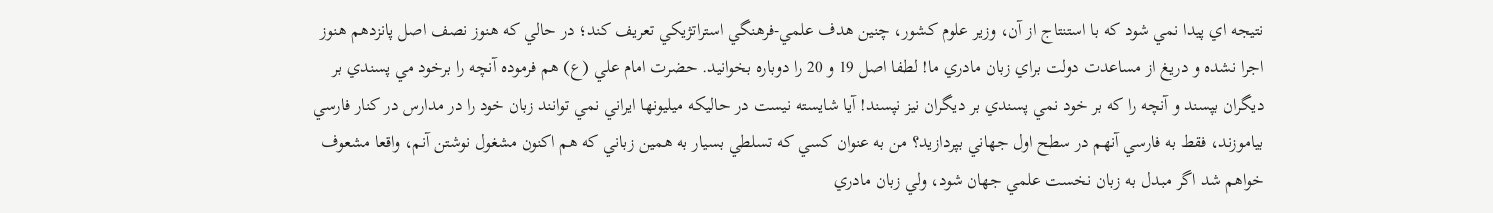نتيجه اي پيدا نمي شود كه با استنتاج از آن، وزير علوم كشور، چنين هدف علمي-فرهنگي استراتژيكي تعريف كند؛ در حالي كه هنوز نصف اصل پانزدهم هنوز اجرا نشده و دريغ از مساعدت دولت براي زبان مادري ما! لطفا اصل 19 و 20 را دوباره بخوانيد. حضرت امام علي (ع) هم فرموده آنچه را برخود مي پسندي بر ديگران بپسند و آنچه را كه بر خود نمي پسندي بر ديگران نيز نپسند! آيا شايسته نيست در حاليكه ميليونها ايراني نمي توانند زبان خود را در مدارس در كنار فارسي بياموزند، فقط به فارسي آنهم در سطح اول جهاني بپردازيد؟ من به عنوان كسي كه تسلطي بسيار به همين زباني كه هم اكنون مشغول نوشتن آنم، واقعا مشعوف خواهم شد اگر مبدل به زبان نخست علمي جهان شود، ولي زبان مادري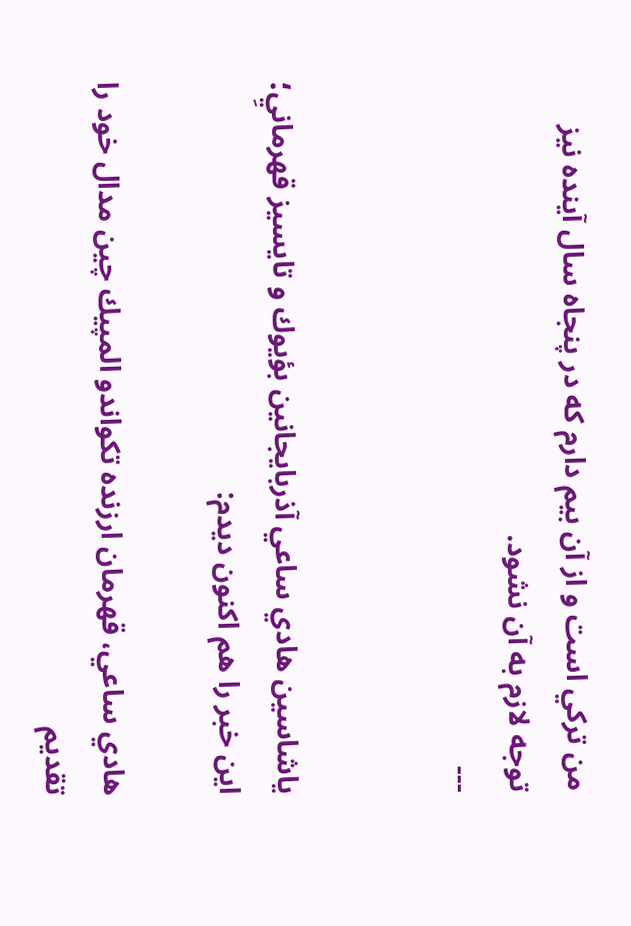من تركي است و از آن بيم دارم كه در پنجاه سال آينده نيز توجه لازم به آن نشود.
---


ياشاسين هادي ساعي آذربايجانين بؤيوك و تايسيز قهرمانيِ؛ اين خبر را هم اكنون ديدم:

هادي ساعي، قهرمان ارزنده تكواندو المپيك چين مدال خود را تقديم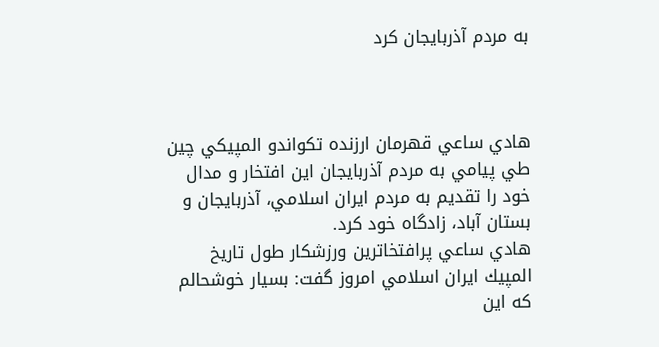به مردم آذربايجان كرد



هادي ساعي قهرمان ارزنده تكواندو المپيكي چين طي پيامي به مردم آذربايجان اين افتخار و مدال خود را تقديم به مردم ايران اسلامي، آذربايجان و بستان آباد، زادگاه خود كرد.
هادي ساعي پرافتخاترين ورزشكار طول تاريخ المپيك ايران اسلامي امروز گفت: بسيار خوشحالم كه اين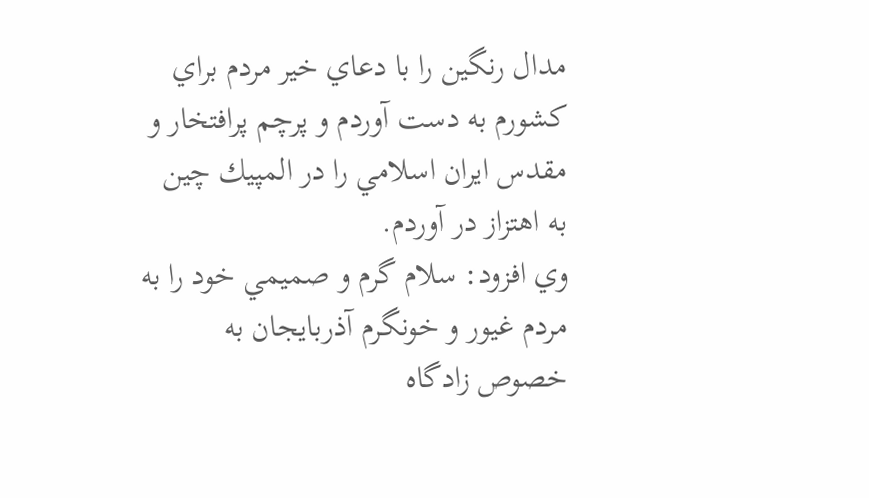مدال رنگين را با دعاي خير مردم براي كشورم به دست آوردم و پرچم پرافتخار و مقدس ايران اسلامي را در المپيك چين به اهتزاز در آوردم.
وي افزود: سلام گرم و صميمي خود را به مردم غيور و خونگرم آذربايجان به خصوص زادگاه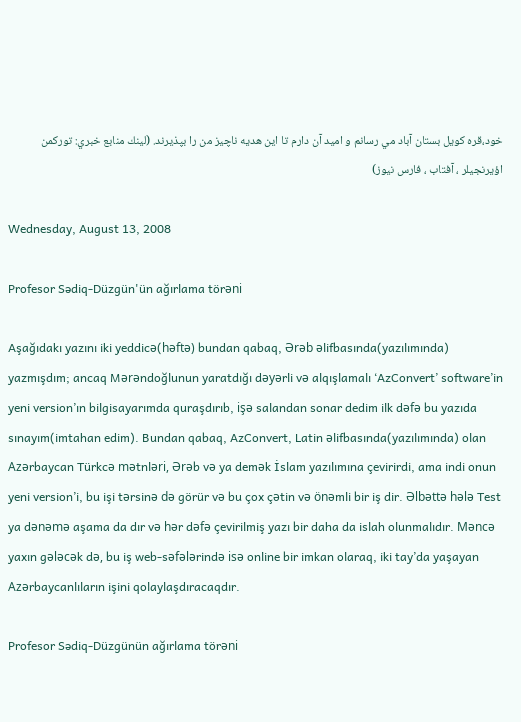خود،قره كويل بستان آباد مي رسانم و اميد آن دارم تا اين هديه ناچيز من را بپذيرند. (لينك منابع خبري: توركمن اؤيرنجيلر ، آفتاب ، فارس نيوز)

Wednesday, August 13, 2008

Profesor Sədiq-Düzgün'ün ağırlama törәni

Aşağıdakı yazını iki yeddicә(hәftә) bundan qabaq, Әrәb әlifbasında(yazılımında) yazmışdım; ancaq Mәrәndoğlunun yaratdığı dәyәrli vә alqışlamalı ‘AzConvert’ software’in yeni version’ın bilgisayarımda quraşdırıb, işә salandan sonar dedim ilk dәfә bu yazıda sınayım(imtahan edim). Bundan qabaq, AzConvert, Latin әlifbasında(yazılımında) olan Azәrbaycan Türkcә mәtnlәri, Әrәb vә ya demәk İslam yazılımına çevirirdi, ama indi onun yeni version’i, bu işi tәrsinә dә görür vә bu çox çәtin vә önәmli bir iş dir. Әlbәttә hәlә Test ya dәnәmә aşama da dır vә hәr dәfә çevirilmiş yazı bir daha da islah olunmalıdır. Mәncә yaxın gәlәcәk dә, bu iş web-sәfәlәrindә isә online bir imkan olaraq, iki tay’da yaşayan Azәrbaycanlıların işini qolaylaşdıracaqdır.

Profesor Sədiq-Düzgünün ağırlama törәni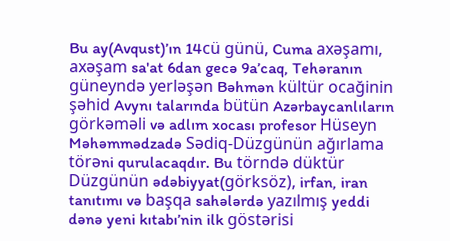Bu ay(Avqust)’ın 14cü günü, Cuma axəşamı, axəşam sa'at 6dan gecə 9a’caq, Tehəranın güneyndə yerləşən Bəhmən kültür ocağinin şəhid Avynı talarında bütün Azərbaycanlıların görkəməli və adlım xocası profesor Hüseyn Məhəmmədzadə Sədiq-Düzgünün ağırlama törәni qurulacaqdır. Bu törndə düktür Düzgünün ədəbiyyat(görksöz), irfan, iran tanıtımı və başqa sahələrdə yazılmış yeddi dənə yeni kıtabı’nin ilk göstərisi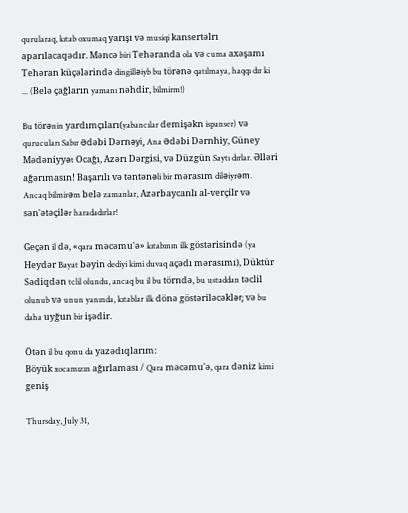qurularaq, kıtab oxumaq yarışı və musiqi kansertəlrı aparılacaqədır. Məncə biri Tehəranda ola və cuma axəşamı Tehəran küçələrində dingillәiyb bu törәnə qatılmaya, haqqı dır ki ... (Belə çağların yamanı nəhdir, bilmirm!)

Bu törәnin yardımçıları(yabancılar demişəkn ispanser) və qurucuları Sabır Әdəbi Dərnәyi, Ana Әdəbi Dərnhiy, Güney Mədəniyyәt Ocağı, Azərı Dərgisi, və Düzgün Saytı dırlar. Əlləri ağərımasın! Başarılı və təntənәli bir mərasım dilәiyrәm. Ancaq bilmirәm belə zamanlar, Azərbaycanlı al-verçilr və sən'ətəçilәr haradadırlar!

Geçən il də, «qara məcəmu'ə» kıtabının ilk göstərisində (ya Heydər Bayat bəyin dediyi kimi duvaq açədı mərasımı), Düktür Sədiqdən tclil olundu, ancaq bu il bu törndə, bu ustaddan təclil olunub və unun yanında, kıtablar ilk dönə göstəriləcəklәr; və bu daha uyğun bir işədir.

Ötən il bu qonu da yazədıqlarım:
Böyük xocamızın ağırlaması / Qara məcəmu'ə, qara dəniz kimi geniş

Thursday, July 31,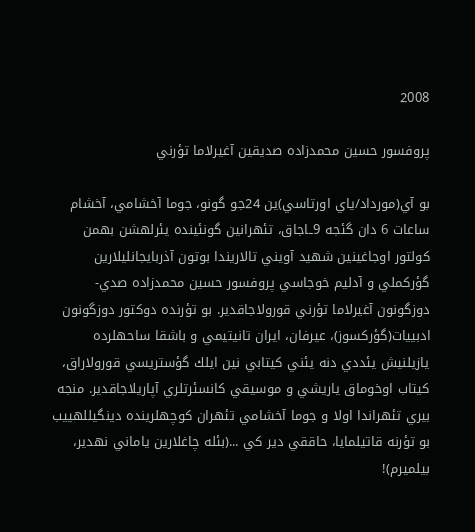2008

پروفسور حسين محمدزاده صديقين آغيرلاما تؤرني

بو آي(مورداد/ياي اورتاسي)ين 24جو گونو، جوما آخشامي، آخشام ساعات 6 دان گئجه 9ـاجاق، تئهرانين گونئينده يئرلهشن بهمن كولتور اوجاغينين شهيد آويني تالاريندا بوتون آذربايجانليلارين گؤركملي و آدليم خوجاسي پروفسور حسين محمدزاده صدي-دوزگونون آغيرلاما تؤرني قورولاجاقدير. بو تؤرنده دوكتور دوزگونون ادبييات(گؤركسوز)، عيرفان، ايران تانيتيمي و باشقا ساحهلرده يازيلنيش يئددي دنه يئني كيتابي نين ايلك گؤستريسي قورولاراق، كيتاب اوخوماق ياريشي و موسيقي كانسئرتلري آپاريلاجاقدير. منجه بيري تئهراندا اولا و جوما آخشامي تئهران كوچهلرينده دينگيللهييب بو تؤرنه قاتيلمايا، حاققي دير كي ...(بئله چاغلارين ياماني نهدير، بيلميرم)!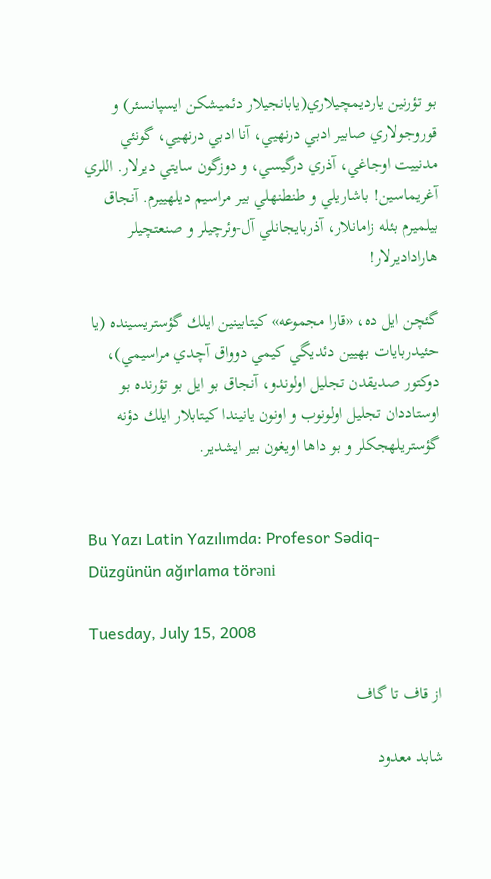بو تؤرنين يارديمچيلاري(يابانجيلار دئميشكن ايسپانسئر) و قوروجولاري صابير ادبي درنهيي، آنا ادبي درنهيي، گونئي مدنييت اوجاغي، آذري درگيسي، و دوزگون سايتي ديرلار. اللري آغريماسين! باشاريلي و طنطنهلي بير مراسيم ديلهييرم. آنجاق بيلميرم بئله زامانلار، آذربايجانلي آل-وئرچيلر و صنعتچيلر هاراداديرلار!

گئچن ايل ده، «قارا مجموعه» كيتابينين ايلك گؤستريسينده (يا حئيدربايات بهيين دئديگي كيمي دوواق آچدي مراسيمي)، دوكتور صديقدن تجليل اولوندو، آنجاق بو ايل بو تؤرنده بو اوستاددان تجليل اولونوب و اونون يانيندا كيتابلار ايلك دؤنه گؤستريلهجكلر و بو داها اويغون بير ايشدير.


Bu Yazı Latin Yazılımda: Profesor Sədiq-Düzgünün ağırlama törәni

Tuesday, July 15, 2008

از قاف تا گاف

شابد معدود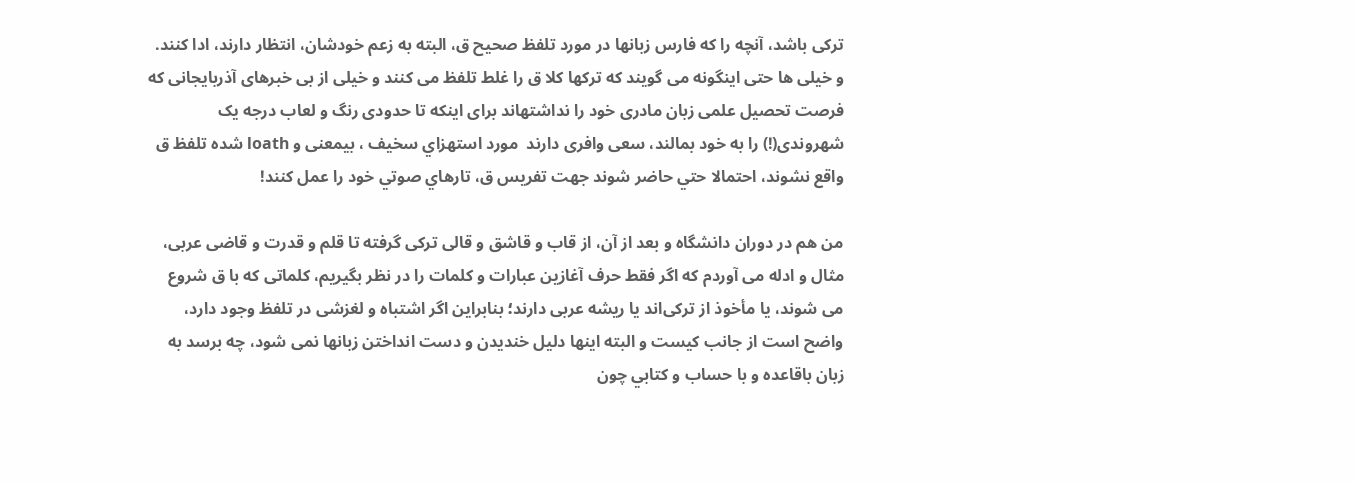ترکی باشد، آنچه را که فارس زبانها در مورد تلفظ صحیح ق، البته به زعم خودشان، انتظار دارند، ادا کنند. و خیلی ها حتی اینگونه می گویند که ترکها کلا ق را غلط تلفظ می کنند و خیلی از بی خبرهای آذربایجانی که فرصت تحصیل علمی زبان مادری خود را نداشتهاند برای اینکه تا حدودی رنگ و لعاب درجه یک شهروندی(!) را به خود بمالند، سعی وافری دارند  مورد استهزاي سخيف ، بیمعنی و loath شده تلفظ ق واقع نشوند، احتمالا حتي حاضر شوند جهت تفریس ق، تارهاي صوتي خود را عمل كنند!

من هم در دوران دانشگاه و بعد از آن، از قاب و قاشق و قالی ترکی گرفته تا قلم و قدرت و قاضی عربی، مثال و ادله می آوردم که اگر فقط حرف آغازین عبارات و کلمات را در نظر بگیریم، کلماتی که با ق شروع می شوند، یا مأخوذ از ترکی‌اند يا ریشه عربی دارند؛ بنابراین اگر اشتباه و لغزشی در تلفظ وجود دارد، واضح است از جانب کیست و البته اینها دلیل خندیدن و دست انداختن زبانها نمی شود، چه برسد به زبان باقاعده و با حساب و كتابي چون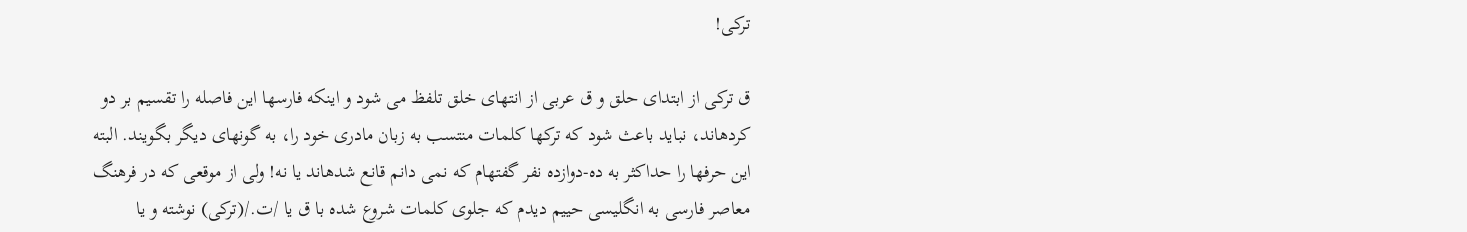ترکی!

ق ترکی از ابتدای حلق و ق عربی از انتهای خلق تلفظ می شود و اینکه فارسها این فاصله را تقسیم بر دو کردهاند، نباید باعث شود که ترکها کلمات منتسب به زبان مادری خود را، به گونهای دیگر بگویند. البته این حرفها را حداکثر به ده-دوازده نفر گفتهام که نمی دانم قانع شدهاند یا نه! ولی از موقعی که در فرهنگ معاصر فارسی به انگلیسی حییم دیدم که جلوی کلمات شروع شده با ق یا /ت./(ترکی) نوشته و یا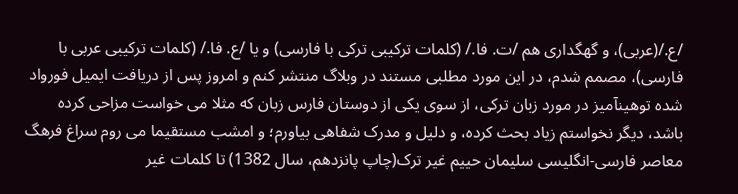/ع./(عربی)، و گهگداری هم /ت. فا./ (کلمات ترکیبی ترکی با فارسی) و یا /ع. فا./ (کلمات ترکیبی عربی با فارسی)، مصمم شدم، در این مورد مطلبی مستند در وبلاگ منتشر کنم و امروز پس از دریافت ایمیل فورواد شده توهینآمیز در مورد زبان ترکی، از سوی یکی از دوستان فارس زبان که مثلا می خواست مزاحی کرده باشد، دیگر نخواستم زیاد بحث کرده، و دلیل و مدرک شفاهی بیاورم؛ و امشب مستقیما می روم سراغ فرهگ معاصر فارسی-انگلیسی سلیمان حییم غیر ترک(چاپ پانزدهم، سال 1382) تا کلمات غیر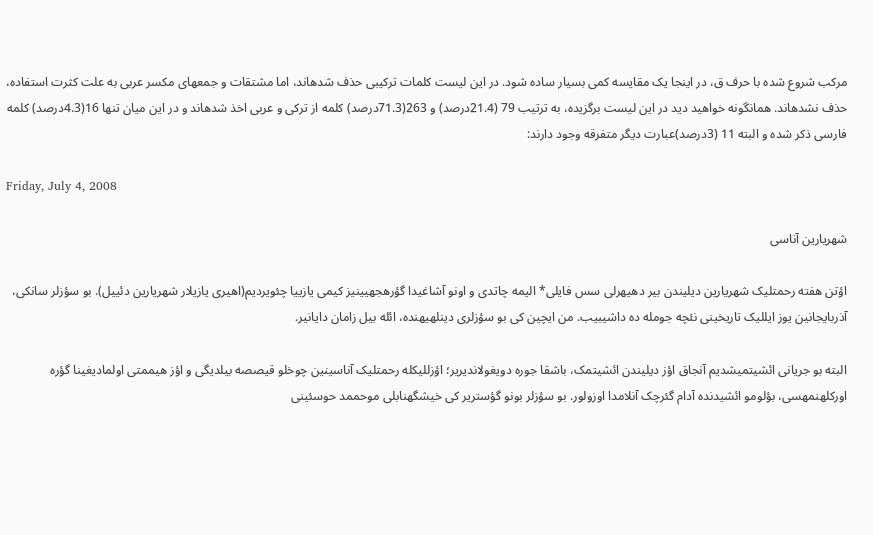مرکب شروع شده با حرف ق، در اینجا یک مقایسه کمی بسیار ساده شود. در این لیست کلمات ترکیبی حذف شدهاند، اما مشتقات و جمعهای مکسر عربی به علت کثرت استفاده، حذف نشدهاند. همانگونه خواهید دید در این لیست برگزیده، به ترتیب 79 (21.4درصد) و 263(71.3درصد) کلمه از ترکی و عربی اخذ شدهاند و در این میان تنها 16(4.3درصد) کلمه فارسی ذکر شده و البته 11 (3درصد)عبارت دیگر متفرقه وجود دارند:

Friday, July 4, 2008

شهریارین آناسی

اؤتن هفته رحمتلیک شهریارین دیلیندن بیر دهیهرلی سس فایلی* الیمه چاتدی و اونو آشاغیدا گؤرهجهیینیز کیمی یازییا چئویردیم(اهیری یازیلار شهریارین دئییل). بو سؤزلر سانکی، آذربایجانین یوز ایللیک تاریخینی نئچه جومله ده داشیبیب. من ایچین کی بو سؤزلری دینلهیهنده، ائله بیل زامان دایانیر.

البته بو جریانی ائشیتمیشدیم آنجاق اؤز دیلیندن ائشیتمک، باشقا جوره دویغولاندیریر؛ اؤزللیکله رحمتلیک آناسینین چوخلو قیصصه بیلدیگی و اؤز هیممتی اولمادیغینا گؤره اورکلهنمهسی، بؤلومو ائشیدنده آدام گئرچک آنلامدا اوزولور. بو سؤزلر بونو گؤستریر کی خیشگهنابلی موحممد حوسئینی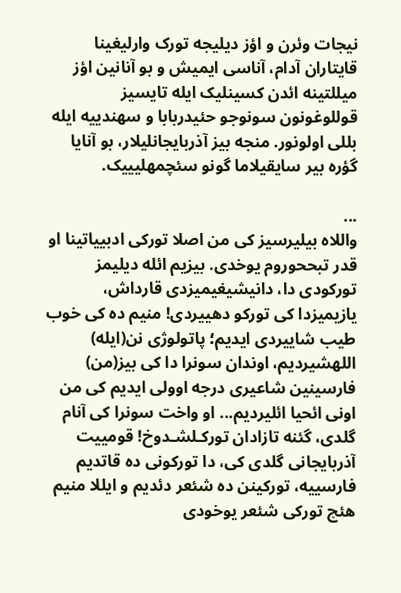نیجات وئرن و اؤز دیلیجه تورک وارلیغینا قایتاران آدام، آناسی ایمیش و بو آنانین اؤز میللتینه ائدن کسینلیک ایله تایسیز قوللوغونون سونوجو حئیدربابا و سهندییه ایله بللی اولونور. منجه بیز آذربایجانلیلار، بو آنایا گؤره بیر سایقیلاما گونو سئچمهلیییک.

...
واللاه بیلیرسیز کی من اصلا تورکی ادبییاتینا او قدر تبححوروم یوخدی. بیزیم ائله دیلیمز تورکودی دا، دانیشیغیمیزدی قارداش، یازیمیزدا کی تورکو دهییردی! منیم ده کی خوب طیب شاییردی ایدیم؛ پاتولوژی نن(ایله) اللهشیردیم، اوندان سونرا دا کی بیز(من) فارسینین شاعیری درجه اوولی ایدیم کی من اونی ائحیا ائلیردیم... او واخت سونرا کی آنام گلدی، گئنه تازادان تورکـلشـدوخ! قومییت آذربایجانی گلدی کی، دا تورکونی ده قاتدیم فارسییه، تورکینن ده شئعر دئدیم و ایللا منیم هئچ تورکی شئعر یوخودی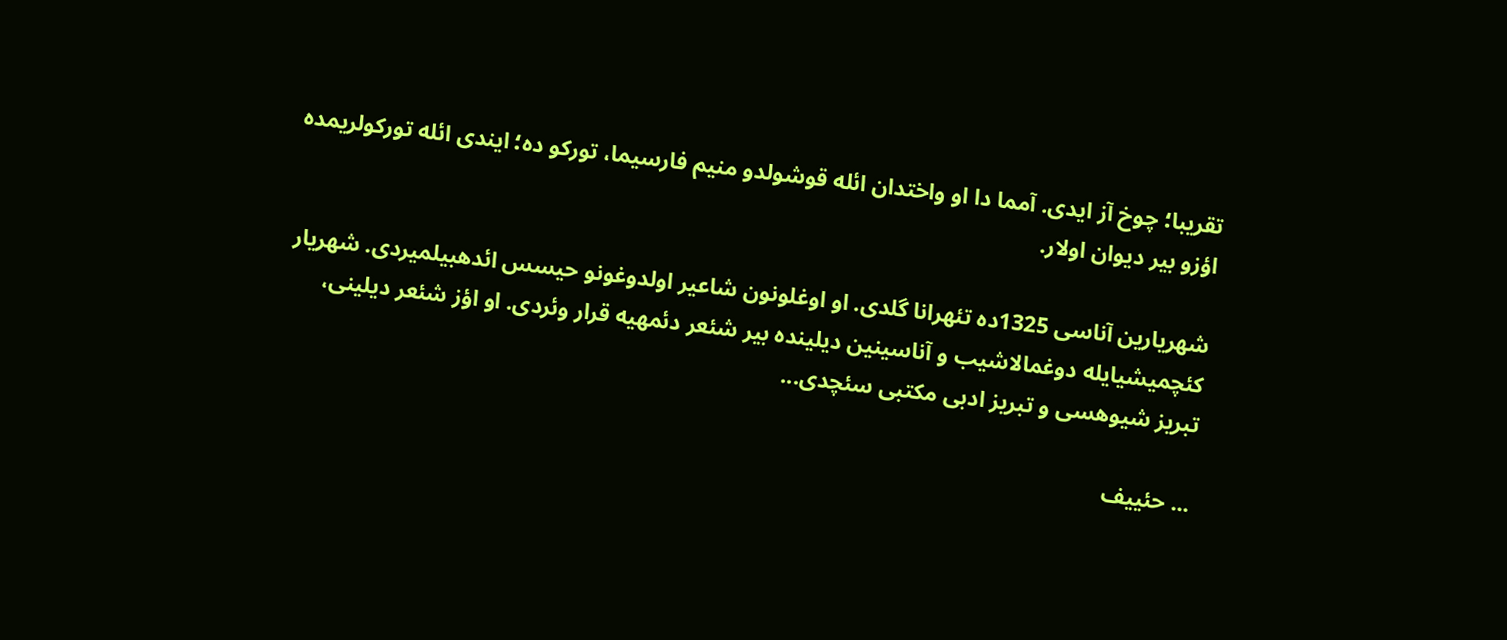تقریبا؛ چوخ آز ایدی. آمما دا او واختدان ائله قوشولدو منیم فارسیما، تورکو ده؛ ایندی ائله تورکولریمده اؤزو بیر دیوان اولار.

شهریارین آناسی 1325ده تئهرانا گلدی. او اوغلونون شاعیر اولدوغونو حیسس ائدهبیلمیردی. شهریار کئچمیشیایله دوغمالاشیب و آناسینین دیلینده بیر شئعر دئمهیه قرار وئردی. او اؤز شئعر دیلینی، تبریز شیوهسی و تبریز ادبی مکتبی سئچدی...

... حئییف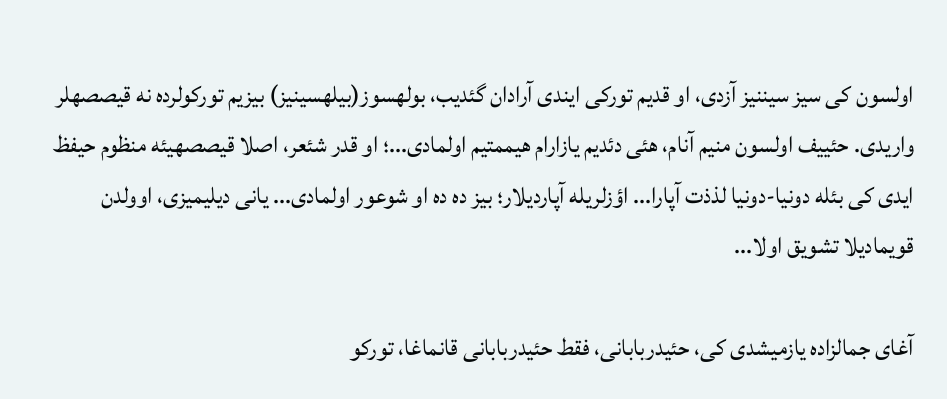اولسون کی سیز سیننیز آزدی، او قدیم تورکی ایندی آرادان گئدیب، بولهسوز(بیلهسینیز) بیزیم تورکولرده نه قیصصهلر واریدی. حئییف اولسون منیم آنام، هئی دئدیم یازارام هیممتیم اولمادی...؛ او قدر شئعر، اصلا قیصصهیئه منظوم حیفظ ایدی کی بئله دونیا-دونیا لذذت آپارا... اؤزلریله آپاردیلار؛ بیز ده ده او شوعور اولمادی... یانی دیلیمیزی، اوولدن قویمادیلا تشویق اولا...

آغای جمالزاده یازمیشدی کی، حئیدربابانی، فقط حئیدربابانی قانماغا، تورکو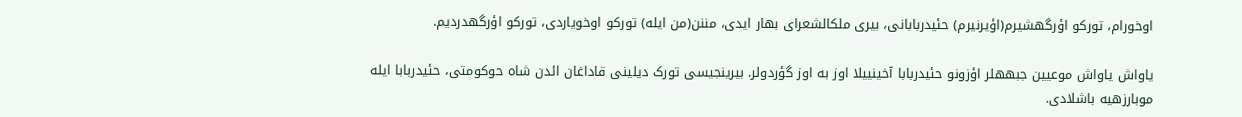اوخورام، تورکو اؤرگهشیرم(اؤیرنیرم) حئیدربابانی، بیری ملکالشعرای بهار ایدی، مننن(من ایله) تورکو اوخویاردی، تورکو اؤرگهدردیم.

یاواش یاواش موعیین جبههلر اؤزونو حئیدربابا آخینییلا اوز به اوز گؤردولر. بیرینجیسی تورک دیلینی قاداغان ائدن شاه حوکومتی، حئیدربابا ایله موبارزهیه باشلادی.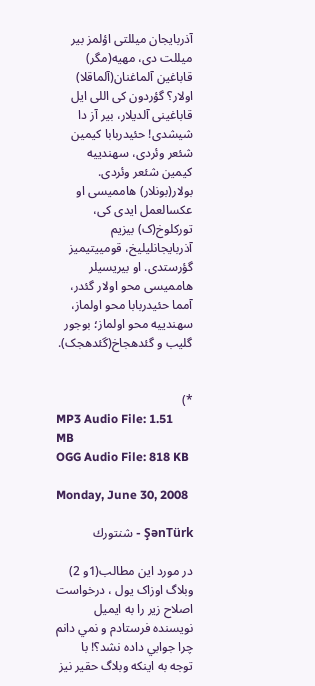آذربایجان میللتی اؤلمز بیر میللت دی، مهیه(مگر) قاباغین آلماغنان(آلماقلا) اولار؟ گؤردون کی اللی ایل قاباغینی آلدیلار، بیر آز دا شیشدی! حئیدربابا کیمین شئعر وئردی، سهندییه کیمین شئعر وئردی. بولار(بونلار) هاممیسی او عکسالعمل ایدی کی، تورکلوخ(ک) بیزیم آذربایجانلیلیخ، قومییتیمیز گؤرستدی. او بیریسیلر هاممیسی محو اولار گئدر، آمما حئیدربابا محو اولماز، سهندییه محو اولماز؛ بوجور گلیب و گئدهجاخ(گئدهجک).


*)
MP3 Audio File: 1.51 MB
OGG Audio File: 818 KB

Monday, June 30, 2008

ŞənTürk - شنتورك

در مورد اين مطالب(1و 2) وبلاگ اوزاک یول ، درخواست اصلاح زير را به ایمیل نويسنده فرستادم و نمي دانم چرا جوابي داده نشد؟! با توجه به اينكه وبلاگ حقير نيز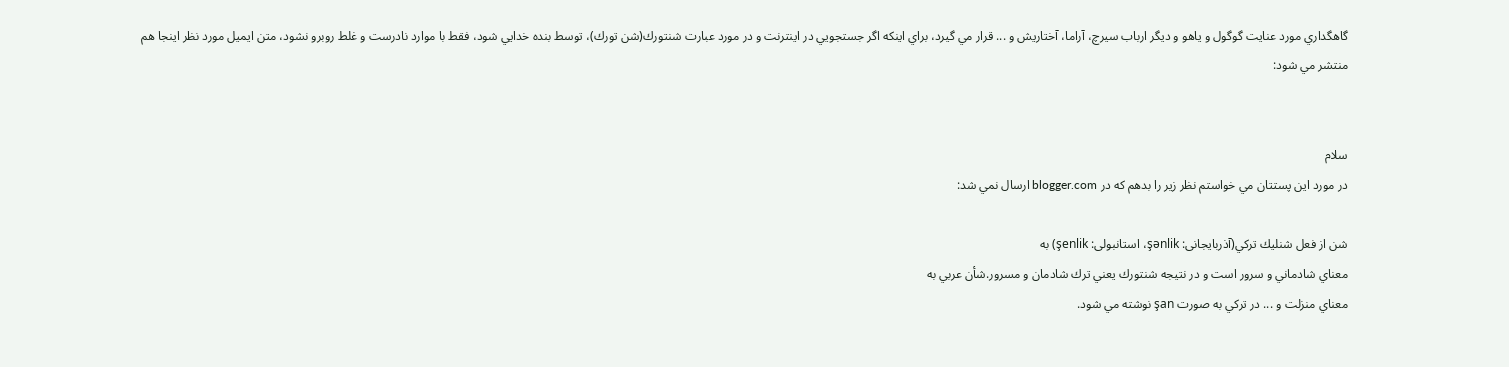گاهگداري مورد عنايت گوگول و ياهو و ديگر ارباب سيرچ، آراما، آختاريش و ... قرار مي گيرد، براي اينكه اگر جستجويي در اينترنت و در مورد عبارت شنتورك(شن تورك)، توسط بنده خدايي شود، فقط با موارد نادرست و غلط روبرو نشود، متن ايميل مورد نظر اينجا هم منتشر مي شود:


سلام
در مورد اين پستتان مي خواستم نظر زير را بدهم كه در blogger.com ارسال نمي شد:

شن از فعل شنليك تركي(آذربایجانی: şənlik، استانبولی: şenlik) به
معناي شادماني و سرور است و در نتيجه شنتورك يعني ترك شادمان و مسرور.شأن عربي به
معناي منزلت و ... در تركي به صورت şan نوشته مي شود.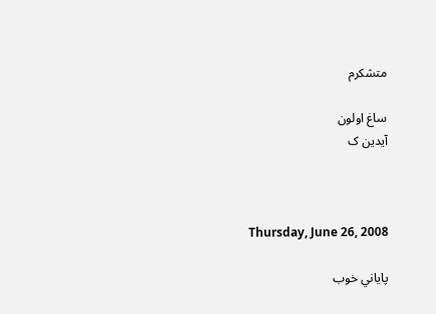متشكرم

ساغ اولون
آیدین ک



Thursday, June 26, 2008

پاياني خوب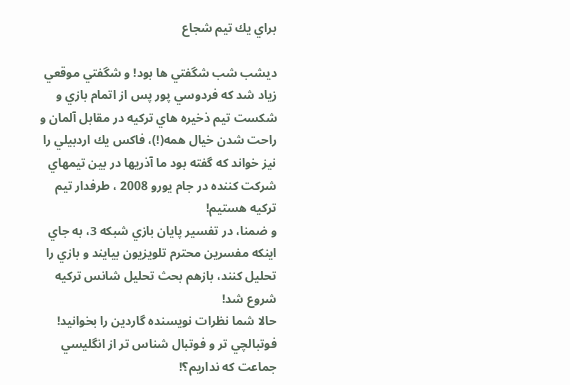براي يك تيم شجاع

ديشب شب شگفتي ها بود! و شگفتي موقعي زياد شد كه فردوسي پور پس از اتمام بازي و شكست تيم ذخيره هاي تركيه در مقابل آلمان و راحت شدن خيال همه(!)، فاكس يك اردبيلي را نيز خواند كه گفته بود ما آذريها در بين تيمهاي شركت كننده در جام يورو 2008 ، طرفدار تيم تركيه هستيم!
و ضمنا، در تفسير پايان بازي شبكه 3، به جاي اينكه مفسرين محترم تلويزيون بيايند و بازي را تحليل كنند، بازهم بحث تحليل شانس تركيه شروع شد!
حالا شما نظرات نويسنده گاردين را بخوانيد! فوتبالچي تر و فوتبال شناس تر از انگليسي جماعت كه نداريم؟!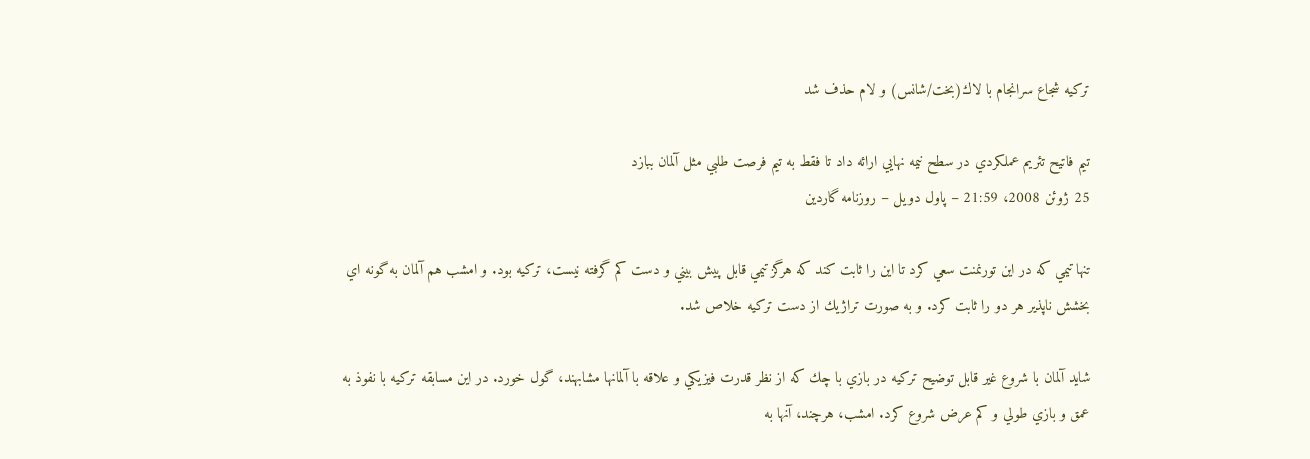تركيه شجاع سرانجام با لاك(بخت/شانس) و لام حذف شد

تيم فاتيح تئريم عملكردي در سطح نيمه نهايي ارائه داد تا فقط به تيم فرصت طلبي مثل آلمان ببازد
25 ژوئن 2008، 21:59 – پاول دويل – روزنامه گاردين

تنها تيمي كه در اين تورنمنت سعي كرد تا اين را ثابت كند كه هرگز تيمي قابل پيش بيني و دست كم گرفته نيست، تركيه بود. و امشب هم آلمان به گونه اي بخشش ناپذير هر دو را ثابت كرد. و به صورت تراژيك از دست تركيه خلاص شد.

شايد آلمان با شروع غير قابل توضيح تركيه در بازي با چك كه از نظر قدرت فيزيكي و علاقه با آلمانها مشابهند، گول خورد. در اين مسابقه تركيه با نفوذ به عمق و بازي طولي و كم عرض شروع كرد. امشب، هرچند، آنها به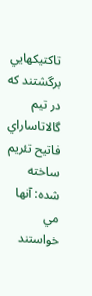تاكتيكهايي برگشتند كه در تيم گالاتاساراي فاتيح تئريم ساخته شده: آنها مي خواستند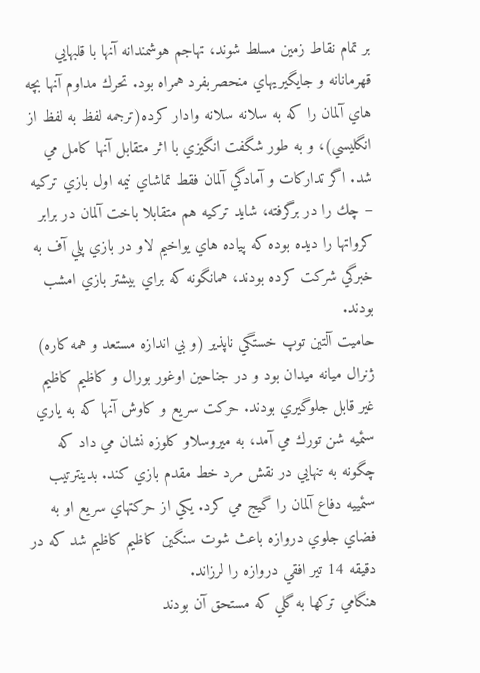بر تمام نقاط زمين مسلط شوند، تهاجم هوشمندانه آنها با قلبهايي قهرمانانه و جايگيريهاي منحصربفرد همراه بود. تحرك مداوم آنها بچه هاي آلمان را كه به سلانه سلانه وادار كرده(ترجمه لفظ به لفظ از انگليسي)، و به طور شگفت انگيزي با اثر متقابل آنها كامل مي شد. اگر تداركات و آمادگي آلمان فقط تماشاي نيمه اول بازي تركيه – چك را در برگرفته، شايد تركيه هم متقابلا باخت آلمان در برابر كرواتها را ديده بوده كه پياده هاي يواخيم لاو در بازي پلي آف به خبرگي شركت كرده بودند، همانگونه كه براي بيشتر بازي امشب بودند.
حاميت آلتين توپ خستگي ناپذير (و بي اندازه مستعد و همه كاره) ژنرال ميانه ميدان بود و در جناحين اوغور بورال و كاظيم كاظيم غير قابل جلوگيري بودند. حركت سريع و كاوش آنها كه به ياري سئميه شن تورك مي آمد، به ميروسلاو كلوزه نشان مي داد كه چگونه به تنهايي در نقش مرد خط مقدم بازي كند. بدينترتيب سئمييه دفاع آلمان را گيج مي كرد. يكي از حركتهاي سريع او به فضاي جلوي دروازه باعث شوت سنگين كاظيم كاظيم شد كه در دقيقه 14 تير افقي دروازه را لرزاند.
هنگامي تركها به گلي كه مستحق آن بودند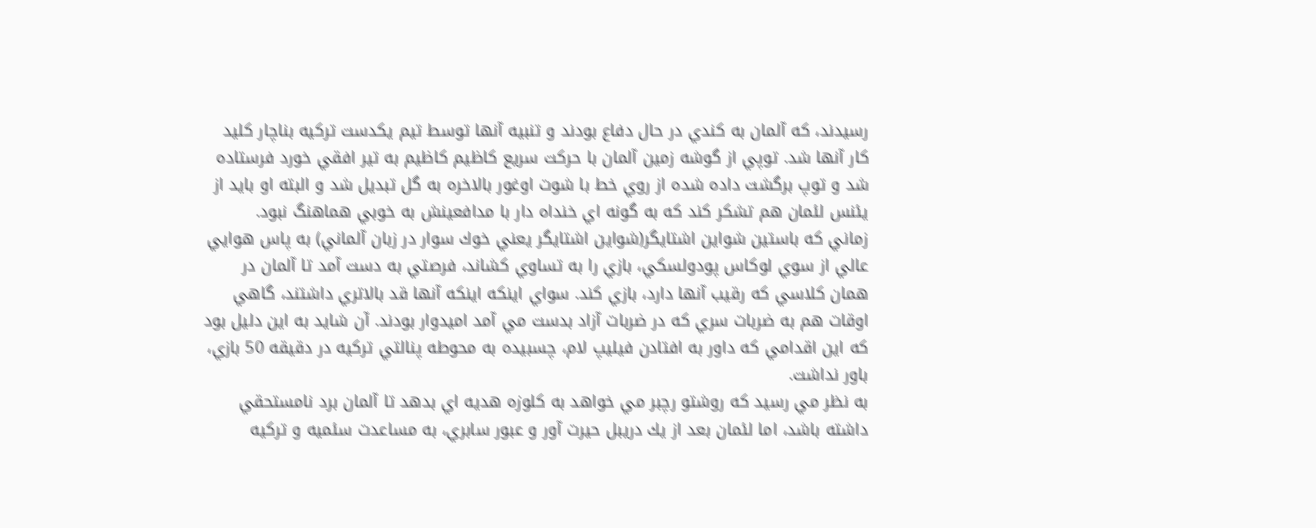رسيدند، كه آلمان به كندي در حال دفاع بودند و تنبيه آنها توسط تيم يكدست تركيه بناچار كليد كار آنها شد. توپي از گوشه زمين آلمان با حركت سريع كاظيم كاظيم به تير افقي خورد فرستاده شد و توپ برگشت داده شده از روي خط با شوت اوغور بالاخره به گل تبديل شد و البته او بايد از يئنس لئمان هم تشكر كند كه به گونه اي خنداه دار با مدافعينش به خوبي هماهنگ نبود.
زماني كه باستين شواين اشتايگر(شواين اشتايگر يعني خوك سوار در زبان آلماني) به پاس هوايي عالي از سوي لوكاس پودولسكي، بازي را به تساوي كشاند، فرصتي به دست آمد تا آلمان در همان كلاسي كه رقيب آنها دارد، بازي كند. سواي اينكه اينكه آنها قد بالاتري داشتند، گاهي اوقات هم به ضربات سري كه در ضربات آزاد بدست مي آمد اميدوار بودند. آن شايد به اين دليل بود كه اين اقدامي كه داور به افتادن فيليپ لام، چسبيده به محوطه پنالتي تركيه در دقيقه 50 بازي، باور نداشت.
به نظر مي رسيد كه روشتو رچبر مي خواهد به كلوزه هديه اي بدهد تا آلمان برد نامستحقي داشته باشد، اما لئمان بعد از يك دريبل حيرت آور و عبور سابري، به مساعدت سئميه و تركيه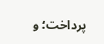پرداخت؛ و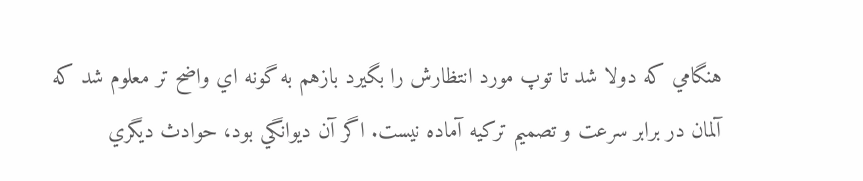هنگامي كه دولا شد تا توپ مورد انتظارش را بگيرد بازهم به گونه اي واضح تر معلوم شد كه آلمان در برابر سرعت و تصميم تركيه آماده نيست. اگر آن ديوانگي بود، حوادث ديگري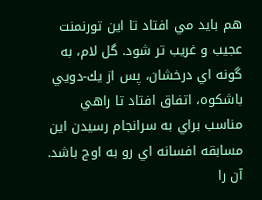هم بايد مي افتاد تا اين تورنمنت عجيب و غريب تر شود. گل لام، به گونه اي درخشان، پس از يك-دويي باشكوه، اتفاق افتاد تا راهي مناسب براي به سرانجام رسيدن اين مسابقه افسانه اي رو به اوج باشد. آن را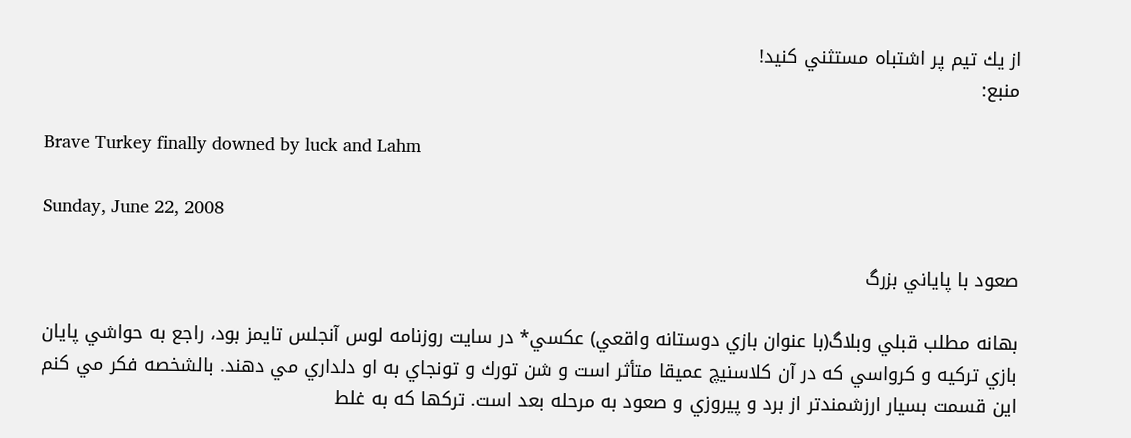از يك تيم پر اشتباه مستثني كنيد!
منبع:

Brave Turkey finally downed by luck and Lahm

Sunday, June 22, 2008

صعود با پاياني بزرگ

بهانه مطلب قبلي وبلاگ(با عنوان بازي دوستانه واقعي) عكسي* در سايت روزنامه لوس آنجلس تايمز بود، راجع به حواشي پايان بازي تركيه و كرواسي كه در آن كلاسنيچ عميقا متأثر است و شن تورك و تونجاي به او دلداري مي دهند. بالشخصه فكر مي كنم اين قسمت بسيار ارزشمندتر از برد و پيروزي و صعود به مرحله بعد است. تركها كه به غلط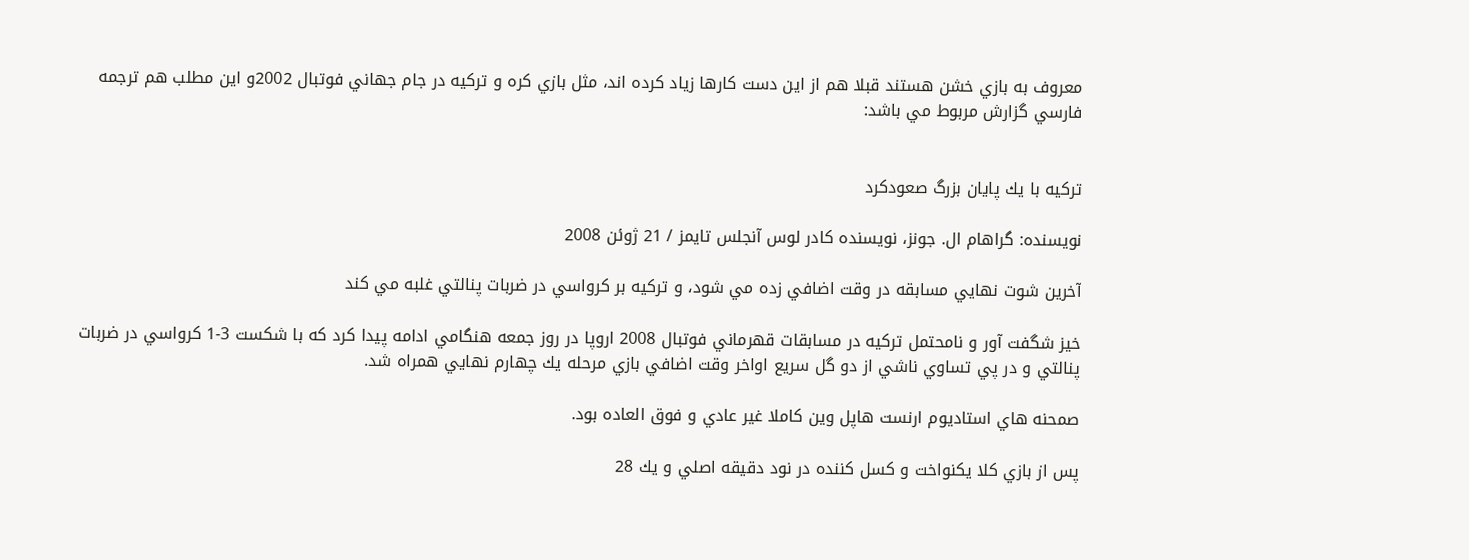معروف به بازي خشن هستند قبلا هم از اين دست كارها زياد كرده اند، مثل بازي كره و تركيه در جام جهاني فوتبال 2002و اين مطلب هم ترجمه فارسي گزارش مربوط مي باشد:


تركيه با يك پايان بزرگ صعودكرد

نويسنده: گراهام ال. جونز، نويسنده كادر لوس آنجلس تايمز / 21 ژوئن 2008

آخرين شوت نهايي مسابقه در وقت اضافي زده مي شود، و تركيه بر كرواسي در ضربات پنالتي غلبه مي كند

خيز شگفت آور و نامحتمل تركيه در مسابقات قهرماني فوتبال 2008 اروپا در روز جمعه هنگامي ادامه پيدا كرد كه با شكست 3-1 كرواسي در ضربات پنالتي و در پي تساوي ناشي از دو گل سريع اواخر وقت اضافي بازي مرحله يك چهارم نهايي همراه شد.

صمحنه هاي استاديوم ارنست هاپل وين كاملا غير عادي و فوق العاده بود.

پس از بازي كلا يكنواخت و كسل كننده در نود دقيقه اصلي و يك 28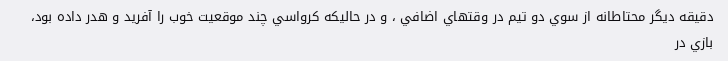دقيقه ديگر محتاطانه از سوي دو تيم در وقتهاي اضافي ، و در حاليكه كرواسي چند موقعيت خوب را آفريد و هدر داده بود، بازي در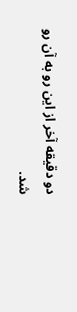دو دقيقه آخر از اين رو به آن رو شد.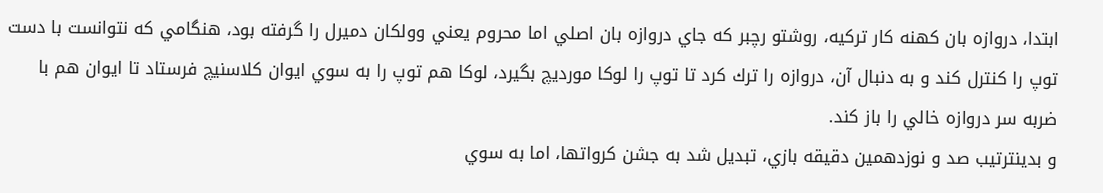ابتدا، دروازه بان كهنه كار تركيه، روشتو رچبر كه جاي دروازه بان اصلي اما محروم يعني وولكان دميرل را گرفته بود، هنگامي كه نتوانست با دست توپ را كنترل كند و به دنبال آن، دروازه را ترك كرد تا توپ را لوكا مورديچ بگيرد، لوكا هم توپ را به سوي ايوان كلاسنيچ فرستاد تا ايوان هم با ضربه سر دروازه خالي را باز كند.
و بدينترتيب صد و نوزدهمين دقيقه بازي، تبديل شد به جشن كرواتها، اما به سوي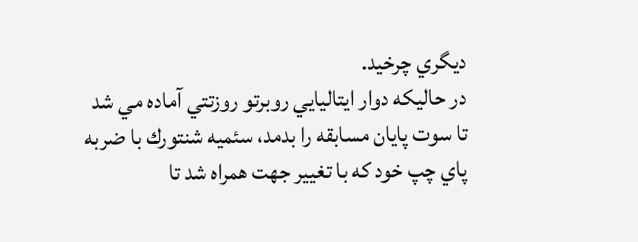ديگري چرخيد.
در حاليكه دوار ايتاليايي روبرتو روزتتي آماده مي شد تا سوت پايان مسابقه را بدمد، سئميه شنتورك با ضربه پاي چپ خود كه با تغيير جهت همراه شد تا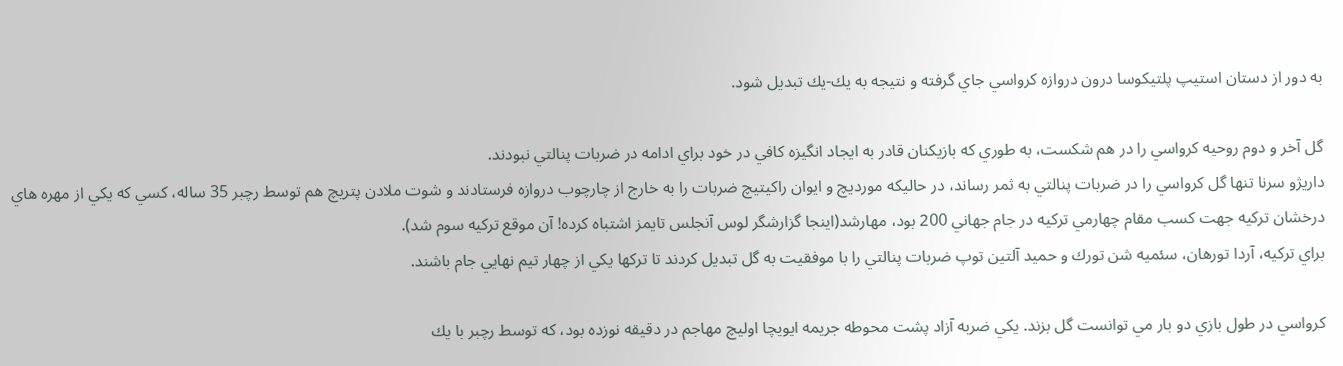به دور از دستان استيپ پلتيكوسا درون دروازه كرواسي جاي گرفته و نتيجه به يك-يك تبديل شود.

گل آخر و دوم روحيه كرواسي را در هم شكست، به طوري كه بازيكنان قادر به ايجاد انگيزه كافي در خود براي ادامه در ضربات پنالتي نبودند.
داريژو سرنا تنها گل كرواسي را در ضربات پنالتي به ثمر رساند، در حاليكه مورديچ و ايوان راكيتيچ ضربات را به خارج از چارچوب دروازه فرستادند و شوت ملادن پتريچ هم توسط رچبر 35 ساله، كسي كه يكي از مهره هاي درخشان تركيه جهت كسب مقام چهارمي تركيه در جام جهاني 200 بود، مهارشد(اينجا گزارشگر لوس آنجلس تايمز اشتباه كرده! آن موقع تركيه سوم شد).
براي تركيه، آردا تورهان، سئميه شن تورك و حميد آلتين توپ ضربات پنالتي را با موفقيت به گل تبديل كردند تا تركها يكي از چهار تيم نهايي جام باشند.

كرواسي در طول بازي دو بار مي توانست گل بزند. يكي ضربه آزاد پشت محوطه جريمه ايويچا اوليچ مهاجم در دقيقه نوزده بود، كه توسط رچبر با يك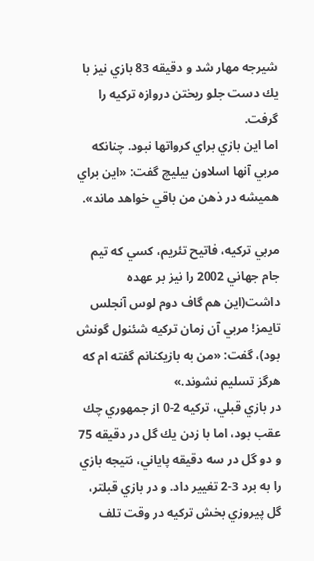شيرجه مهار شد و دقيقه 83 بازي نيز با يك دست جلو ريختن دروازه تركيه را گرفت.
اما اين بازي براي كرواتها نبود. چنانكه مربي آنها اسلاون بيليچ گفت: «اين براي هميشه در ذهن من باقي خواهد ماند».

مربي تركيه، فاتيح تئريم، كسي كه تيم جام جهاني 2002 را نيز بر عهده داشت(اين هم گاف دوم لوس آنجلس تايمز! مربي آن زمان تركيه شئنول گونش بود)، گفت: «من به بازيكنانم گفته ام كه هرگز تسليم نشوند.»
در بازي قبلي، تركيه 2-0 از جمهوري چك عقب بود، اما با زدن يك گل در دقيقه 75 و دو گل در سه دقيقه پاياني، نتيجه بازي را به برد 3-2 تغيير داد. و در بازي قبلتر، گل پيروزي بخش تركيه در وقت تلف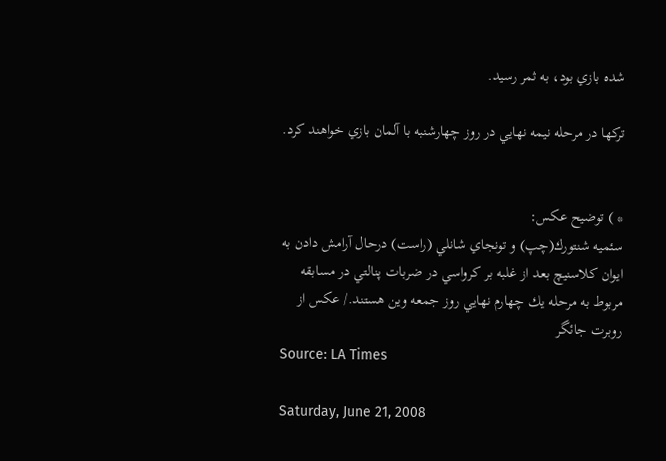شده بازي بود، به ثمر رسيد.

تركها در مرحله نيمه نهايي در روز چهارشنبه با آلمان بازي خواهند كرد.


* ) توضيح عكس:
سئميه شنتورك(چپ) و تونجاي شانلي (راست) درحال آرامش دادن به ايوان كلاسنيچ بعد از غلبه بر كرواسي در ضربات پنالتي در مسابقه مربوط به مرحله يك چهارم نهايي روز جمعه وين هستند./ عكس از روبرت جائگر
Source: LA Times

Saturday, June 21, 2008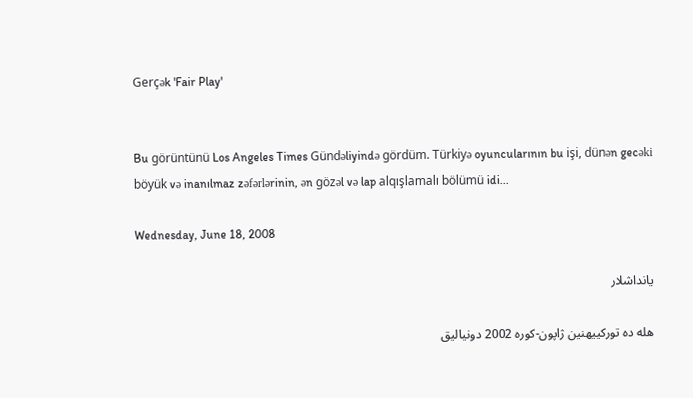Gerçәk 'Fair Play'


Bu görüntünü Los Angeles Times Gündәliyindә gördüm. Türkiyә oyuncularının bu işi, dünәn gecәki böyük vә inanılmaz zәfәrlәrinin, әn gözәl vә lap alqışlamalı bölümü idi...

Wednesday, June 18, 2008

یانداشلار

هله ده توركييهنين ژاپون-کوره 2002 دونیالیق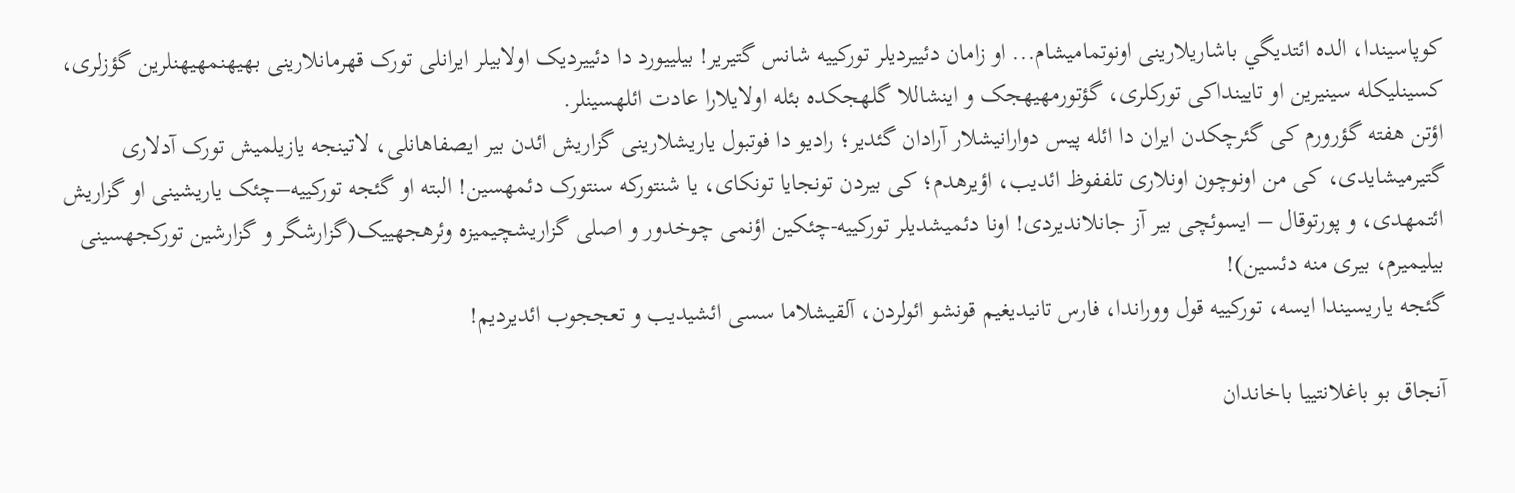کوپاسیندا، الده ائتديگي باشاريلارينی اونوتمامیشام... او زامان دئييرديلر توركييه شانس گتيریر! بیلییورد دا دئییردیک اولابیلر ایرانلی تورک قهرمانلارینی بهیهنمهیهنلرین گؤزلری، کسینلیکله سینیرین او تایینداکی تورکلری، گؤتورمهیهجک و اینشاللا گلهجکده بئله اولایلارا عادت ائلهسینلر.
اؤتن هفته گؤرورم کی گئرچکدن ایران دا ائله پیس دوارانیشلار آرادان گئدیر؛ رادیو دا فوتبول یاریشلارینی گزاریش ائدن بیر ایصفاهانلی، لاتینجه یازیلمیش تورک آدلاری گتیرمیشایدی، کی من اونوچون اونلاری تلففوظ ائدیب، اؤیرهدم؛ کی بیردن تونجایا تونکای، یا شنتورکه سنتورک دئمهسین! البته او گئجه تورکییه–چئک یاریشینی او گزاریش ائتمهدی، و پورتوقال – ایسوئچی بیر آز جانلاندیردی! اونا دئمیشدیلر تورکییه-چئکین اؤنمی چوخدور و اصلی گزاریشچیمیزه وئرهجهییک(گزارشگر و گزارشین تورکجهسینی بیلیمیرم، بیری منه دئسین)!
گئجه یاریسیندا ایسه، تورکییه قول ووراندا، فارس تانیدیغیم قونشو ائولردن، آلقیشلاما سسی ائشیدیب و تعججوب ائدیردیم!

آنجاق بو باغلانتییا باخاندان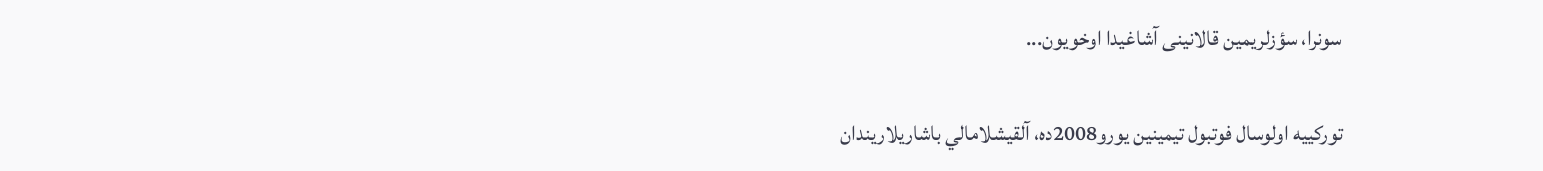سونرا، سؤزلریمین قالانینی آشاغیدا اوخویون...

توركييه اولوسال فوتبول تیمینين يورو2008ده، آلقيشلامالي باشاريلاريندان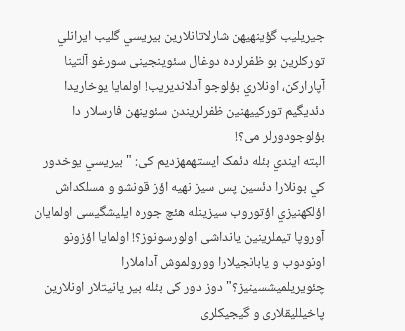جيريليب گؤينهيهن شارلاتانلارين بيريسي گليب ايرانلي توركلرين بو ظفرلرده دوغال سئوينجينی سورغو آلتينا آپاراركن، اونلاري بؤلوجو آدلانديريب! اولمایا یوخاریدا دئدیگیم تورکییهنین ظفرلریندن سئوینهن فارسلار دا بؤلوجودورلر می؟!
البته ايندي بئله دئمک ایستهمهزدیم کی: "بيريسي يوخدور كي بونلارا دئسين پس سيز نهيه اؤز قونشو و مسلکداش اؤلكهنیزي اؤتوروب سیزینله هئچ جوره ایلیشگیسی اولمایان آوروپا تیملرینین یانداشی اولورسونوز؟! اولمایا اؤزونو اونودوب و یابانجیلارا وورولموش آداملارا چئویریلمیشسینیز؟" دوز دور کی بئله بیر یانیتلار اونلارین پاخیللیقلاری و گیجیکلری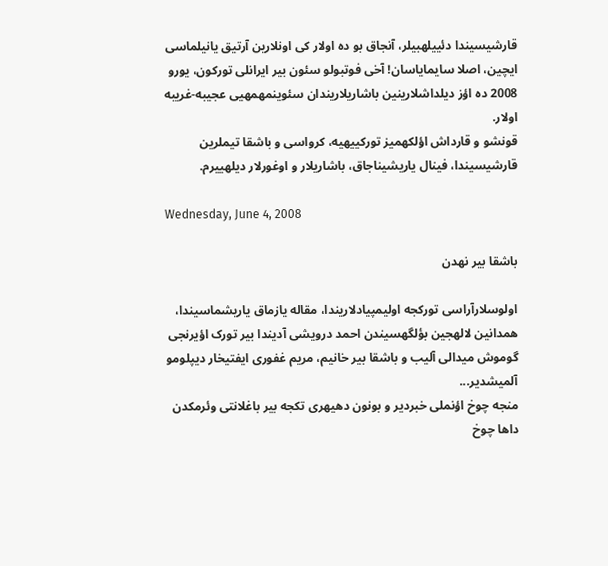قارشیسیندا دئییلهبیلر، آنجاق بو ده اولار کی اونلارین آرتیق یانیلماسی ایچین، اصلا سایمایاسان! آخی فوتبولو سئون بیر ایرانلی تورکون، یورو 2008 ده اؤز دیلداشلارینین باشاریلاریندان سئوینمهمهیی عجیبه-غریبه اولار.
قونشو و قارداش اؤلکهمیز تورکییهیه، کرواسی و باشقا تیملرین قارشیسیندا، فینال یاریشیناجاق، باشاریلار و اوغورلار دیلهییرم.

Wednesday, June 4, 2008

باشقا بیر نهدن

اولوسلارآراسی تورکجه اولیمپیادلاریندا، مقاله یازماق یاریشماسیندا، همدانین لالهجین بؤلگهسیندن احمد درویشی آدیندا بیر تورک اؤیرنجی گوموش میدالی آلیب و باشقا بیر خانیم، مریم غفوری ایفتیخار دیپلومو آلمیشدیر...
منجه چوخ اؤنملی خبردیر و بونون دهیهری تکجه بیر باغلانتی وئرمکدن داها چوخ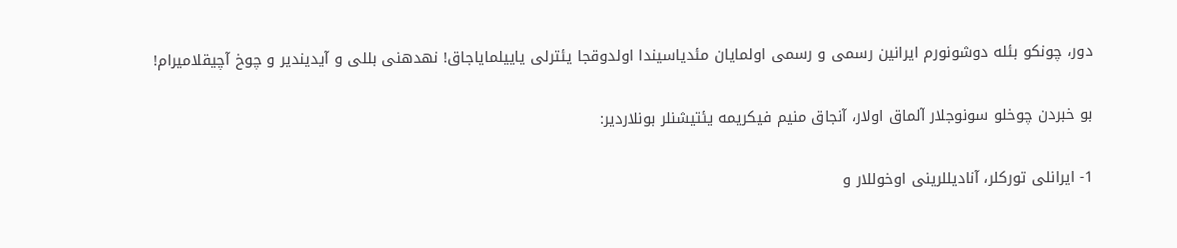دور، چونکو بئله دوشونورم ایرانین رسمی و رسمی اولمایان مئدیاسیندا اولدوقجا یئترلی یاییلمایاجاق! نهدهنی بللی و آیدیندیر و چوخ آچیقلامیرام!

بو خبردن چوخلو سونوجلار آلماق اولار، آنجاق منیم فیکریمه یئتیشنلر بونلاردیر:

1- ایرانلی تورکلر، آنادیللرینی اوخوللار و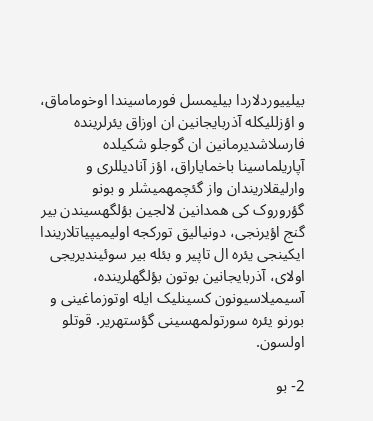بیلییوردلاردا بیلیمسل فورماسیندا اوخوماماق، و اؤزللیکله آذربایجانین ان اوزاق یئرلرینده فارسلاشدیرمانین ان گوجلو شکیلده آپاریلماسینا باخمایاراق، اؤز آنادیللری و وارلیقلاریندان واز گئچمهمیشلر و بونو گؤروروک کی همدانین لالجین بؤلگهسیندن بیر گنج اؤیرنجی، دونیالیق تورکجه اولیمیپیاتلاریندا ایکینجی یئره ال تاپیر و بئله بیر سوئیندیریجی اولای، آذربایجانین بوتون بؤلگهلرینده، آسیمیلاسیونون کسینلیک ایله اوتوزماغینی و بورنو یئره سورتولمهسینی گؤستهریر. قوتلو اولسون.

2- بو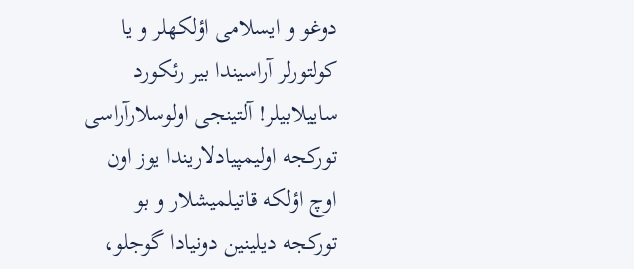دوغو و ایسلامی اؤلکهلر و یا کولتورلر آراسیندا بیر رئکورد ساییلابیلر! آلتینجی اولوسلارآراسی تورکجه اولیمپیادلاریندا یوز اون اوچ اؤلکه قاتیلمیشلار و بو تورکجه دیلینین دونیادا گوجلو،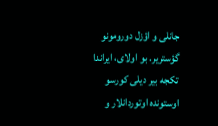جانلی و اؤزل دورومونو گؤستریر. بو اولای، ایراندا تکجه بیر دیلی کورسو اوستونده اوتوردانلار و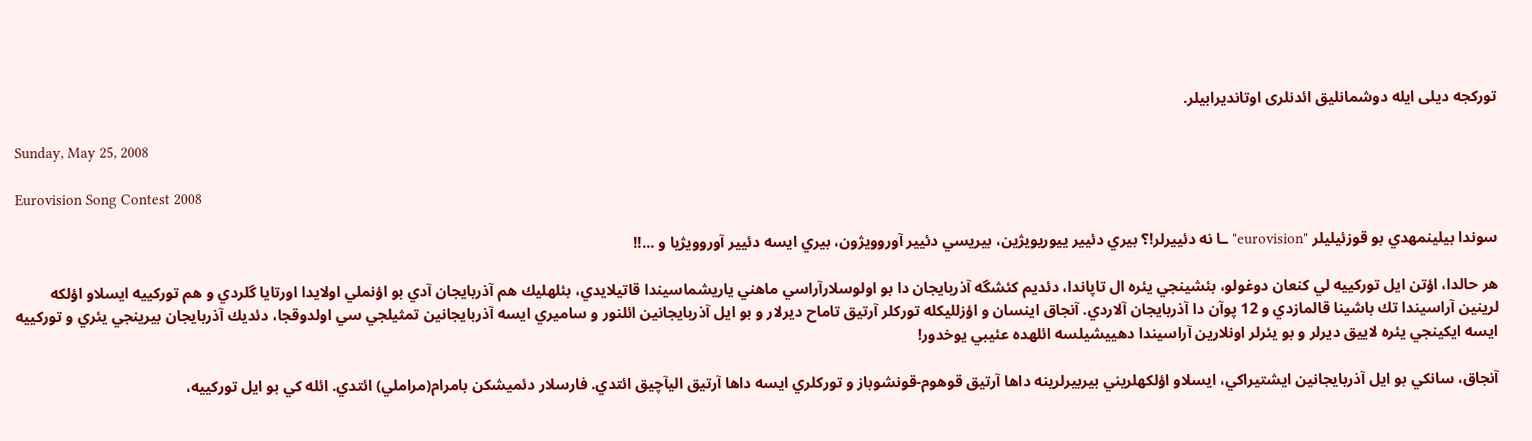تورکجه دیلی ایله دوشمانلیق ائدنلری اوتاندیرابیلر.

Sunday, May 25, 2008

Eurovision Song Contest 2008

سوندا بيلينمهدي بو قوزئيليلر "eurovision"ـا نه دئييرلر!؟ بيري دئيير ييوريويژين، بيريسي دئيير آوروويژون، بيري ايسه دئيير آوروويژيا و ...!!

هر حالدا، اؤتن ايل توركييه لي كنعان دوغولو، بئشينجي يئره ال تاپاندا، دئديم كئشگه آذربايجان دا بو اولوسلارآراسي ماهني ياريشماسيندا قاتيلايدي، بئلهليك هم آذربايجان آدي بو اؤنملي اولايدا اورتايا گلردي و هم توركييه ايسلاو اؤلكه لرينين آراسيندا تك باشينا قالمازدي و 12 پوآن دا آذربايجان آلاردي. آنجاق اينسان و اؤزلليكله توركلر آرتيق تاماح ديرلار و بو ايل آذربايجانين ائلنور و ساميري ايسه آذربايجانين تمثيلجي سي اولدوقجا، دئديك آذربايجان بيرينجي يئري و توركييه ايسه ايكينجي يئره لاييق ديرلر و بو يئرلر اونلارين آراسيندا دهييشيلسه ائلهده عئيبي يوخدور!

آنجاق، سانكي بو ايل آذربايجانين ايشتيراكي، ايسلاو اؤلكهلريني بيربيرلرينه داها آرتيق قوهوم-قونشوباز و توركلري ايسه داها آرتيق اليآچيق ائتدي. فارسلار دئميشكن بامرام(مراملي) ائتدي. ائله كي بو ايل توركييه،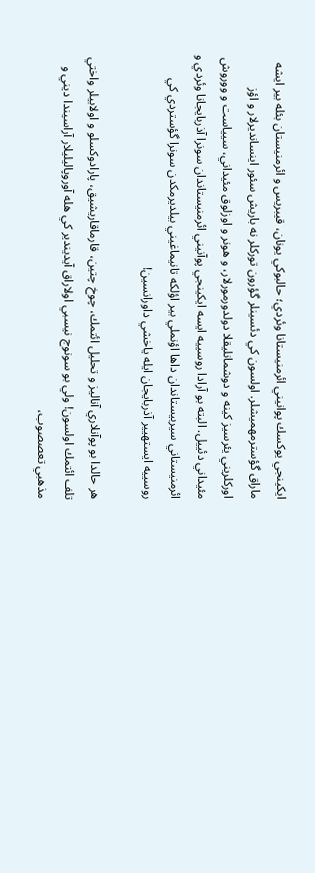ايكينجي يوكسك پوانيني ائرمنيستانا وئردي؛ حالبوكي يونان، قيبريس و ائرمنيستان بئله بير ايشه ماراق گؤسترمهميشلر. اولسون كي دئسينلر گؤرون توركلر نه باريش سئور اينسانديرلار و اؤز اوركلريني يئرسيز كينه و دوشمانليقلا دولدورمورلار، و هونر و اوزلوق مئيداني، سيياست و ووروش مئيداني دئييل. البته بو آرادا روسييه ايسه ايكينجي پوآنيني ائرمنيستاندان سونرا آذربايجانا وئردي و ائرمنيستاني سيربيستاندان داها اؤنملي بير اؤلكه تانيماغيني بيلديرمكدن سونرا گؤستردي كي روسييه ايستهيير آذربايجان ايله ياخشي داورانسين!

هر حالدا بو پوآنلاري آناليز و تحليل ائتمك، چوخ چتين، قارماقاريشيق، پارادوكسلو و اولابيلر واختي تلف ائتمك اولسون! ولي بو سونوج نيسبي اولاراق آيديندير كي هله آوروپاليليلار آراسيندا ديني و مذهبي تعصصوب،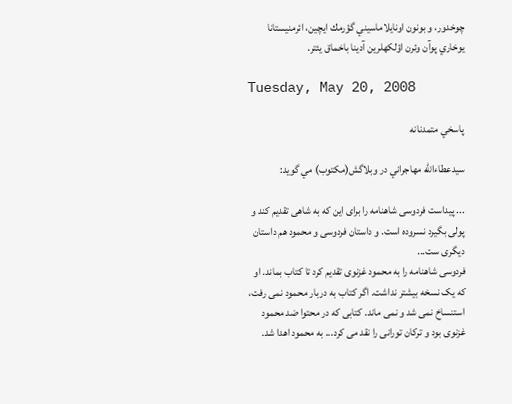چوخدور، و بونون اونايلاماسيني گؤرمك ايچين، ائرمنيستانا يوخاري پوآن وئرن اؤلكهلرين آدينا باخماق يئتر.

Tuesday, May 20, 2008

پاسخي متمدنانه

سيدعطاءالله مهاجراني در وبلاگش(مكتوب) مي گويد:

... پیداست فردوسی شاهنامه را برای این که به شاهی تقدیم کند و پولی بگیرد نسروده است. و داستان فردوسی و محمود هم داستان دیگری ست...
فردوسی شاهنامه را به محمود غزنوی تقدیم کرد تا کتاب بماند. او که یک نسخه بیشتر نداشت. اگر کتاب به دربار محمود نمی رفت، استنساخ نمی شد و نمی ماند. کتابی که در محتوا ضد محمود غزنوی بود و ترکان تورانی را نقد می کرد... به محمود اهدا شد.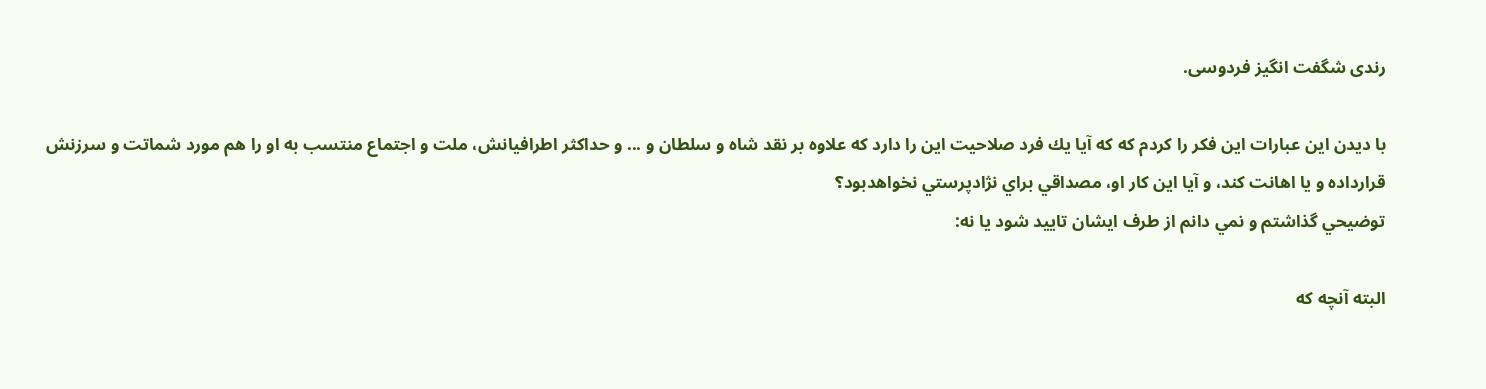رندی شگفت انگیز فردوسی.

با ديدن اين عبارات اين فكر را كردم كه كه آيا يك فرد صلاحيت اين را دارد كه علاوه بر نقد شاه و سلطان و ... و حداكثر اطرافيانش، ملت و اجتماع منتسب به او را هم مورد شماتت و سرزنش قرارداده و يا اهانت كند، و آيا اين كار او، مصداقي براي نژادپرستي نخواهدبود؟
توضيحي گذاشتم و نمي دانم از طرف ايشان تاييد شود يا نه:

البته آنچه كه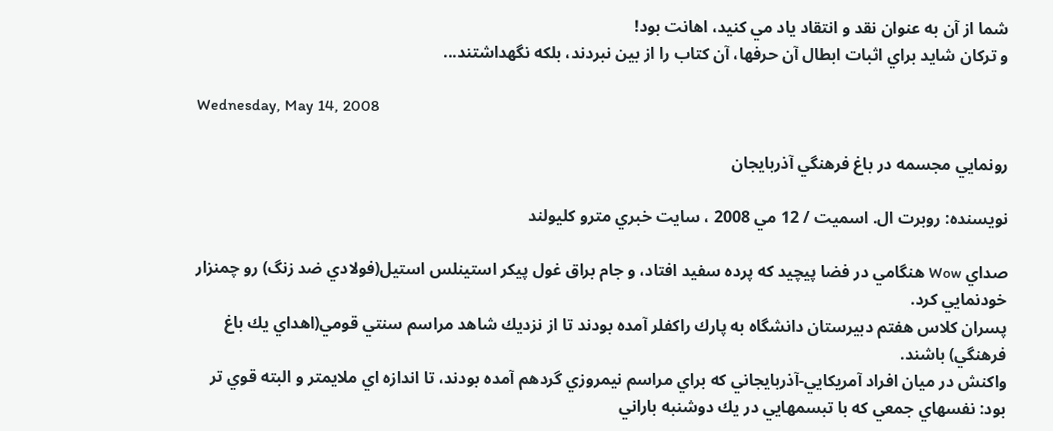شما از آن به عنوان نقد و انتقاد ياد مي كنيد، اهانت بود!
و تركان شايد براي اثبات ابطال آن حرفها، آن كتاب را از بين نبردند، بلكه نگهداشتند...

Wednesday, May 14, 2008

رونمايي مجسمه در باغ فرهنگي آذربايجان

نويسنده: روبرت ال. اسميت / 12 مي 2008 ، سايت خبري مترو كليولند

صداي Wow هنگامي در فضا پيچيد كه پرده سفيد افتاد، و جام براق غول پيكر استينلس استيل(فولادي ضد زنگ) رو چمنزار خودنمايي كرد.
پسران كلاس هفتم دبيرستان دانشگاه به پارك راكفلر آمده بودند تا از نزديك شاهد مراسم سنتي قومي(اهداي يك باغ فرهنگي) باشند.
واكنش در ميان افراد آمريكايي-آذربايجاني كه براي مراسم نيمروزي گردهم آمده بودند، تا اندازه اي ملايمتر و البته قوي تر بود: نفسهاي جمعي كه با تبسمهايي در يك دوشنبه باراني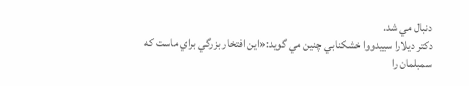دنبال مي شد.
دكتر ديلارا سييدووا خشكنابي چنين مي گويد:«اين افتخار بزرگي براي ماست كه سمبلمان را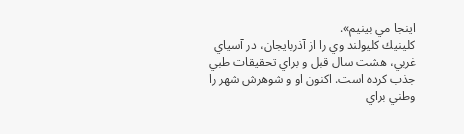اينجا مي بينيم».
كلينيك كليولند وي را از آذربايجان، در آسياي غربي، هشت سال قبل و براي تحقيقات طبي جذب كرده است. اكنون او و شوهرش شهر را وطني براي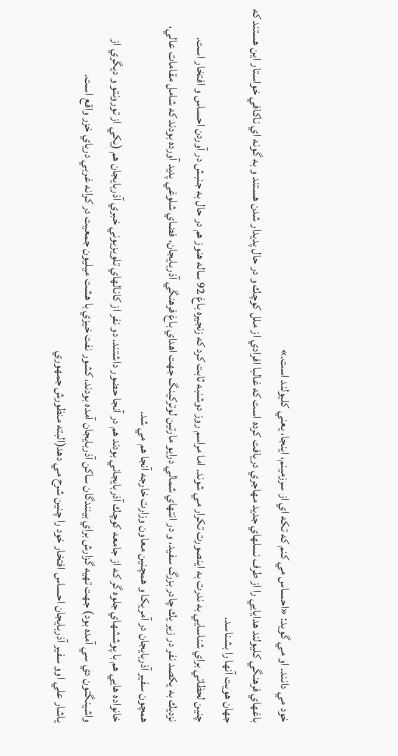خود مي دانند. او مي گويد: «احساس مي كنم كه تكه اي از سرزمينم، اينجا، يعني كليولند است.»
باغهاي فرهنگي كليولند هدايايي را از طرف نسلهاي جديد مهاجري دريافت كرده است كه غالبا افرادي از ملل كوچك و در حال پديدار شدن هستند و به گونه اي ناكافي خواستار اين هستند كه جهان هويت آنها را بشناسد.
چنين لحظاتي براي شناسايي به ندرت به اينصورت تكرار مي شوند. اما مراسم روز دوشنبه ثابت كرد كه زنجيره باغ 92 ساله هنوز هم در حال به جنبش در آوردن احساس و افتخار است.
نزديك به يكصد نفر در زير يك چادر بزرگ سفيد، و در انتهاي شمالي درايو مارتين لوتركينگ جهت اهداي باغ فرهنگي آذربايجان، فضاي شلوغي پديد آورده بودند كه شامل مقامات عالي، همچون سفير آذربايجان در آمريكا و همچنين معاون وزارت خارجه آنجا هم مي شد.
خانواده هايي هم با پوششهاي جلوه گر كه از جامعه كوچك آذربايجاني بودند هم در آنجا حضور داشتند. دو نفر از كانالهاي تلويزيوني خبري آذربايجان هم (يكي از تورونتو و ديگري از واشينگتون دي سي آمده بود) جهت تهيه گزارش براي بينندگان ساكن آذربايجان آمده بودند، كشور نفت خيزي با هشت ميليون جمعيت در كرانه غربي درياي خزر واقع است.
ياشار علي اوو سفير آذربايجان احساس افتخار خود را چنين شرح مي دهد(البته منظورش جمهوري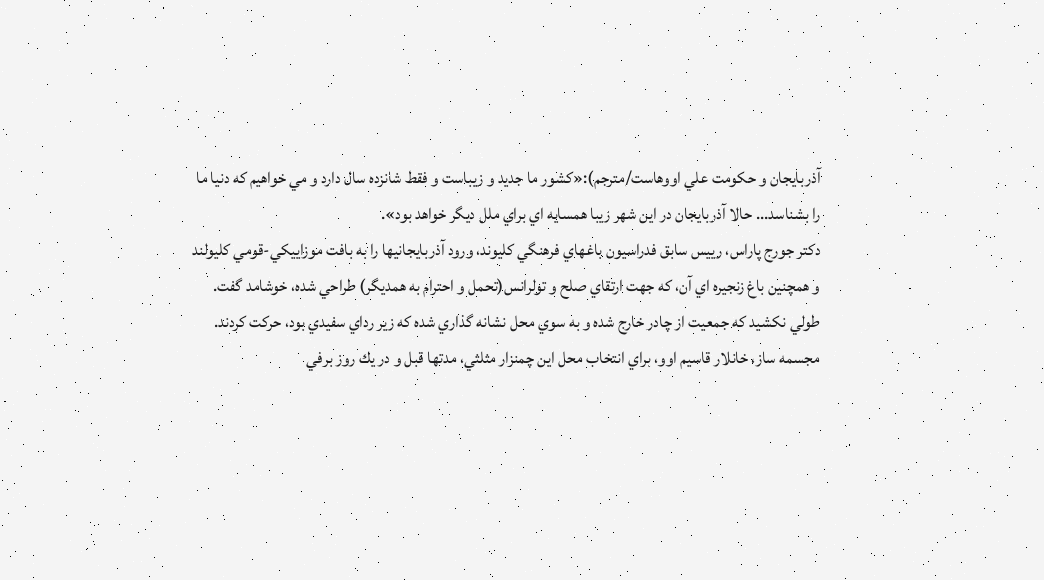آذربايجان و حكومت علي اووهاست/مترجم):«كشور ما جديد و زيباست و فقط شانزده سال دارد و مي خواهيم كه دنيا ما را بشناسد... حالا آذربايجان در اين شهر زيبا همسايه اي براي ملل ديگر خواهد بود».
دكتر جورج پاراس، رييس سابق فدراسيون باغهاي فرهنگي كليوند، ورود آذربايجانيها را به بافت موزاييكي-قومي كليولند و همچنين باغ زنجيره اي آن، كه جهت ارتقاي صلح و تولرانس(تحمل و احترام به همديگر) طراحي شده، خوشامد گفت.
طولي نكشيد كه جمعيت از چادر خارج شده و به سوي محل نشانه گذاري شده كه زير رداي سفيدي بود، حركت كردند.
مجسمه ساز، خانلار قاسيم اوو، براي انتخاب محل اين چمنزار مثلثي، مدتها قبل و در يك روز برفي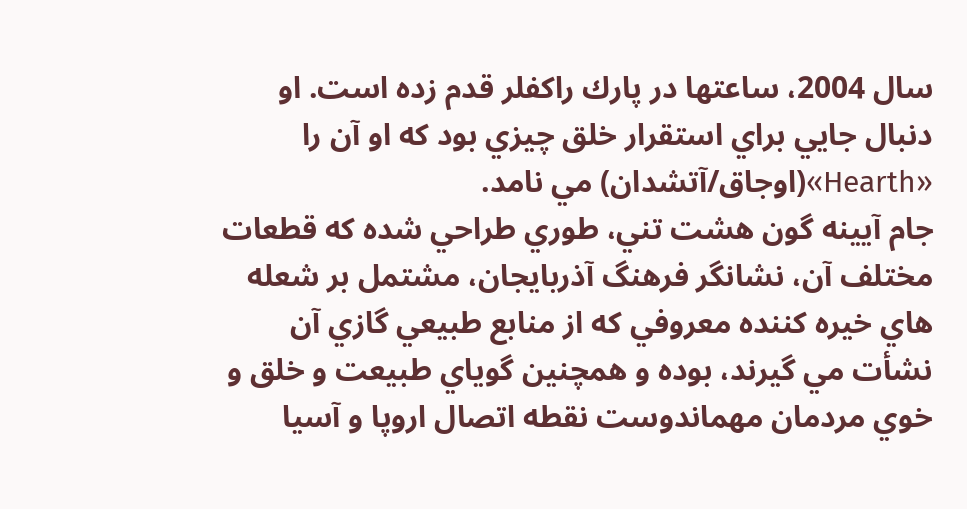سال 2004، ساعتها در پارك راكفلر قدم زده است. او دنبال جايي براي استقرار خلق چيزي بود كه او آن را «Hearth»(اوجاق/آتشدان) مي نامد.
جام آيينه گون هشت تني، طوري طراحي شده كه قطعات مختلف آن، نشانگر فرهنگ آذربايجان، مشتمل بر شعله هاي خيره كننده معروفي كه از منابع طبيعي گازي آن نش‍أت مي گيرند، بوده و همچنين گوياي طبيعت و خلق و خوي مردمان مهماندوست نقطه اتصال اروپا و آسيا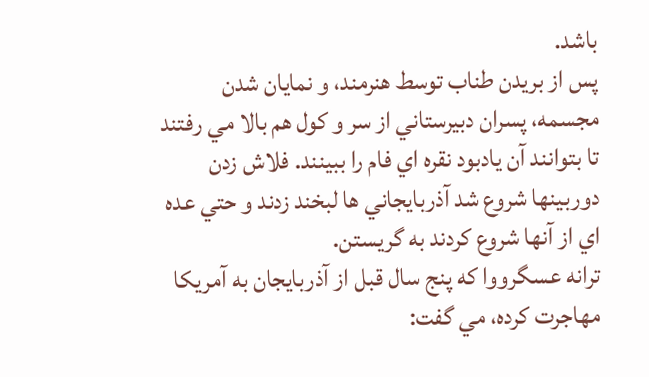باشد.
پس از بريدن طناب توسط هنرمند، و نمايان شدن مجسمه، پسران دبيرستاني از سر و كول هم بالا مي رفتند تا بتوانند آن يادبود نقره اي فام را ببينند. فلاش زدن دوربينها شروع شد آذربايجاني ها لبخند زدند و حتي عده اي از آنها شروع كردند به گريستن.
ترانه عسگرووا كه پنج سال قبل از آذربايجان به آمريكا مهاجرت كرده، مي گفت: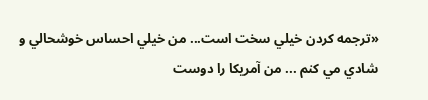«ترجمه كردن خيلي سخت است... من خيلي احساس خوشحالي و شادي مي كنم ... من آمريكا را دوست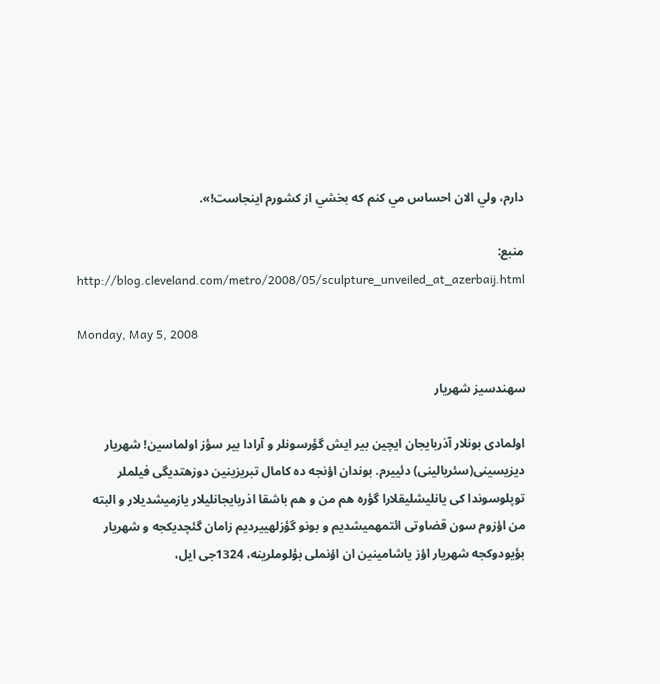دارم، ولي الان احساس مي كنم كه بخشي از كشورم اينجاست!».

منبع:
http://blog.cleveland.com/metro/2008/05/sculpture_unveiled_at_azerbaij.html

Monday, May 5, 2008

سهندسیز شهریار

اولمادی بونلار آذربایجان ایچین بیر ایش گؤرسونلر و آرادا بیر سؤز اولماسین! شهریار دیزیسینی(سئریالینی) دئییرم. بوندان اؤنجه ده کامال تبریزینین دوزهتدیگی فیلملر توپلوسوندا کی یانلیشلیقلارا گؤره هم من و هم باشقا اذربایجانلیلار یازمیشدیلار و البته من اؤزوم سون قضاوتی ائتمهمیشدیم و بونو گؤزلهییردیم زامان گئچدیکجه و شهریار بؤیودوکجه شهریار اؤز یاشامینین ان اؤنملی بؤلوملرینه، 1324جی ایل،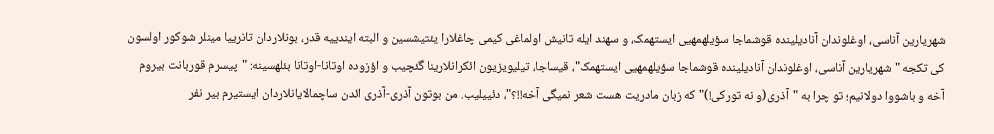شهریارین آناسی، اوغلوندان آنادیلینده قوشماجا سؤیلهمهیی ایستهمک، و سهند ایله تانیش اولماغی کیمی چاغلارا یئتیشسین و البته ایندییه قدر، بونلاردان تانرییا مینلر شوکور اولسون کی تکجه " شهریارین آناسی، اوغلوندان آنادیلینده قوشماجا سؤیلهمهیی ایستهمک"، قیساجا، تیلیویزیون ائکرانلارینا گئچیب و اؤزوده اوتانا-اوتانا بئلهسینه: "پیسرم قوربانت بیروم آخه و باشووا دولانیم؛ تو چرا به "آذری(و نه تورکی!)" که زبان مادریت هست شعر نمیگی آخه!!؟"، دئییلیب. من بوتون آذری-آذری ائدن ساچمالایانلاردان ایستیرم بیر نفر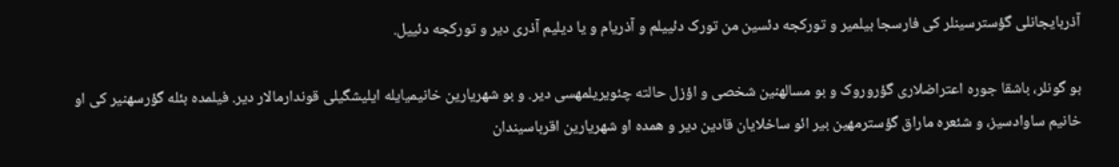آذربایجانلی گؤسترسینلر کی فارسجا بیلمیر و تورکجه دئسین من تورک دئییلم و آذریام و یا دیلیم آذری دیر و تورکجه دئییل.

بو گونلر، باشقا جوره اعتراضلاری گؤروروک و بو مسالهنین شخصی و اؤزل حالته چئویریلمهسی دیر. و بو شهریارین خانیمیایله ایلیشگیلی قوندارمالار دیر. فیلمده بئله گؤرسهنیر کی او خانیم ساوادسیز، و شئعره ماراق گؤسترمهین بیر ائو ساخلایان قادین دیر و همده او شهریارین اقرباسیندان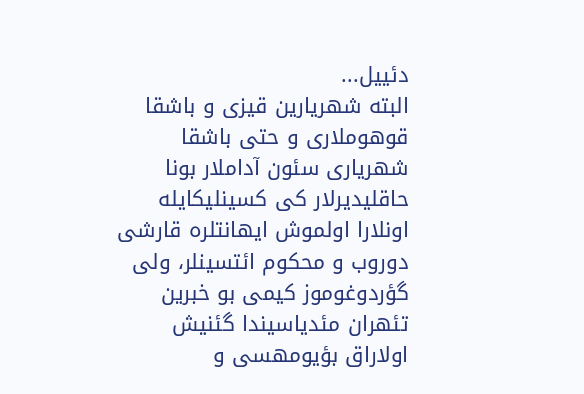دئییل...
البته شهریارین قیزی و باشقا قوهوملاری و حتی باشقا شهریاری سئون آداملار بونا حاقلیدیرلار کی کسینلیکایله اونلارا اولموش ایهانتلره قارشی دوروب و محکوم ائتسینلر، ولی گؤردوغوموز کیمی بو خبرین تئهران مئدیاسیندا گئنیش اولاراق بؤیومهسی و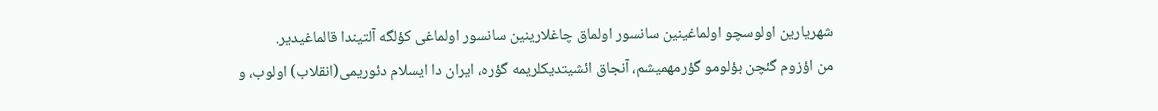شهریارین اولوسچو اولماغینین سانسور اولماق چاغلارینین سانسور اولماغی کؤلگه آلتیندا قالماغیدیر.
من اؤزوم گئچن بؤلومو گؤرمهمیشم، آنجاق ائشیتدیکلریمه گؤره، ایران دا ایسلام دئوریمی(انقلاب) اولوب، و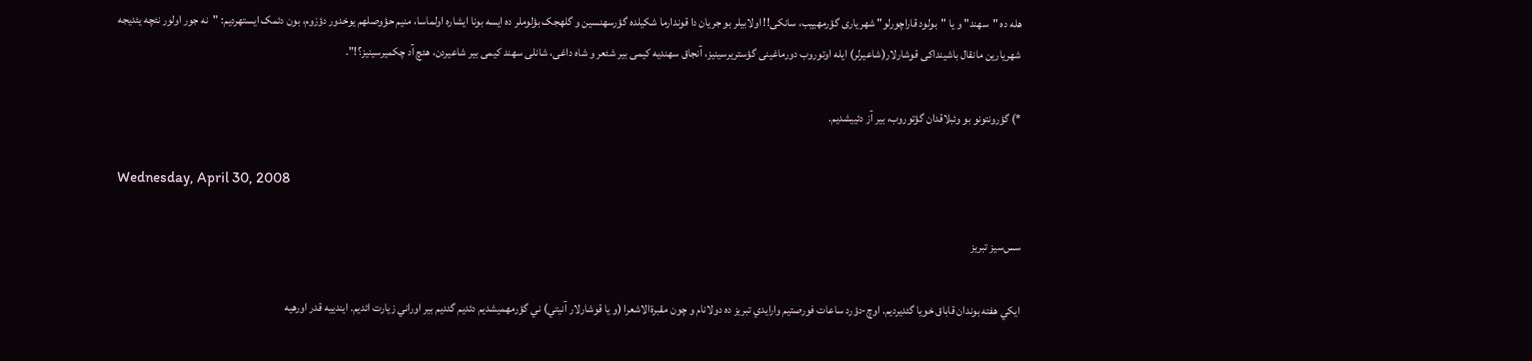هله ده "سهند" و یا "بولود قاراچورلو" شهریاری گؤرمهییب، سانکی!! اولابیلر بو جریان دا قوندارما شکیلده گؤرسهنسین و گلهجک بؤلوملر ده ایسه بونا ایشاره اولماسا، منیم حؤوصلهم یوخدور دؤزوم، بون دئمک ایستهردیم: "نه جور اولور نئچه یئدیجه شهریارین مانقال باشینداکی قوشارلار(شاعیرلر) ایله اوتوروب دورماغینی گؤستریرسینیز، آنجاق سهندیه کیمی بیر شئعر و شاه داغی، شانلی سهند کیمی بیر شاعیردن، هئچ آد چکمیرسینیز؟!".

*) گؤرونتونو بو وئبلاقدان گؤتوروب، بیر آز دئییشدیم.

Wednesday, April 30, 2008

سس‌سيز تبريز

ايكي هفته بوندان قاباق خويا گئديرديم. اوچ-دؤرد ساعات فورصتيم وارايدي تبريز ده دولانام و چون مقبرةالاشعرا (و يا قوشارلار آنيتي) ني گؤرمهميشديم دئديم گئديم بير اوراني زيارت ائديم. ايندييه قدر اورهيه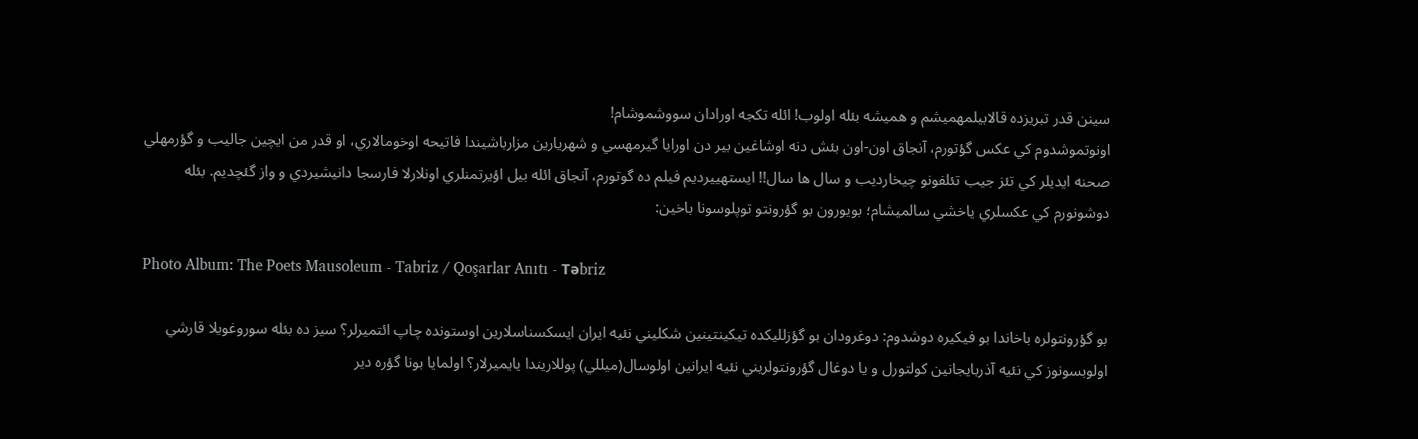سينن قدر تبريزده قالابيلمهميشم و هميشه بئله اولوب! ائله تكجه اورادان سووشموشام!
اونوتموشدوم كي عكس گؤتورم، آنجاق اون-اون بئش دنه اوشاغين بير دن اورايا گيرمهسي و شهريارين مزارباشيندا فاتيحه اوخومالاري، او قدر من ايچين جاليب و گؤرمهلي صحنه ايديلر كي تئز جيب تئلفونو چيخارديب و سال ها سال!! ايستهييرديم فيلم ده گوتورم، آنجاق ائله بيل اؤيرتمنلري اونلارلا فارسجا دانيشيردي و واز گئچديم. بئله دوشونورم كي عكسلري ياخشي سالميشام؛ بويورون بو گؤرونتو توپلوسونا باخين:

Photo Album: The Poets Mausoleum - Tabriz / Qoşarlar Anıtı - Tәbriz

بو گؤرونتولره باخاندا بو فيكيره دوشدوم: دوغرودان بو گؤزلليكده تيكينتينين شكليني نئيه ايران ايسكسناسلارين اوستونده چاپ ائتميرلر؟ سيز ده بئله سوروغويلا قارشي اولوبسونوز كي نئيه آذربايجانين كولتورل و يا دوغال گؤرونتولريني نئيه ايرانين اولوسال(ميللي) پوللاريندا يايميرلار؟ اولمايا بونا گؤره دير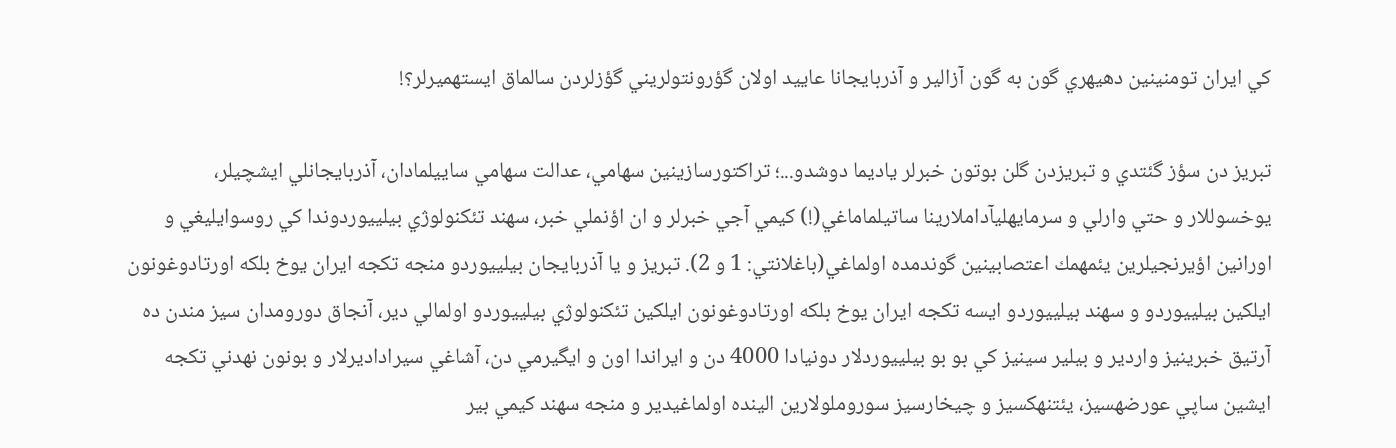كي ايران تومنينين دهيهري گون به گون آزالير و آذربايجانا عاييد اولان گؤرونتولريني گؤزلردن سالماق ايستهميرلر؟!

تبريز دن سؤز گئتدي و تبريزدن گلن بوتون خبرلر ياديما دوشدو...؛ تراكتورسازينين سهامي، عدالت سهامي ساييلمادان، آذربايجانلي ايشچيلر، يوخسوللار و حتي وارلي و سرمايهليآداملارينا ساتيلماماغي(!) كيمي آجي خبرلر و ان اؤنملي خبر، سهند تئكنولوژي بيلييوردوندا كي روسوايليغي و اورانين اؤيرنجيلرين يئمهمك اعتصابينين گوندمده اولماغي(باغلانتي: 1 و 2). تبريز و يا آذربايجان بيلييوردو منجه تكجه ايران يوخ بلكه اورتادوغونون ايلكين بيلييوردو و سهند بيلييوردو ايسه تكجه ايران يوخ بلكه اورتادوغونون ايلكين تئكنولوژي بيلييوردو اولمالي دير، آنجاق دورومدان سيز مندن ده آرتيق خبرينيز واردير و بيلير سينيز كي بو بو بيلييوردلار دونيادا 4000 دن و ايراندا اون و ايگيرمي دن، آشاغي سيراداديرلار و بونون نهدني تكجه ايشين ساپي عورضهسيز، يئتنهكسيز و چيخارسيز سوروملولارين الينده اولماغيدير و منجه سهند كيمي بير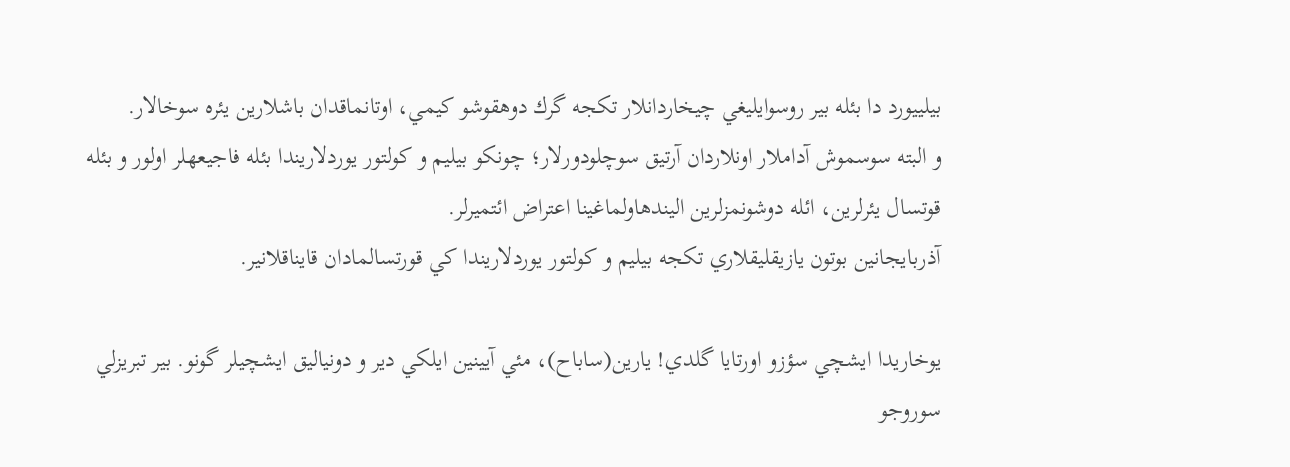بيلييورد دا بئله بير روسوايليغي چيخاردانلار تكجه گرك دوهقوشو كيمي، اوتانماقدان باشلارين يئره سوخالار.
و البته سوسموش آداملار اونلاردان آرتيق سوچلودورلار؛ چونكو بيليم و كولتور يوردلاريندا بئله فاجيعهلر اولور و بئله قوتسال يئرلرين، ائله دوشونمزلرين اليندهاولماغينا اعتراض ائتميرلر.
آذربايجانين بوتون يازيقليقلاري تكجه بيليم و كولتور يوردلاريندا كي قورتسالمادان قايناقلانير.

يوخاريدا ايشچي سؤزو اورتايا گلدي! يارين(ساباح)، مئي آيينين ايلكي دير و دونياليق ايشچيلر گونو. بير تبريزلي سوروجو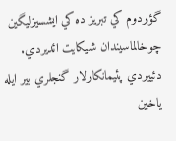گؤردوم كي تبريز ده كي ايشسيزليگين چوخالماسيندان شيكايت ائديردي. دئييردي پئيمانكارلار گنجلري بير ايله ياخين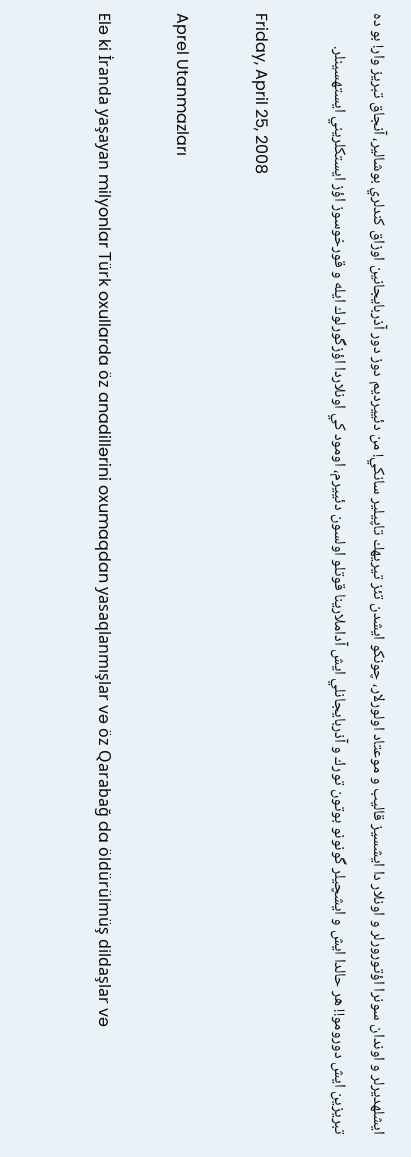ايشلهديرلر و اوندان سونرا اؤتورورلر و اونلار دا ايشسيز قاليب و موعتاد اولورلار، چونكو ايشدن تئز تيريهك تاپيلير سانكي! من دئييرديم دوز دور آذربايجانين اوزاق كندلري بوشالير، آنجاق تبريز وار! بو ده تبريزين ايش دورومو!! هر حالدا ايش و ايشچيلر گونونو بوتون تورك و آذربايجانلي ايش آداملارينا قوتلو اولسون دئييرم، اومود كي اونلاردا اؤزگورلوك ايله و قورخوسوز اؤز ايستكلريني ايستهسينلر.

Friday, April 25, 2008

Aprel Utanmazları

Elə ki İranda yaşayan milyonlar Türk oxullarda öz anadillərini oxumaqdan yasaqlanmışlar və öz Qarabağ da öldürülmüş dildaşlar və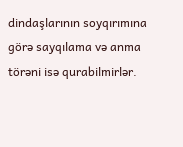dindaşlarının soyqırımına görə sayqılama və anma törəni isə qurabilmirlər.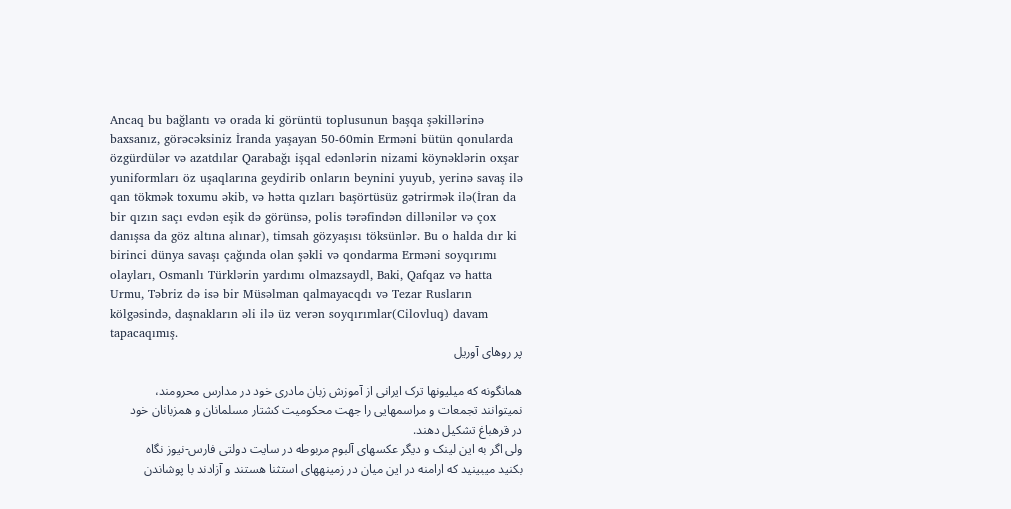Ancaq bu bağlantı və orada ki görüntü toplusunun başqa şəkillərinə baxsanız, görəcəksiniz İranda yaşayan 50-60min Erməni bütün qonularda özgürdülər və azatdılar Qarabağı işqal edənlərin nizami köynəklərin oxşar yuniformları öz uşaqlarına geydirib onların beynini yuyub, yerinə savaş ilə qan tökmək toxumu əkib, və hətta qızları başörtüsüz gətrirmək ilə(İran da bir qızın saçı evdən eşik də görünsə, polis tərəfindən dillənilər və çox danışsa da göz altına alınar), timsah gözyaşısı töksünlər. Bu o halda dır ki birinci dünya savaşı çağında olan şəkli və qondarma Erməni soyqırımı olayları, Osmanlı Türklərin yardımı olmazsaydl, Baki, Qafqaz və hatta Urmu, Təbriz də isə bir Müsəlman qalmayacqdı və Tezar Rusların kölgəsində, daşnakların əli ilə üz verən soyqırımlar(Cilovluq) davam tapacaqımış.
پر روهای آوریل

همانگونه که میلیونها ترک ایرانی از آموزش زبان مادری خود در مدارس محرومند، نمیتوانند تجمعات و مراسمهایی را جهت محکومیت کشتار مسلمانان و همزبانان خود در قرهباغ تشکیل دهند.
ولی اگر به این لینک و دیگر عکسهای آلبوم مربوطه در سایت دولتی فارس-نیوز نگاه بکنید میبینید که ارامنه در این میان در زمینههای استثنا هستند و آزادند با پوشاندن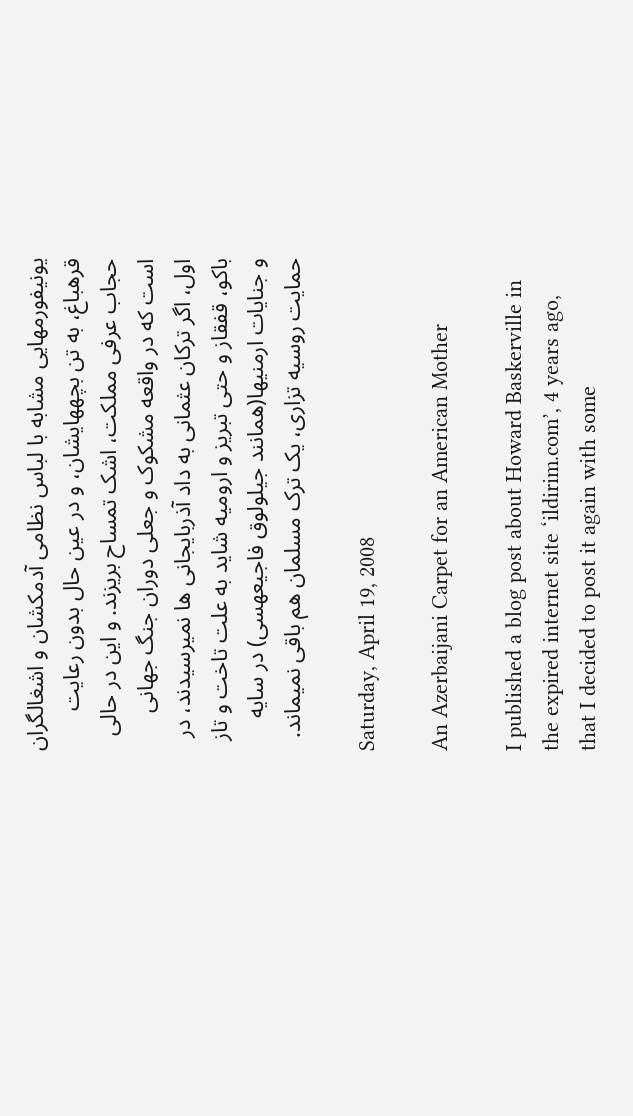یونیفورمهایی مشابه با لباس نظامی آدمکشان و اشغالگران قرهباغ، به تن بچههایشان، و در عین حال بدون رعایت حجاب عرفی مملکت، اشک تمساح بریزند. و این در حالی است که در واقعه مشکوک و جعلی دوران جنگ جهانی اول، اگر ترکان عثمانی به داد آذربایجانی ها نمیرسیدند، در باکو، قفقاز و حتی تبریز و ارومیه شاید به علت تاخت و تاز و جنایات ارمنیها(همانند جیلولوق فاجیعهسی) در سایه حمایت روسیه تزاری، یک ترک مسلمان هم باقی نمیماند.

Saturday, April 19, 2008

An Azerbaijani Carpet for an American Mother

I published a blog post about Howard Baskerville in the expired internet site ‘ildirim.com’, 4 years ago, that I decided to post it again with some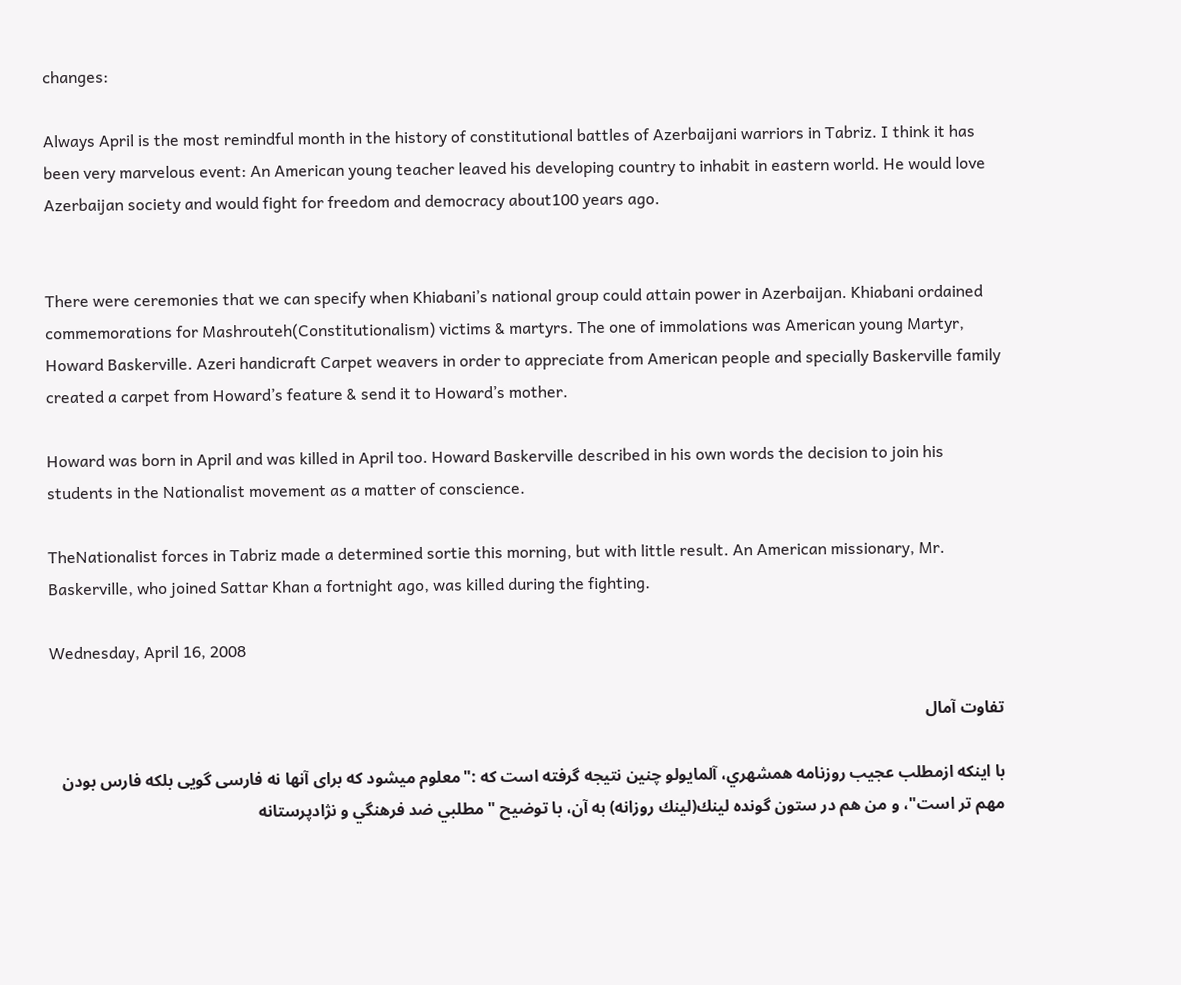changes:

Always April is the most remindful month in the history of constitutional battles of Azerbaijani warriors in Tabriz. I think it has been very marvelous event: An American young teacher leaved his developing country to inhabit in eastern world. He would love Azerbaijan society and would fight for freedom and democracy about100 years ago.


There were ceremonies that we can specify when Khiabani’s national group could attain power in Azerbaijan. Khiabani ordained commemorations for Mashrouteh(Constitutionalism) victims & martyrs. The one of immolations was American young Martyr, Howard Baskerville. Azeri handicraft Carpet weavers in order to appreciate from American people and specially Baskerville family created a carpet from Howard’s feature & send it to Howard’s mother.

Howard was born in April and was killed in April too. Howard Baskerville described in his own words the decision to join his students in the Nationalist movement as a matter of conscience.

TheNationalist forces in Tabriz made a determined sortie this morning, but with little result. An American missionary, Mr. Baskerville, who joined Sattar Khan a fortnight ago, was killed during the fighting.

Wednesday, April 16, 2008

تفاوت آمال

با اينكه ازمطلب عجيب روزنامه همشهري، آلمايولو چنين نتيجه گرفته است كه :"معلوم میشود که برای آنها نه فارسی گویی بلکه فارس بودن مهم تر است"، و من هم در ستون گونده لينك(لينك روزانه) به آن، با توضيح "مطلبي ضد فرهنگي و نژادپرستانه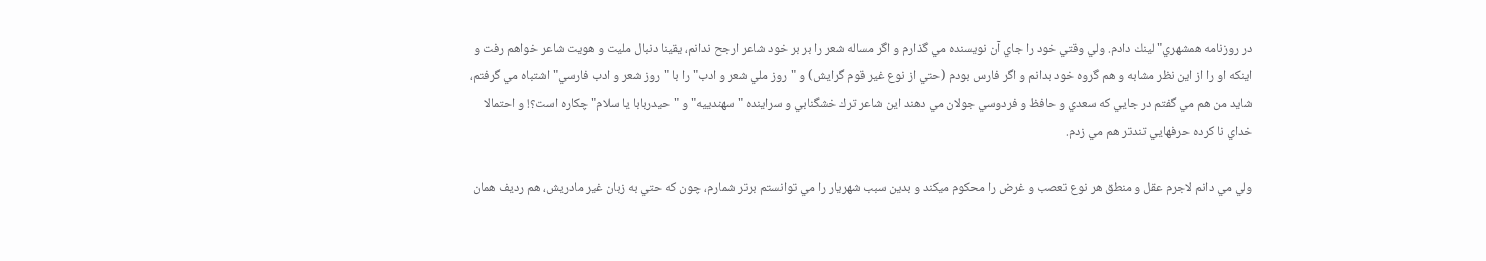در روزنامه همشهري" لينك دادم. ولي وقتي خود را جاي آن نويسنده مي گذارم و اگر مساله شعر را بر بر خود شاعر ارجح ندانم، يقينا دنبال مليت و هويت شاعر خواهم رفت و اينكه او را از اين نظر مشابه و هم گروه خود بدانم و اگر فارس بودم (حتي از نوع غير قوم گرايش) و "روز ملي شعر و ادب" را با "روز شعر و ادب فارسي" اشتباه مي گرفتم، شايد من هم مي گفتم در جايي كه سعدي و حافظ و فردوسي جولان مي دهند اين شاعر ترك خشگنابي و سراينده "سهندييه" و "حيدربابا يا سلام" چكاره است؟! و احتمالا خداي نا كرده حرفهايي تندتر هم مي زدم.

ولي مي دانم لاجرم عقل و منطق هر نوع تعصب و غرض را محكوم ميكند و بدين سبب شهريار را مي توانستم برتر شمارم، چون كه حتي به زبان غير مادريش، هم رديف همان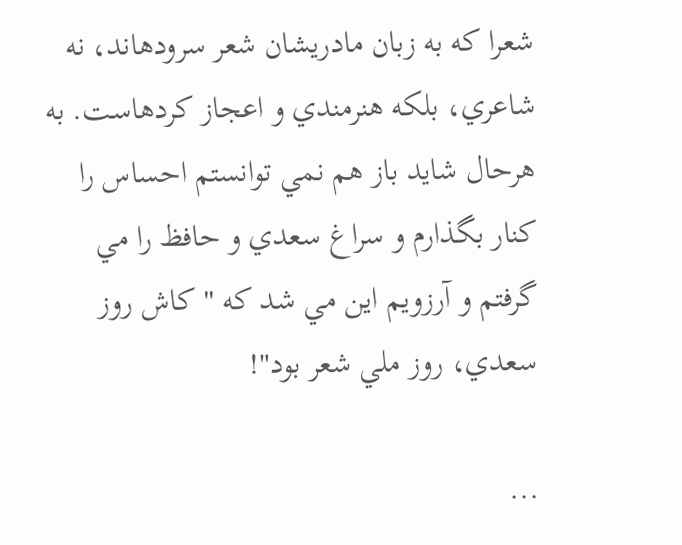شعرا كه به زبان مادريشان شعر سرودهاند، نه شاعري، بلكه هنرمندي و اعجاز كردهاست. به هرحال شايد باز هم نمي توانستم احساس را كنار بگذارم و سراغ سعدي و حافظ را مي گرفتم و آرزويم اين مي شد كه " كاش روز سعدي، روز ملي شعر بود"!

...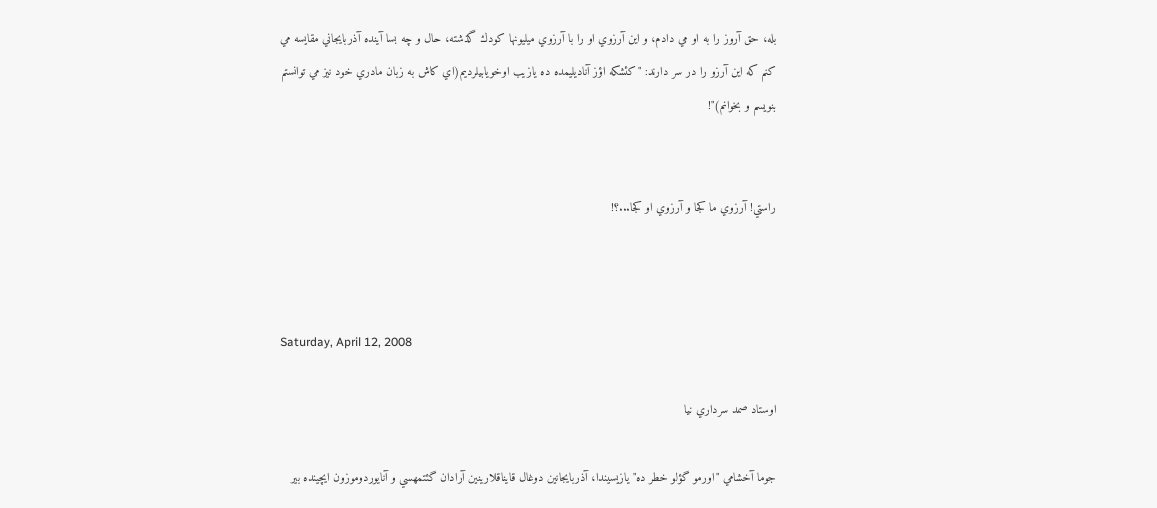بله، حق آروز را به او مي دادم، و اين آرزوي او را با آرزوي ميليونها كودك گذشته، حال و چه بسا آينده آذربايجاني مقايسه مي كنم كه اين آرزو را در سر دارند: "كئشكه اؤز آناديليمده ده يازيب اوخويابيلرديم(اي كاش به زبان مادري خود نيز مي توانستم بنويسم و بخوانم)"!


راستي! آرزوي ما كجا و آرزوي او كجا...؟!



Saturday, April 12, 2008

اوستاد صمد سرداري نيا

جوما آخشامي "اورمو گؤلو خطر ده" يازيسيندا، آذربايجانين دوغال قايناقلارينين آرادان گئتمهسي و آنايوردوموزون ايچينده بير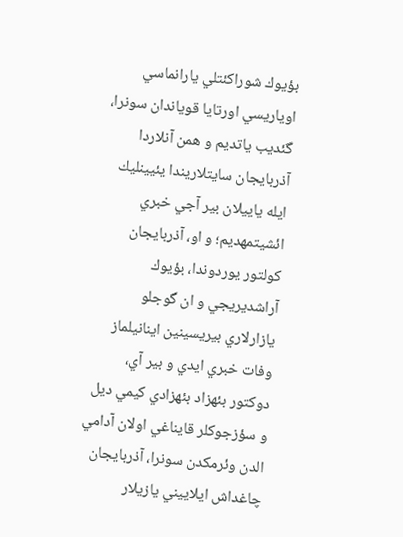بؤيوك شوراكئتلي يارانماسي اوياريسي اورتايا قوياندان سونرا، گئديب ياتديم و همن آنلاردا آذربايجان سايتلاريندا يئيينليك ايله ياييلان بير آجي خبري ائشيتمهديم؛ و او، آذربايجان كولتور يوردوندا، بؤيوك آراشديريجي و ان گوجلو يازارلاري بيريسينين اينانيلماز وفات خبري ايدي و بير آي، دوكتور بئهزاد بئهزادي كيمي ديل و سؤزجوكلر قايناغي اولان آدامي الدن وئرمكدن سونرا، آذربايجان چاغداش ايلاييني يازيلار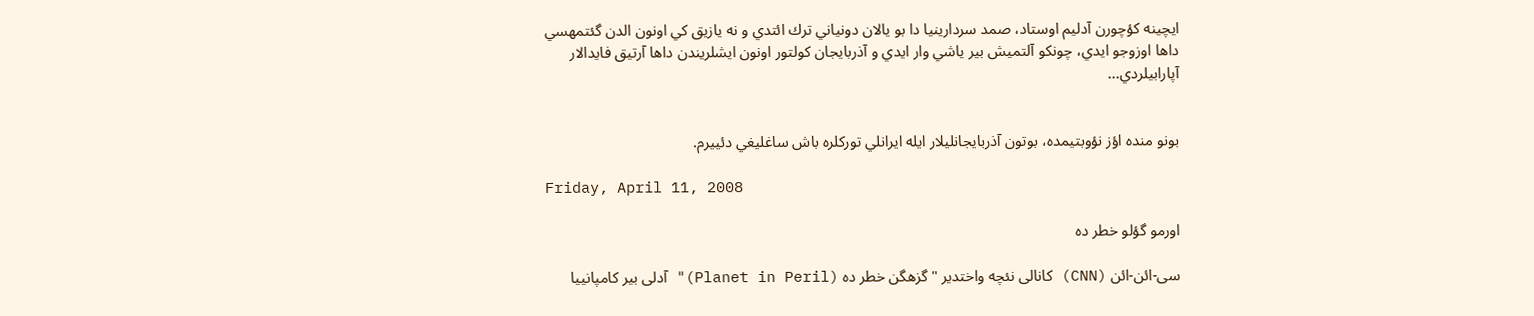ايچينه كؤچورن آدليم اوستاد، صمد سردارينيا دا بو يالان دونياني ترك ائتدي و نه يازيق كي اونون الدن گئتمهسي داها اوزوجو ايدي، چونكو آلتميش بير ياشي وار ايدي و آذربايجان كولتور اونون ايشلريندن داها آرتيق فايدالار آپارابيلردي...


بونو منده اؤز نؤوبتيمده، بوتون آذربايجانليلار ايله ايرانلي توركلره باش ساغليغي دئييرم.

Friday, April 11, 2008

اورمو گؤلو خطر ده

سی-ائن-ائن (CNN) کانالی نئچه واختدیر "گزهگن خطر ده (Planet in Peril)" آدلی بیر کامپانییا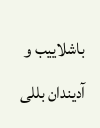باشلاییب و آدیندان بللی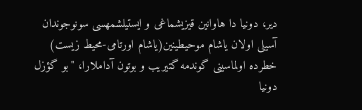دیر، دونیا دا هاوانین قیزیشماغی و ایستیلشمهسی سونوجوندان آسیلی اولان یاشام موحیطینین(یاشام اورتامی-محیط زیست) خطرده اولماسینی گوندمه گتیریب و بوتون آداملارا، "بو گؤزل دونیا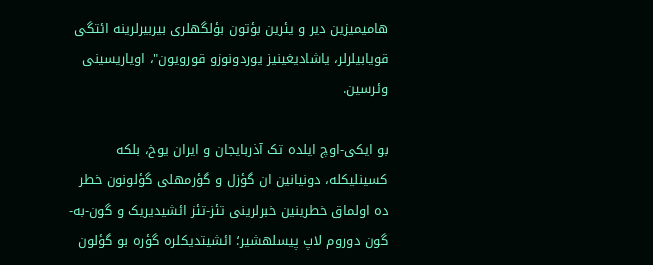هامیمیزین دیر و یئرین بؤتون بؤلگهلری بیربیرلرینه ائتگی قویابیلرلر، یاشادیغینیز یوردونوزو قورویون"، اویاریسینی وئرسین.

بو ایکی-اوچ ایلده تک آذربایجان و ایران یوخ، بلکه کسینلیکله، دونیانین ان گؤزل و گؤرمهلی گؤلونون خطر ده اولماق خطرینین خبرلرینی تئز-تئز ائشیدیریک و گون-به-گون دوروم لاپ پیسلهشیر؛ ائشیتدیکلره گؤره بو گؤلون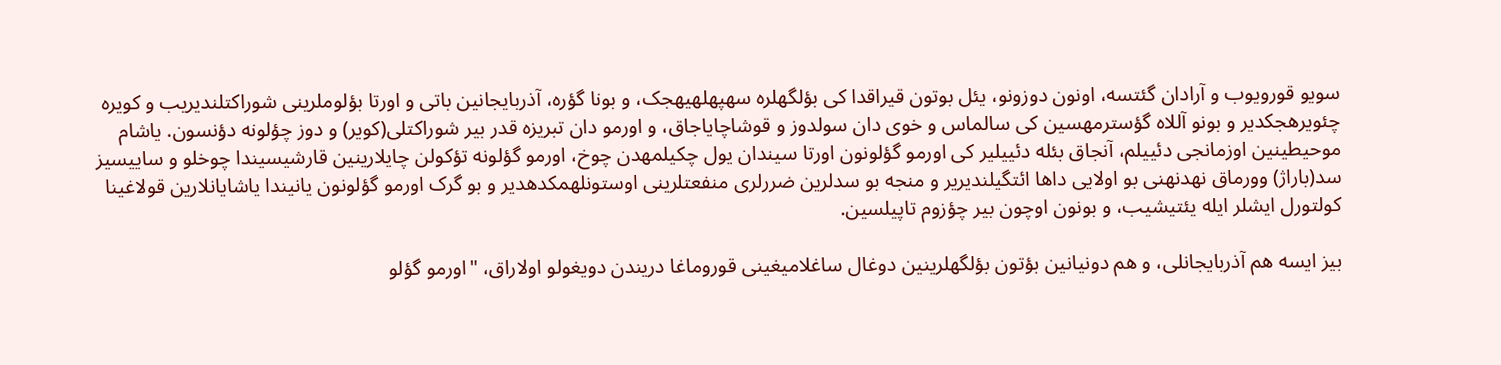سویو قورویوب و آرادان گئتسه، اونون دوزونو، یئل بوتون قیراقدا کی بؤلگهلره سهپهلهیهجک، و بونا گؤره، آذربایجانین باتی و اورتا بؤلوملرینی شوراکتلندیریب و کویره چئویرهجکدیر و بونو آللاه گؤسترمهسین کی سالماس و خوی دان سولدوز و قوشاچایاجاق، و اورمو دان تبریزه قدر بیر شوراکتلی(کویر) و دوز چؤلونه دؤنسون. یاشام موحیطینین اوزمانجی دئییلم، آنجاق بئله دئییلیر کی اورمو گؤلونون اورتا سیندان یول چکیلمهدن چوخ، اورمو گؤلونه تؤکولن چایلارینین قارشیسیندا چوخلو و ساییسیز سد(باراژ) وورماق نهدنهنی بو اولایی داها ائتگیلندیریر و منجه بو سدلرین ضررلری منفعتلرینی اوستونلهمکدهدیر و بو گرک اورمو گؤلونون یانیندا یاشایانلارین قولاغینا کولتورل ایشلر ایله یئتیشیب، و بونون اوچون بیر چؤزوم تاپیلسین.

بیز ایسه هم آذربایجانلی، و هم دونیانین بؤتون بؤلگهلرینین دوغال ساغلامیغینی قوروماغا دریندن دویغولو اولاراق، "اورمو گؤلو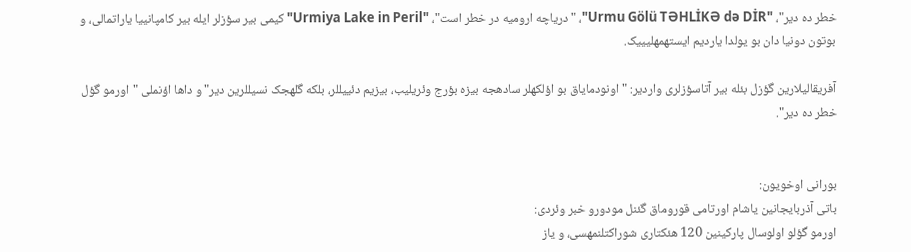خطر ده دیر"، "Urmu Gölü TƏHLİKƏ də DİR"، "دریاچه ارومیه در خطر است"، "Urmiya Lake in Peril" کیمی بیر سؤزلر ایله بیر کامپانییا یاراتمالی، و بوتون دونیا دان بو یولدا یاردیم ایستهمهلیییک.

آفریقالیلارین گؤزل بئله بیر آتاسؤزلری واردیر: "اونودمایاق بو اؤلکهلر سادهجه بیزه بؤرج وئریلیب، بیزیم دئییللر، بلکه گلهجک نسیللرین دیر" و داها اؤنملی "اورمو گؤل خطر ده دیر".


بورانی اوخویون:
باتی آذربایجانین یاشام اورتامی قوروماق گئنل مودورو خبر وئردی:
اورمو گؤلو اولوسال پارکینین 120 هئکتاری شوراکتلنمهسی، و یاز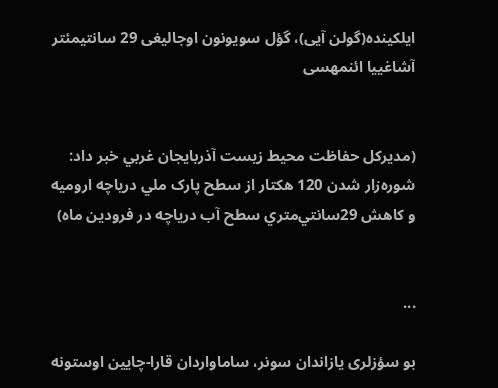ایلکینده(گولن آیی)، گؤل سویونون اوجالیغی 29 سانتیمئتر آشاغییا ائنمهسی


(مديرکل حفاظت محيط زيست آذربايجان غربي خبر داد:
شوره‌زار شدن 120 هکتار از سطح پارک ملي درياچه اروميه و كاهش 29سانتي‌متري سطح آب درياچه در فرودين ماه)


...

بو سؤزلری یازاندان سونر، ساماواردان قارا-چایین اوستونه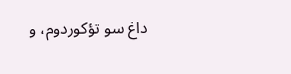داغ سو تؤکوردوم، و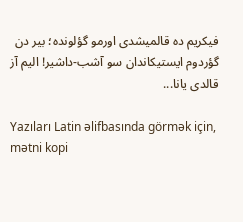فیکریم ده قالمیشدی اورمو گؤلونده؛ بیر دن گؤردوم ایستیکاندان سو آشب-داشیر! الیم آز قالدی یانا...

Yazıları Latin əlifbasında görmək için, mətni kopi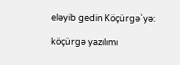eləyib gedin Köçürgə`yə:

köçürgə yazılımı